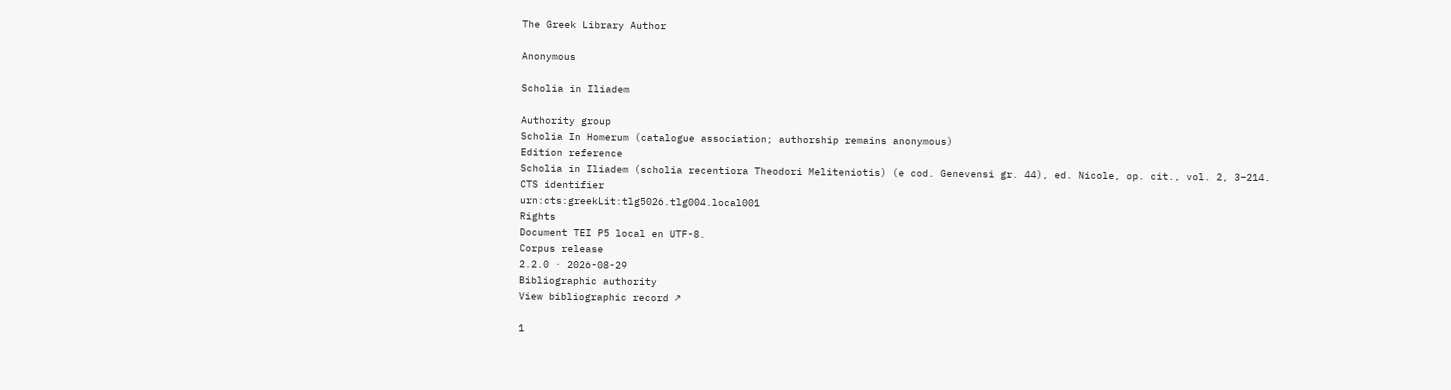The Greek Library Author

Anonymous

Scholia in Iliadem

Authority group
Scholia In Homerum (catalogue association; authorship remains anonymous)
Edition reference
Scholia in Iliadem (scholia recentiora Theodori Meliteniotis) (e cod. Genevensi gr. 44), ed. Nicole, op. cit., vol. 2, 3–214.
CTS identifier
urn:cts:greekLit:tlg5026.tlg004.local001
Rights
Document TEI P5 local en UTF-8.
Corpus release
2.2.0 · 2026-08-29
Bibliographic authority
View bibliographic record ↗

1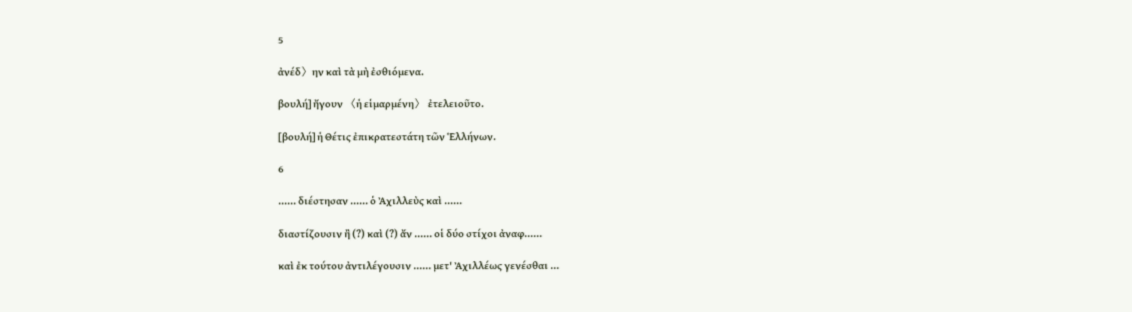5

ἀνέδ〉ην καὶ τὰ μὴ ἐσθιόμενα.

βουλή] ἤγουν 〈ἡ εἱμαρμένη〉 ἐτελειοῦτο.

[βουλή] ἡ Θέτις ἐπικρατεστάτη τῶν Ἑλλήνων.

6

...... διέστησαν ...... ὁ Ἀχιλλεὺς καὶ ......

διαστίζουσιν ἢ (?) καὶ (?) ἄν ...... οἱ δύο στίχοι ἀναφ......

καὶ ἐκ τούτου ἀντιλέγουσιν ...... μετ' Ἀχιλλέως γενέσθαι ...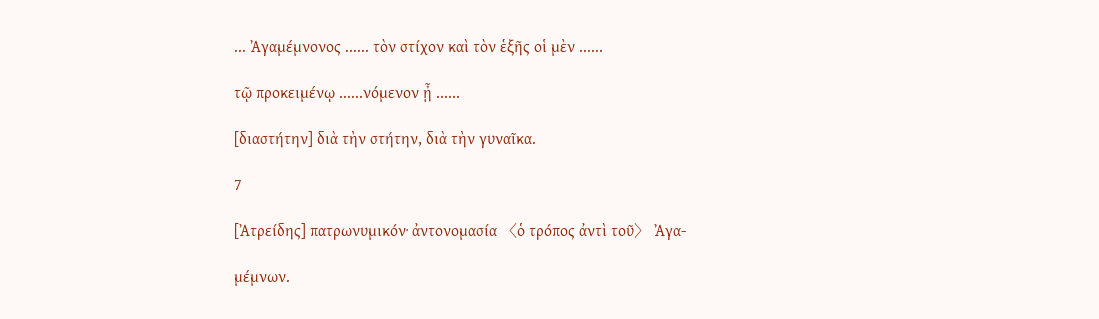... Ἀγαμέμνονος ...... τὸν στίχον καὶ τὸν ἑξῆς οἱ μὲν ......

τῷ προκειμένῳ ......νόμενον ᾖ ......

[διαστήτην] διὰ τὴν στήτην, διὰ τὴν γυναῖκα.

7

[Ἀτρείδης] πατρωνυμικόν· ἀντονομασία 〈ὁ τρόπος ἀντὶ τοῦ〉 Ἀγα-

μέμνων.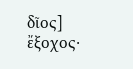δῖος] ἔξοχος·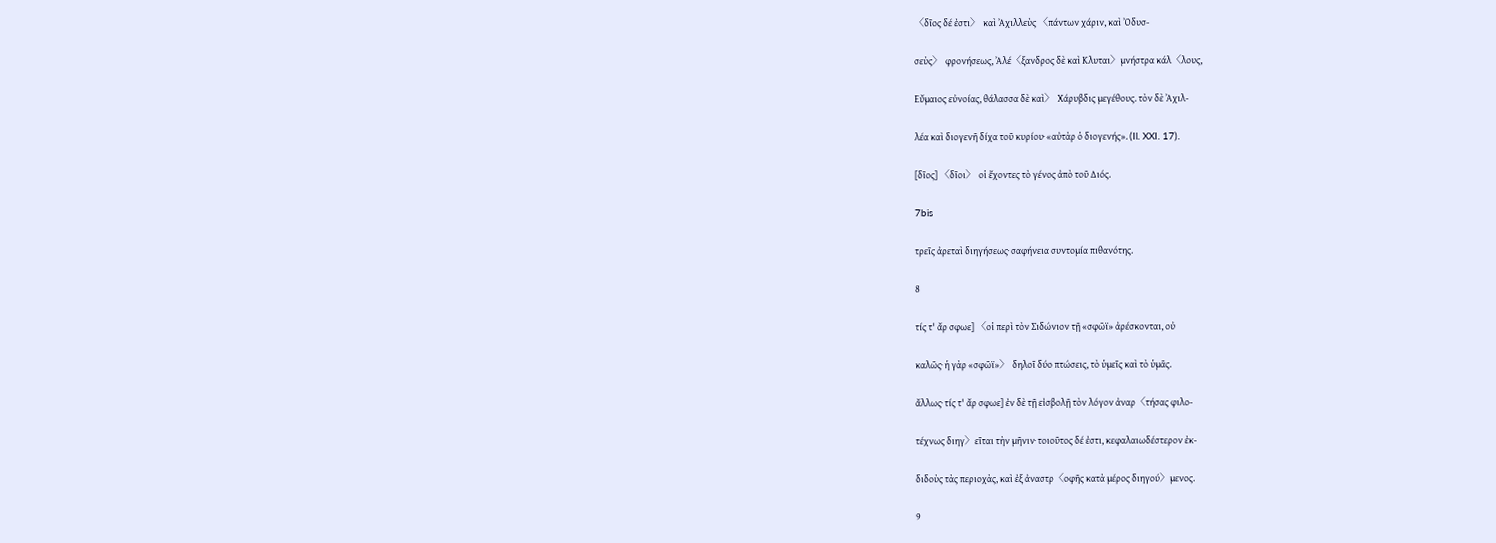〈δῖος δέ ἐστι〉 καὶ Ἀχιλλεὺς 〈πάντων χάριν, καὶ Ὀδυσ-

σεὺς〉 φρονήσεως, Ἀλέ〈ξανδρος δὲ καὶ Κλυται〉μνήστρα κάλ〈λους,

Εὔμαιος εὐνοίας, θάλασσα δὲ καὶ〉 Χάρυβδις μεγέθους. τὸν δὲ Ἀχιλ-

λέα καὶ διογενῆ δίχα τοῦ κυρίου· «αὐτὰρ ὁ διογενής». (Il. XXI. 17).

[δῖος] 〈δῖοι〉 οἱ ἔχοντες τὸ γένος ἀπὸ τοῦ Διός.

7bis

τρεῖς ἀρεταὶ διηγήσεως· σαφήνεια συντομία πιθανότης.

8

τίς τ' ἄρ σφωε] 〈οἱ περὶ τὸν Σιδώνιον τῇ «σφῶϊ» ἀρέσκονται, οὐ

καλῶς· ἡ γὰρ «σφῶϊ»〉 δηλοῖ δύο πτώσεις, τὸ ὑμεῖς καὶ τὸ ὑμᾶς.

ἄλλως· τίς τ' ἄρ σφωε] ἐν δὲ τῇ εἰσβολῇ τὸν λόγον ἀναρ〈τήσας φιλο-

τέχνως διηγ〉εῖται τὴν μῆνιν· τοιοῦτος δέ ἐστι, κεφαλαιωδέστερον ἐκ-

διδοὺς τὰς περιοχὰς, καὶ ἐξ ἀναστρ〈οφῆς κατὰ μέρος διηγού〉μενος.

9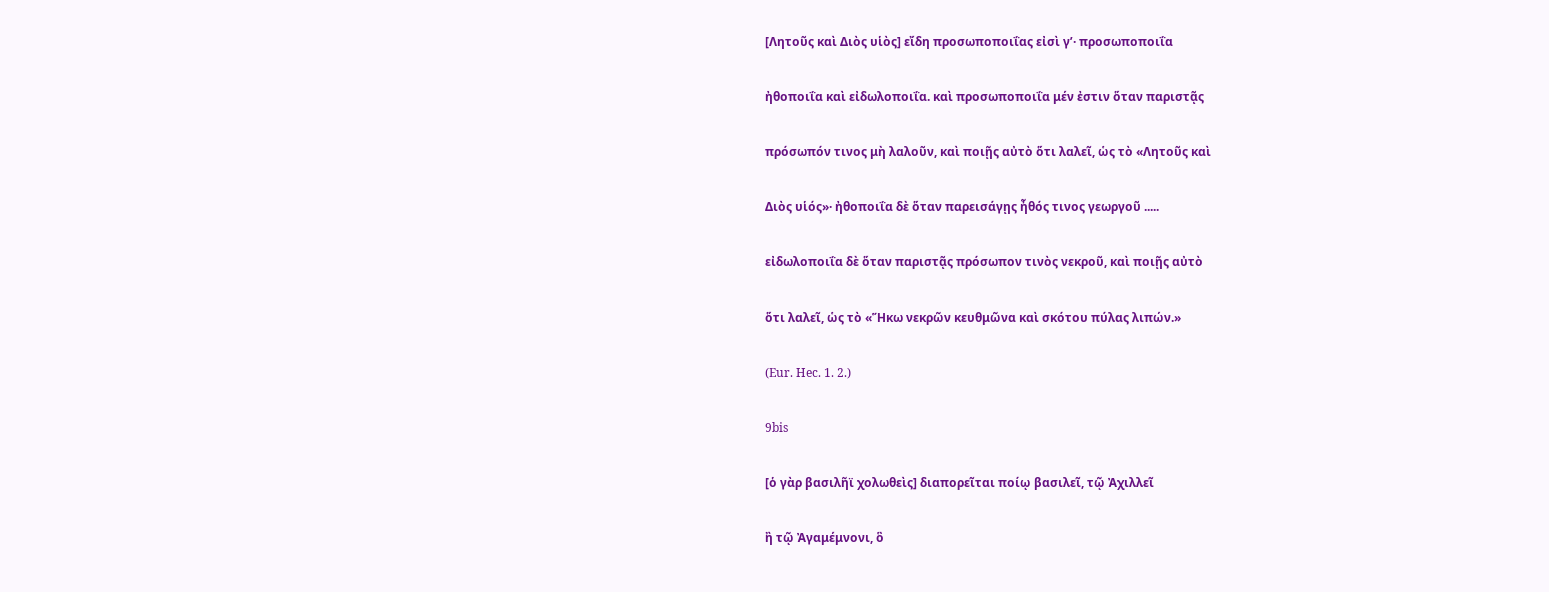[Λητοῦς καὶ Διὸς υἱὸς] εἴδη προσωποποιΐας εἰσὶ γʹ· προσωποποιΐα

ἠθοποιΐα καὶ εἰδωλοποιΐα. καὶ προσωποποιΐα μέν ἐστιν ὅταν παριστᾷς

πρόσωπόν τινος μὴ λαλοῦν, καὶ ποιῇς αὐτὸ ὅτι λαλεῖ, ὡς τὸ «Λητοῦς καὶ

Διὸς υἱός»· ἠθοποιΐα δὲ ὅταν παρεισάγῃς ἦθός τινος γεωργοῦ .....

εἰδωλοποιΐα δὲ ὅταν παριστᾷς πρόσωπον τινὸς νεκροῦ, καὶ ποιῇς αὐτὸ

ὅτι λαλεῖ, ὡς τὸ «Ἥκω νεκρῶν κευθμῶνα καὶ σκότου πύλας λιπών.»

(Eur. Hec. 1. 2.)

9bis

[ὁ γὰρ βασιλῆϊ χολωθεὶς] διαπορεῖται ποίῳ βασιλεῖ, τῷ Ἀχιλλεῖ

ἢ τῷ Ἀγαμέμνονι, ὃ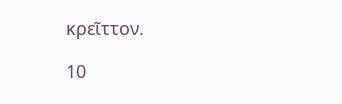κρεῖττον.

10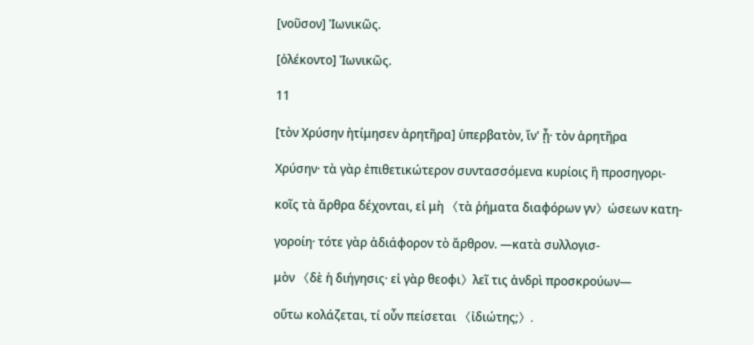[νοῦσον] Ἰωνικῶς.

[ὀλέκοντο] Ἰωνικῶς.

11

[τὸν Χρύσην ἠτίμησεν ἀρητῆρα] ὑπερβατὸν, ἵν' ᾖ· τὸν ἀρητῆρα

Χρύσην· τὰ γὰρ ἐπιθετικώτερον συντασσόμενα κυρίοις ἢ προσηγορι-

κοῖς τὰ ἄρθρα δέχονται, εἰ μὴ 〈τὰ ῥήματα διαφόρων γν〉ώσεων κατη-

γοροίη· τότε γὰρ ἀδιάφορον τὸ ἄρθρον. —κατὰ συλλογισ-

μὸν 〈δὲ ἡ διήγησις· εἰ γὰρ θεοφι〉λεῖ τις ἀνδρὶ προσκρούων—

οὕτω κολάζεται, τί οὖν πείσεται 〈ἰδιώτης;〉.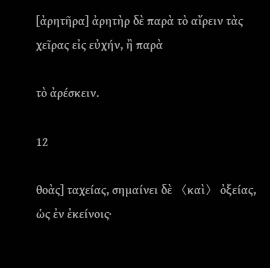[ἀρητῆρα] ἀρητὴρ δὲ παρὰ τὸ αἴρειν τὰς χεῖρας εἰς εὐχήν, ἢ παρὰ

τὸ ἀρέσκειν.

12

θοὰς] ταχείας, σημαίνει δὲ 〈καὶ〉 ὀξείας, ὡς ἐν ἐκείνοις·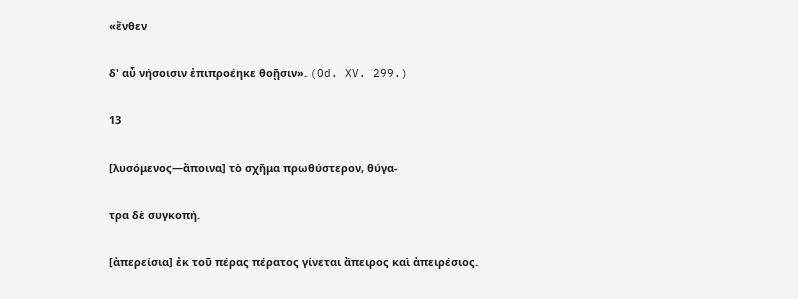«ἔνθεν

δ' αὖ νήσοισιν ἐπιπροέηκε θοῇσιν». (Od. XV. 299.)

13

[λυσόμενος—ἄποινα] τὸ σχῆμα πρωθύστερον, θύγα-

τρα δὲ συγκοπή.

[ἀπερείσια] ἐκ τοῦ πέρας πέρατος γίνεται ἄπειρος καὶ ἀπειρέσιος.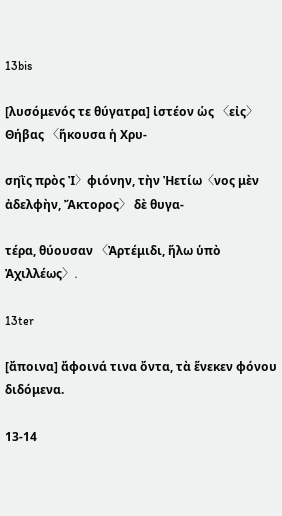13bis

[λυσόμενός τε θύγατρα] ἰστέον ὡς 〈εἰς〉 Θήβας 〈ἥκουσα ἡ Χρυ-

σηῒς πρὸς Ἰ〉φιόνην, τὴν Ἠετίω〈νος μὲν ἀδελφὴν, Ἄκτορος〉 δὲ θυγα-

τέρα, θύουσαν 〈Ἀρτέμιδι, ἥλω ὑπὸ Ἀχιλλέως〉.

13ter

[ἄποινα] ἄφοινά τινα ὄντα, τὰ ἕνεκεν φόνου διδόμενα.

13-14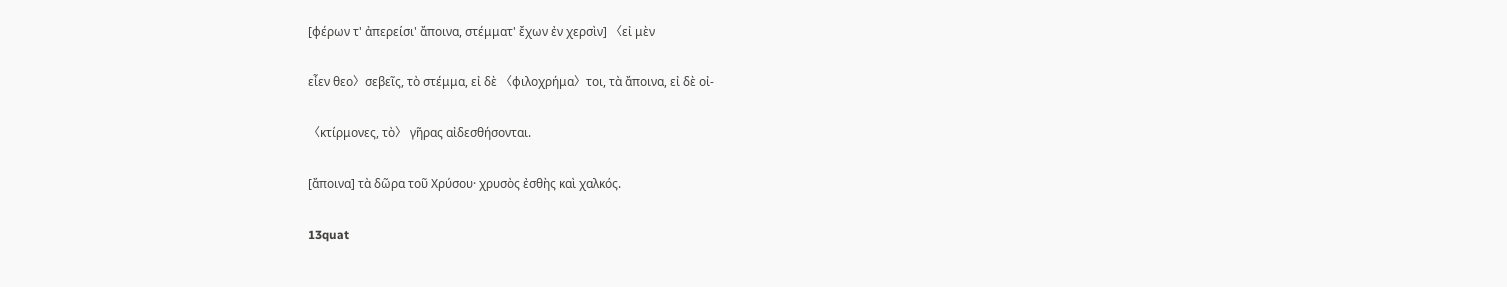[φέρων τ' ἀπερείσι' ἄποινα, στέμματ' ἔχων ἐν χερσὶν] 〈εἰ μὲν

εἶεν θεο〉σεβεῖς, τὸ στέμμα, εἰ δὲ 〈φιλοχρήμα〉τοι, τὰ ἄποινα, εἰ δὲ οἰ-

〈κτίρμονες, τὸ〉 γῆρας αἰδεσθήσονται.

[ἄποινα] τὰ δῶρα τοῦ Χρύσου· χρυσὸς ἐσθὴς καὶ χαλκός.

13quat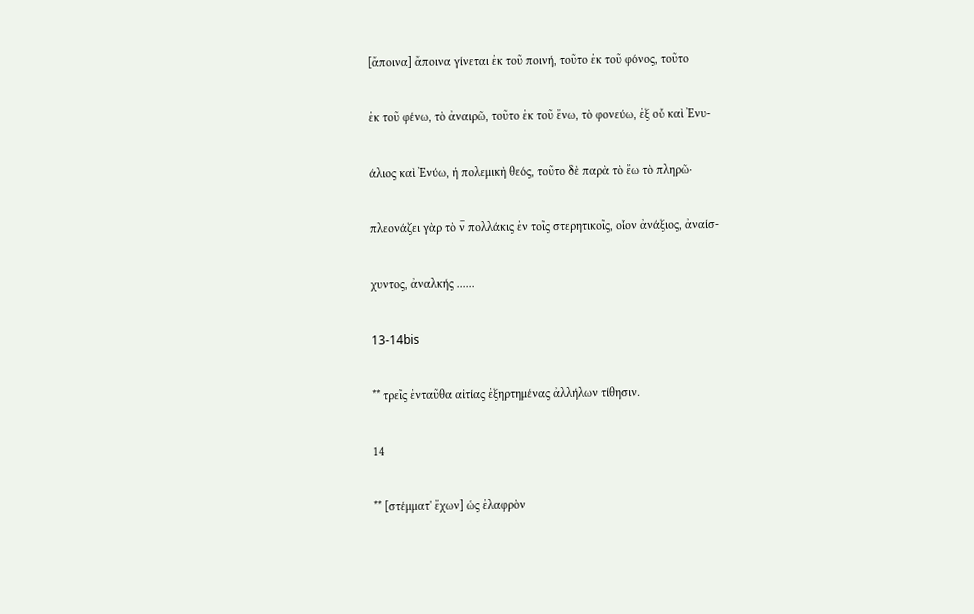[ἄποινα] ἄποινα γίνεται ἐκ τοῦ ποινή, τοῦτο ἐκ τοῦ φόνος, τοῦτο

ἐκ τοῦ φένω, τὸ ἀναιρῶ, τοῦτο ἐκ τοῦ ἔνω, τὸ φονεύω, ἐξ οὗ καὶ Ἐνυ-

άλιος καὶ Ἐνύω, ἡ πολεμικὴ θεός, τοῦτο δὲ παρὰ τὸ ἔω τὸ πληρῶ·

πλεονάζει γὰρ τὸ ν̅ πολλάκις ἐν τοῖς στερητικοῖς, οἷον ἀνάξιος, ἀναίσ-

χυντος, ἀναλκής ......

13-14bis

** τρεῖς ἐνταῦθα αἰτίας ἐξηρτημένας ἀλλήλων τίθησιν.

14

** [στέμματ' ἔχων] ὡς ἐλαφρὸν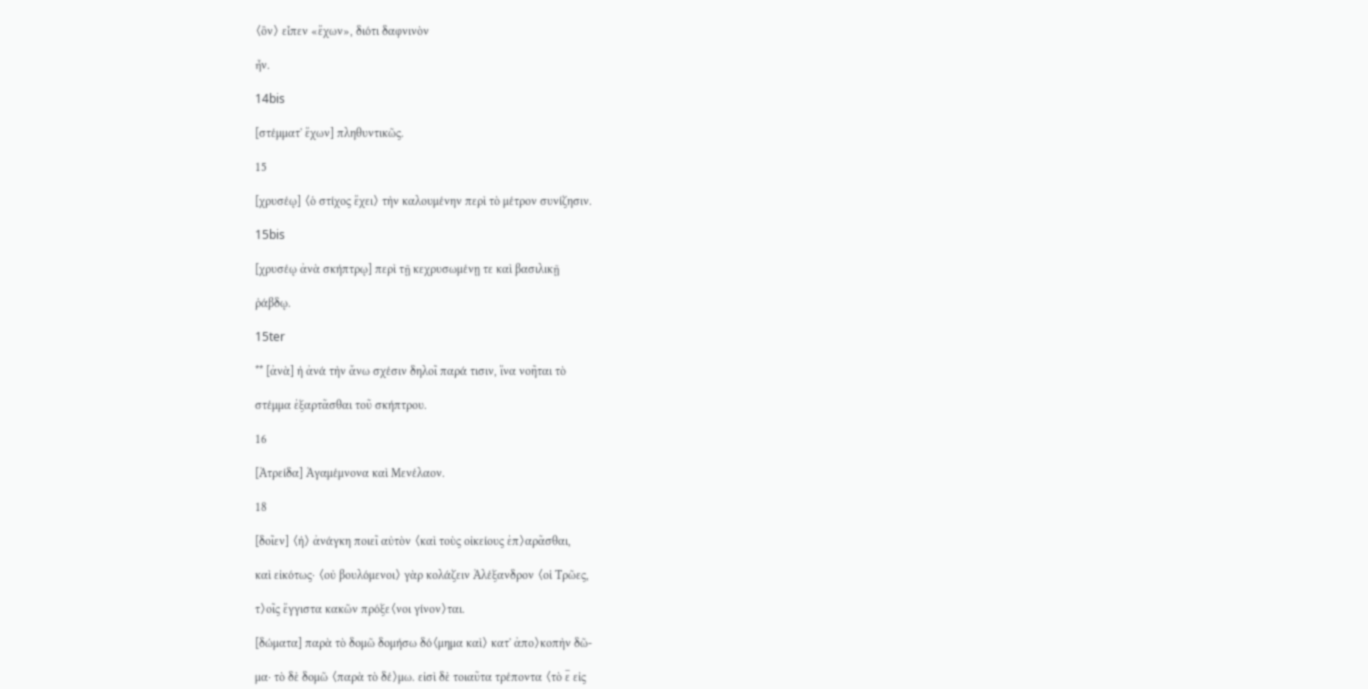〈ὂν〉 εἶπεν «ἔχων», διότι δαφνινὸν

ἦν.

14bis

[στέμματ' ἔχων] πληθυντικῶς.

15

[χρυσέῳ] 〈ὁ στίχος ἔχει〉 τὴν καλουμένην περὶ τὸ μέτρον συνίζησιν.

15bis

[χρυσέῳ ἀνὰ σκήπτρῳ] περὶ τῇ κεχρυσωμένῃ τε καὶ βασιλικῇ

ῥάβδῳ.

15ter

** [ἀνὰ] ἡ ἀνά τὴν ἄνω σχέσιν δηλοῖ παρά τισιν, ἵνα νοῆται τὸ

στέμμα ἐξαρτᾶσθαι τοῦ σκήπτρου.

16

[Ἀτρείδα] Ἀγαμέμνονα καὶ Μενέλαον.

18

[δοῖεν] 〈ἡ〉 ἀνάγκη ποιεῖ αὐτὸν 〈καὶ τοὺς οἰκείους ἐπ〉αρᾶσθαι,

καὶ εἰκότως· 〈οὐ βουλόμενοι〉 γὰρ κολάζειν Ἀλέξανδρον 〈οἱ Τρῶες,

τ〉οῖς ἔγγιστα κακῶν πρόξε〈νοι γίνον〉ται.

[δώματα] παρὰ τὸ δομῶ δομήσω δό〈μημα καὶ〉 κατ' ἀπο〉κοπὴν δῶ-

μα· τὸ δὲ δομῶ 〈παρὰ τὸ δέ〉μω. εἰσὶ δὲ τοιαῦτα τρέποντα 〈τὸ ε̅ εἰς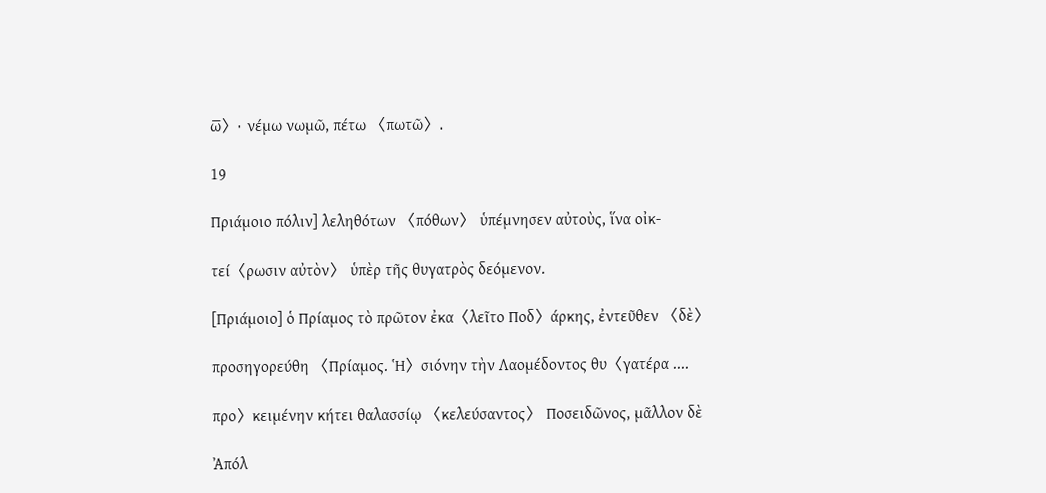ω̅〉· νέμω νωμῶ, πέτω 〈πωτῶ〉.

19

Πριάμοιο πόλιν] λεληθότων 〈πόθων〉 ὑπέμνησεν αὐτοὺς, ἵνα οἰκ-

τεί〈ρωσιν αὐτὸν〉 ὑπὲρ τῆς θυγατρὸς δεόμενον.

[Πριάμοιο] ὁ Πρίαμος τὸ πρῶτον ἐκα〈λεῖτο Ποδ〉άρκης, ἐντεῦθεν 〈δὲ〉

προσηγορεύθη 〈Πρίαμος. Ἡ〉σιόνην τὴν Λαομέδοντος θυ〈γατέρα ....

προ〉κειμένην κήτει θαλασσίῳ 〈κελεύσαντος〉 Ποσειδῶνος, μᾶλλον δὲ

Ἀπόλ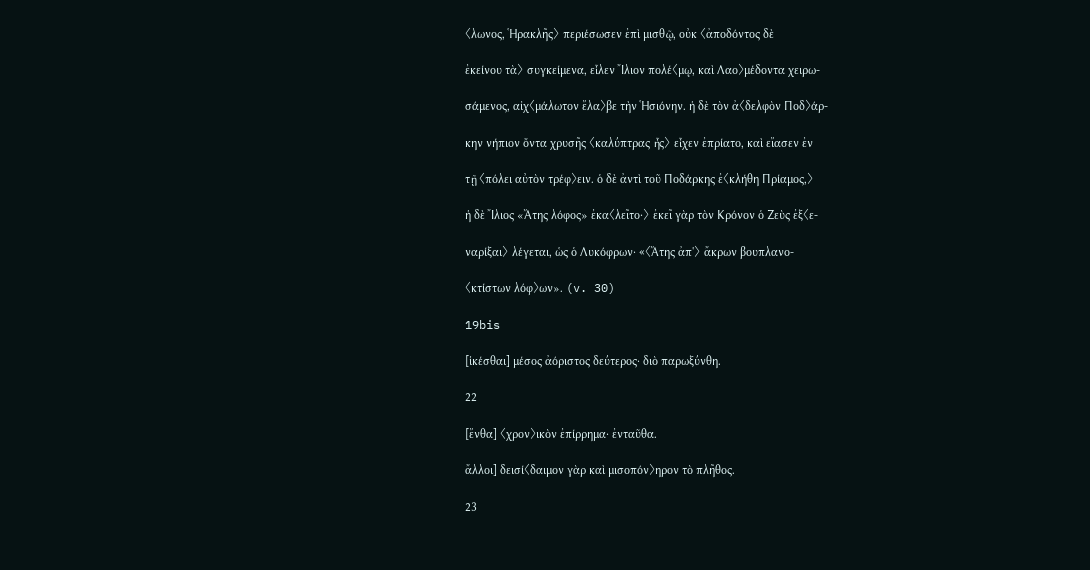〈λωνος, Ἡρακλῆς〉 περιέσωσεν ἐπὶ μισθῷ, οὐκ 〈ἀποδόντος δὲ

ἐκείνου τὰ〉 συγκείμενα, εἷλεν Ἴλιον πολέ〈μῳ, καὶ Λαο〉μέδοντα χειρω-

σάμενος, αἰχ〈μάλωτον ἔλα〉βε τὴν Ἡσιόνην. ἡ δὲ τὸν ἀ〈δελφὸν Ποδ〉άρ-

κην νήπιον ὄντα χρυσῆς 〈καλύπτρας ἧς〉 εἶχεν ἐπρίατο, καὶ εἴασεν ἐν

τῇ 〈πόλει αὐτὸν τρέφ〉ειν. ὁ δὲ ἀντὶ τοῦ Ποδάρκης ἐ〈κλήθη Πρίαμος,〉

ἡ δὲ Ἴλιος «Ἄτης λόφος» ἐκα〈λεῖτο·〉 ἐκεῖ γὰρ τὸν Κρόνον ὁ Ζεὺς ἐξ〈ε-

ναρίξαι〉 λέγεται, ὡς ὁ Λυκόφρων· «〈Ἄτης ἀπ'〉 ἄκρων βουπλανο-

〈κτίστων λόφ〉ων». (v. 30)

19bis

[ἱκέσθαι] μέσος ἀόριστος δεύτερος· διὸ παρωξύνθη.

22

[ἔνθα] 〈χρον〉ικὸν ἐπίρρημα· ἐνταῦθα.

ἄλλοι] δεισί〈δαιμον γὰρ καὶ μισοπόν〉ηρον τὸ πλῆθος.

23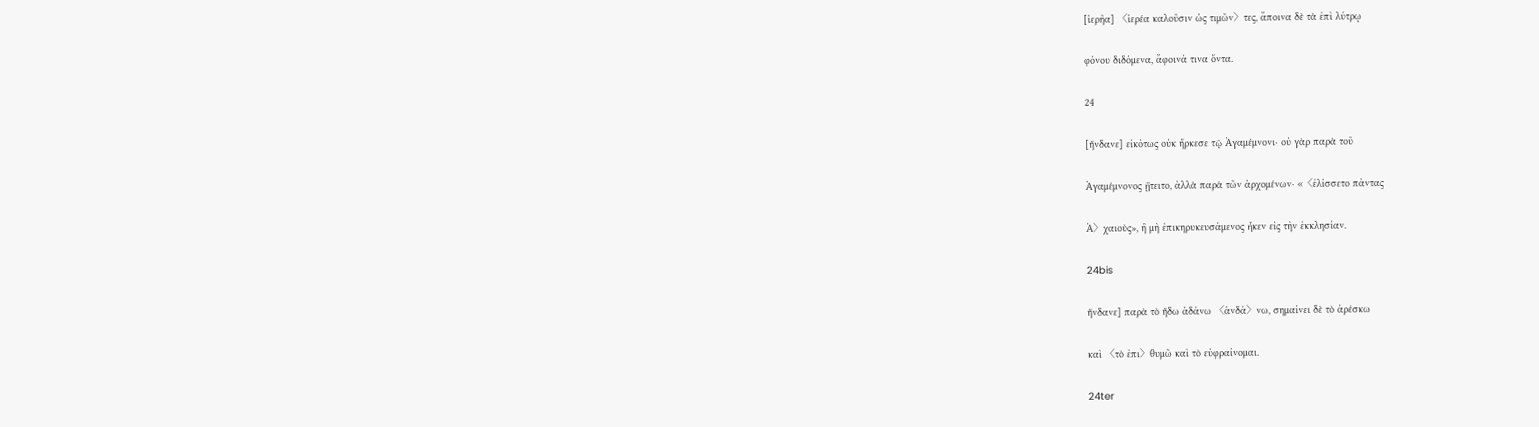[ἱερῆα] 〈ἱερέα καλοῦσιν ὡς τιμῶν〉τες, ἄποινα δὲ τὰ ἐπὶ λύτρῳ

φόνου διδόμενα, ἄφοινά τινα ὄντα.

24

[ἥνδανε] εἰκότως οὐκ ἤρκεσε τῷ Ἀγαμέμνονι· οὐ γὰρ παρὰ τοῦ

Ἀγαμέμνονος ᾔτειτο, ἀλλὰ παρὰ τῶν ἀρχομένων· «〈ἐλίσσετο πάντας

Ἀ〉χαιοὺς», ἢ μὴ ἐπικηρυκευσάμενος ἧκεν εἰς τὴν ἐκκλησίαν.

24bis

ἥνδανε] παρὰ τὸ ἥδω ἁδάνω 〈ἁνδά〉νω, σημαίνει δὲ τὸ ἀρέσκω

καὶ 〈τὸ ἐπι〉θυμῶ καὶ τὸ εὐφραίνομαι.

24ter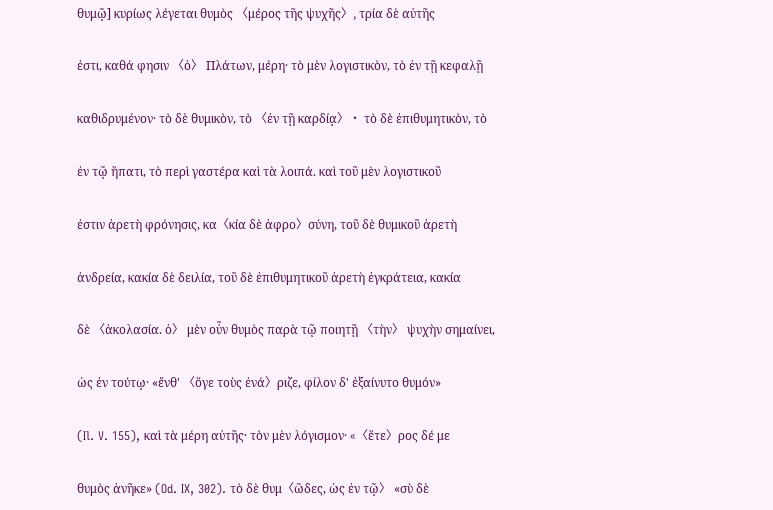θυμῷ] κυρίως λέγεται θυμὸς 〈μέρος τῆς ψυχῆς〉, τρία δὲ αὐτῆς

ἐστι, καθά φησιν 〈ὁ〉 Πλάτων, μέρη· τὸ μὲν λογιστικὸν, τὸ ἐν τῇ κεφαλῇ

καθιδρυμένον· τὸ δὲ θυμικὸν, τὸ 〈ἐν τῇ καρδίᾳ〉· τὸ δὲ ἐπιθυμητικὸν, τὸ

ἐν τῷ ἥπατι, τὸ περὶ γαστέρα καὶ τὰ λοιπά. καὶ τοῦ μὲν λογιστικοῦ

ἐστιν ἀρετὴ φρόνησις, κα〈κία δὲ ἀφρο〉σύνη, τοῦ δὲ θυμικοῦ ἀρετὴ

ἀνδρεία, κακία δὲ δειλία, τοῦ δὲ ἐπιθυμητικοῦ ἀρετὴ ἐγκράτεια, κακία

δὲ 〈ἀκολασία. ὁ〉 μὲν οὖν θυμὸς παρὰ τῷ ποιητῇ 〈τὴν〉 ψυχὴν σημαίνει,

ὡς ἐν τούτῳ· «ἔνθ' 〈ὅγε τοὺς ἐνά〉ριζε, φίλον δ' ἐξαίνυτο θυμόν»

(Il. V. 155), καὶ τὰ μέρη αὐτῆς· τὸν μὲν λόγισμον· «〈ἕτε〉ρος δέ με

θυμὸς ἀνῆκε» (Od. IX, 302). τὸ δὲ θυμ〈ῶδες, ὡς ἐν τῷ〉 «σὺ δὲ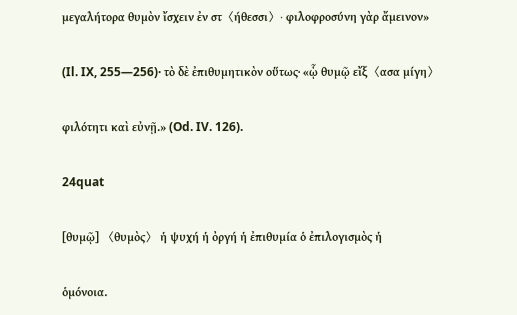μεγαλήτορα θυμὸν ἴσχειν ἐν στ〈ήθεσσι〉· φιλοφροσύνη γὰρ ἄμεινον»

(Il. IX, 255—256)· τὸ δὲ ἐπιθυμητικὸν οὕτως· «ᾧ θυμῷ εἴξ〈ασα μίγη〉

φιλότητι καὶ εὐνῇ.» (Od. IV. 126).

24quat

[θυμῷ] 〈θυμὸς〉 ἡ ψυχή ἡ ὀργή ἡ ἐπιθυμία ὁ ἐπιλογισμὸς ἡ

ὁμόνοια.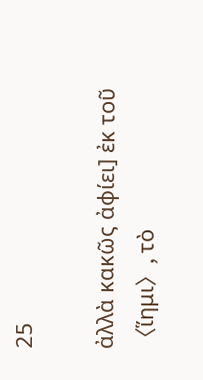25

ἀλλὰ κακῶς ἀφίει] ἐκ τοῦ 〈ἵημι〉, τὸ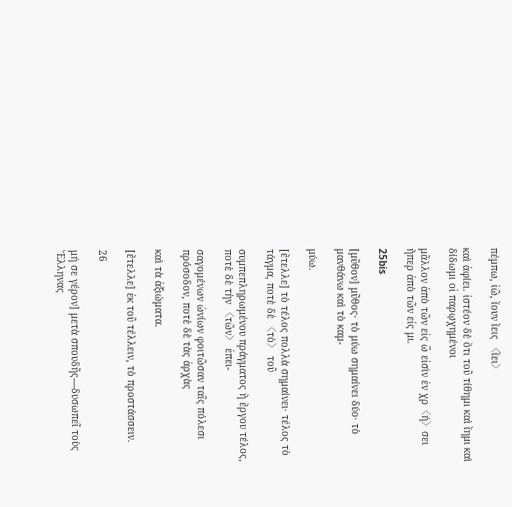πέμπω, ἱῶ, ἵουν ἵεις 〈ἵει〉

καὶ ἀφίει. ἰστέον δὲ ὅτι τοῦ τίθημι καὶ ἵημι καὶ δίδωμι οἱ παρῳχημένοι

μᾶλλον ἀπὸ τῶν εἰς ω̅ εἰσὶν ἐν χρ〈ή〉σει ἤπερ ἀπὸ τῶν εἰς μι.

25bis

[μῦθον] μῦθος· τὸ μύω σημαίνει δύο· τὸ μανθάνω καὶ τὸ καμ-

μύω.

[ἔτελλε] τὸ τέλος πολλὰ σημαίνει· τέλος τὸ τάγμα, ποτὲ δὲ 〈τὸ〉 τοῦ

συμπεπληρωμένου πράγματος ἢ ἔργου τέλος, ποτὲ δὲ τὴν 〈τῶν〉 ἐπει-

σαγομένων ὠνίων φοιτῶσαν ταῖς πόλεσι πρόσοδον, ποτὲ δὲ τὰς ἀρχὰς

καὶ τὰ ἀξιώματα.

[ἔτελλε] ἐκ τοῦ τέλλειν, τὸ προστάσσειν.

26

μή σε γέρον] μετὰ σπουδῆς—δυσωπεῖ τοὺς Ἕλληνας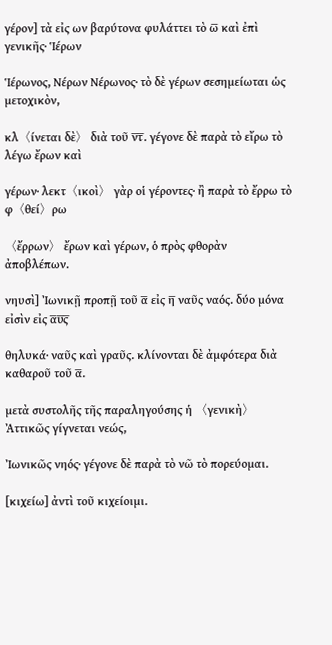γέρον] τὰ εἰς ων βαρύτονα φυλάττει τὸ ω̅ καὶ ἐπὶ γενικῆς· Ἱέρων

Ἱέρωνος, Νέρων Νέρωνος· τὸ δὲ γέρων σεσημείωται ὡς μετοχικὸν,

κλ〈ίνεται δὲ〉 διὰ τοῦ ν̅τ̅. γέγονε δὲ παρὰ τὸ εἴρω τὸ λέγω ἔρων καὶ

γέρων· λεκτ〈ικοὶ〉 γὰρ οἱ γέροντες· ἢ παρὰ τὸ ἔρρω τὸ φ〈θεί〉ρω

〈ἔρρων〉 ἔρων καὶ γέρων, ὁ πρὸς φθορὰν ἀποβλέπων.

νηυσὶ] Ἰωνικῇ προπῇ τοῦ α̅ εἰς η̅ ναῦς ναός. δύο μόνα εἰσὶν εἰς α̅υ̅ς̅

θηλυκά· ναῦς καὶ γραῦς. κλίνονται δὲ ἀμφότερα διὰ καθαροῦ τοῦ α̅.

μετὰ συστολῆς τῆς παραληγούσης ἡ 〈γενικὴ〉 Ἀττικῶς γίγνεται νεώς,

Ἰωνικῶς νηός· γέγονε δὲ παρὰ τὸ νῶ τὸ πορεύομαι.

[κιχείω] ἀντὶ τοῦ κιχείοιμι.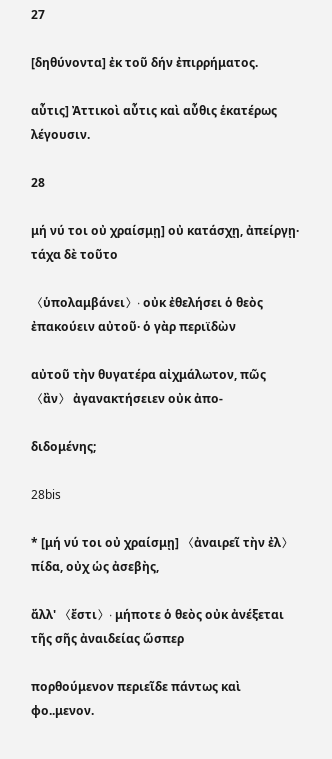27

[δηθύνοντα] ἐκ τοῦ δήν ἐπιρρήματος.

αὖτις] Ἀττικοὶ αὖτις καὶ αὖθις ἑκατέρως λέγουσιν.

28

μή νύ τοι οὐ χραίσμῃ] οὐ κατάσχῃ, ἀπείργῃ· τάχα δὲ τοῦτο

〈ὑπολαμβάνει〉· οὐκ ἐθελήσει ὁ θεὸς ἐπακούειν αὐτοῦ· ὁ γὰρ περιϊδὼν

αὐτοῦ τὴν θυγατέρα αἰχμάλωτον, πῶς 〈ἂν〉 ἀγανακτήσειεν οὐκ ἀπο-

διδομένης;

28bis

* [μή νύ τοι οὐ χραίσμῃ] 〈ἀναιρεῖ τὴν ἐλ〉πίδα, οὐχ ὡς ἀσεβὴς,

ἄλλ' 〈ἔστι〉· μήποτε ὁ θεὸς οὐκ ἀνέξεται τῆς σῆς ἀναιδείας ὥσπερ

πορθούμενον περιεῖδε πάντως καὶ φο..μενον.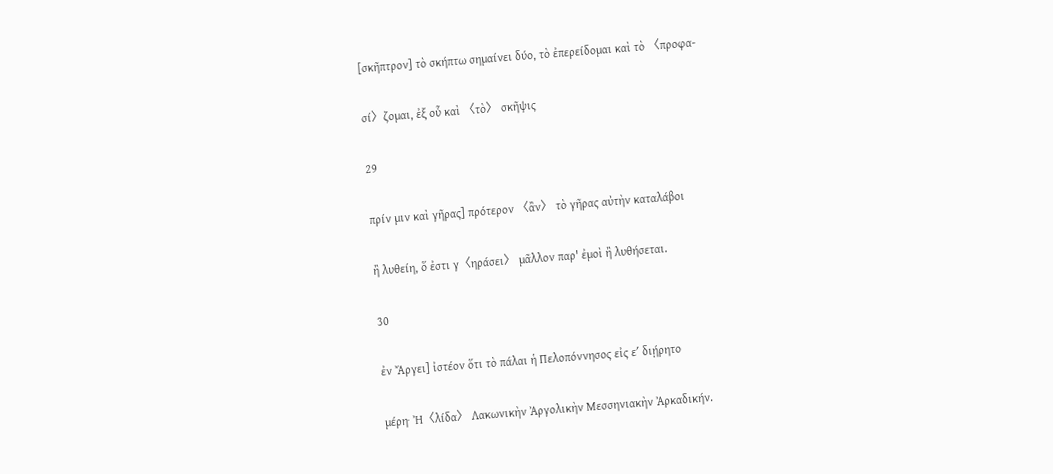[σκῆπτρον] τὸ σκήπτω σημαίνει δύο, τὸ ἐπερείδομαι καὶ τὸ 〈προφα-

σί〉ζομαι, ἐξ οὗ καὶ 〈τὸ〉 σκῆψις

29

πρίν μιν καὶ γῆρας] πρότερον 〈ἂν〉 τὸ γῆρας αὐτὴν καταλάβοι

ἢ λυθείη, ὅ ἐστι γ〈ηράσει〉 μᾶλλον παρ' ἐμοὶ ἢ λυθήσεται.

30

ἐν Ἄργει] ἰστέον ὅτι τὸ πάλαι ἡ Πελοπόννησος εἰς εʹ διῄρητο

μέρη· Ἠ〈λίδα〉 Λακωνικὴν Ἀργολικὴν Μεσσηνιακὴν Ἀρκαδικήν.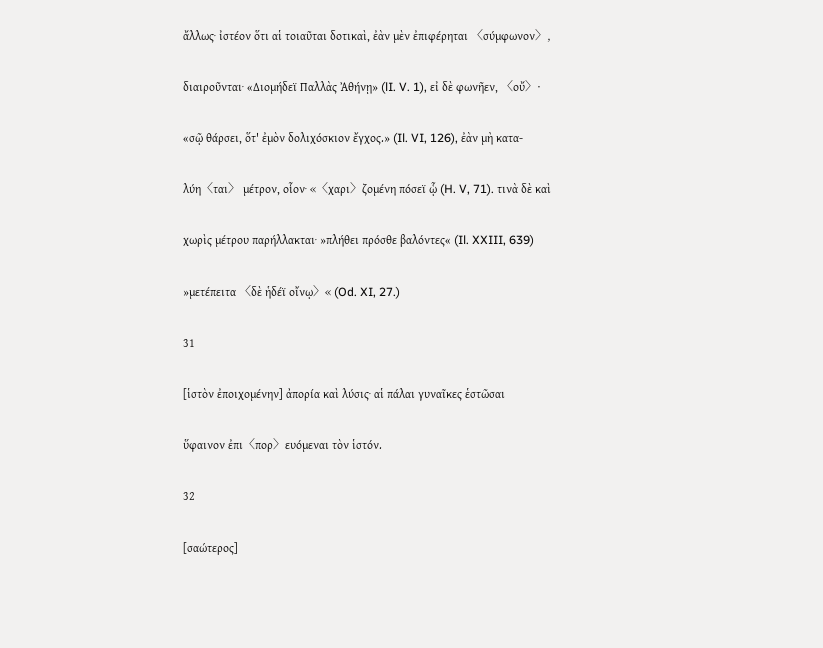ἄλλως· ἰστέον ὅτι αἱ τοιαῦται δοτικαὶ, ἐὰν μὲν ἐπιφέρηται 〈σύμφωνον〉,

διαιροῦνται· «Διομήδεϊ Παλλὰς Ἀθήνῃ» (lI. V. 1), εἰ δὲ φωνῆεν, 〈οὔ〉·

«σῷ θάρσει, ὅτ' ἐμὸν δολιχόσκιον ἔγχος.» (Il. VI, 126), ἐὰν μὴ κατα-

λύη〈ται〉 μέτρον, οἷον· «〈χαρι〉ζομένη πόσεϊ ᾧ (H. V, 71). τινὰ δὲ καὶ

χωρὶς μέτρου παρήλλακται· »πλήθει πρόσθε βαλόντες« (Il. XXIII, 639)

»μετέπειτα 〈δὲ ἡδέϊ οἴνῳ〉« (Od. XI, 27.)

31

[ἱστὸν ἐποιχομένην] ἀπορία καὶ λύσις· αἱ πάλαι γυναῖκες ἑστῶσαι

ὕφαινον ἐπι〈πορ〉ευόμεναι τὸν ἱστόν.

32

[σαώτερος]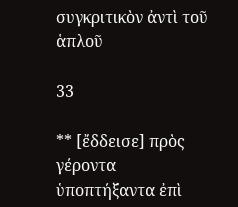συγκριτικὸν ἀντὶ τοῦ ἁπλοῦ

33

** [ἔδδεισε] πρὸς γέροντα ὑποπτήξαντα ἐπὶ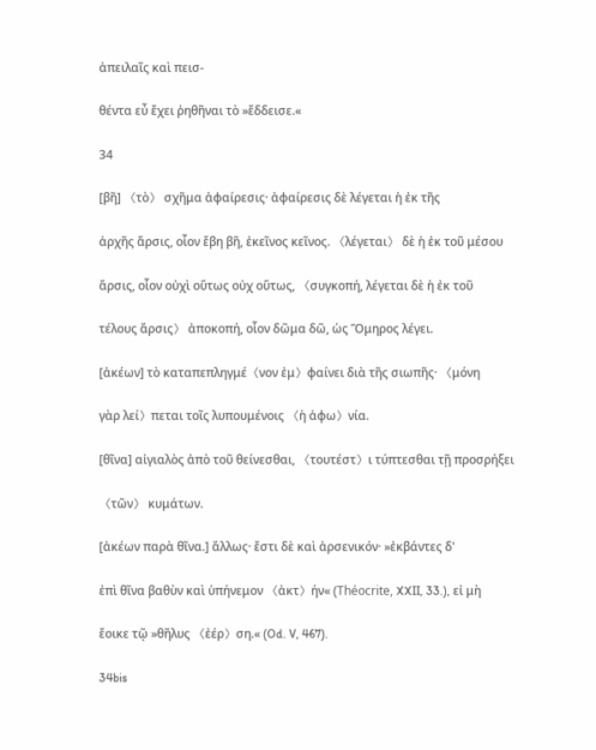ἀπειλαῖς καὶ πεισ-

θέντα εὖ ἔχει ῥηθῆναι τὸ »ἔδδεισε.«

34

[βῆ] 〈τὸ〉 σχῆμα ἀφαίρεσις· ἀφαίρεσις δὲ λέγεται ἡ ἐκ τῆς

ἀρχῆς ἄρσις, οἷον ἔβη βῆ, ἐκεῖνος κεῖνος. 〈λέγεται〉 δὲ ἡ ἐκ τοῦ μέσου

ἄρσις, οἷον οὐχὶ οὕτως οὐχ οὕτως, 〈συγκοπή, λέγεται δὲ ἡ ἐκ τοῦ

τέλους ἄρσις〉 ἀποκοπή, οἷον δῶμα δῶ, ὡς Ὅμηρος λέγει.

[ἀκέων] τὸ καταπεπληγμέ〈νον ἐμ〉φαίνει διὰ τῆς σιωπῆς· 〈μόνη

γὰρ λεί〉πεται τοῖς λυπουμένοις 〈ἡ ἀφω〉νία.

[θῖνα] αἰγιαλὸς ἀπὸ τοῦ θείνεσθαι, 〈τουτέστ〉ι τύπτεσθαι τῇ προσρήξει

〈τῶν〉 κυμάτων.

[ἀκέων παρὰ θῖνα.] ἄλλως· ἔστι δὲ καὶ ἀρσενικόν· »ἐκβάντες δ'

ἐπὶ θῖνα βαθὺν καὶ ὑπήνεμον 〈ἀκτ〉ήν« (Théocrite, XXII, 33.), εἰ μὴ

ἔοικε τῷ »θῆλυς 〈ἐέρ〉ση.« (Od. V, 467).

34bis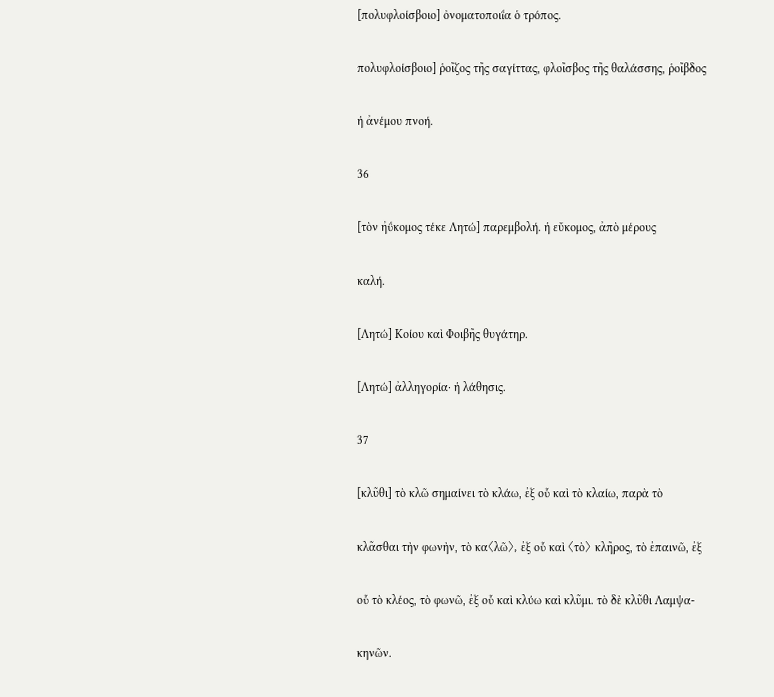[πολυφλοίσβοιο] ὀνοματοποιΐα ὁ τρόπος.

πολυφλοίσβοιο] ῥοῖζος τῆς σαγίττας, φλοῖσβος τῆς θαλάσσης, ῥοῖβδος

ἡ ἀνέμου πνοή.

36

[τὸν ἠΰκομος τέκε Λητώ] παρεμβολή. ἡ εὔκομος, ἀπὸ μέρους

καλή.

[Λητώ] Κοίου καὶ Φοιβῆς θυγάτηρ.

[Λητώ] ἀλληγορία· ἡ λάθησις.

37

[κλῦθι] τὸ κλῶ σημαίνει τὸ κλάω, ἐξ οὗ καὶ τὸ κλαίω, παρὰ τὸ

κλᾶσθαι τὴν φωνὴν, τὸ κα〈λῶ〉, ἐξ οὗ καὶ 〈τὸ〉 κλῆρος, τὸ ἐπαινῶ, ἐξ

οὗ τὸ κλέος, τὸ φωνῶ, ἐξ οὗ καὶ κλύω καὶ κλῦμι. τὸ δὲ κλῦθι Λαμψα-

κηνῶν.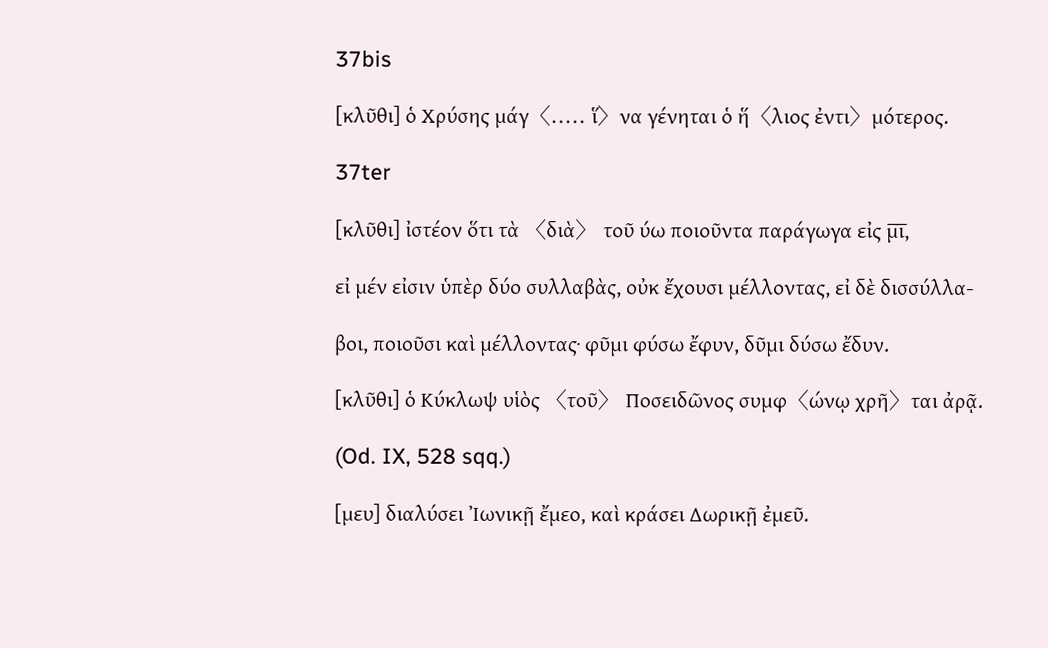37bis

[κλῦθι] ὁ Χρύσης μάγ〈..... ἵ〉να γένηται ὁ ἥ〈λιος ἐντι〉μότερος.

37ter

[κλῦθι] ἰστέον ὅτι τὰ 〈διὰ〉 τοῦ ύω ποιοῦντα παράγωγα εἰς μ̅ι̅,

εἰ μέν εἰσιν ὑπὲρ δύο συλλαβὰς, οὐκ ἔχουσι μέλλοντας, εἰ δὲ δισσύλλα-

βοι, ποιοῦσι καὶ μέλλοντας· φῦμι φύσω ἔφυν, δῦμι δύσω ἔδυν.

[κλῦθι] ὁ Κύκλωψ υἱὸς 〈τοῦ〉 Ποσειδῶνος συμφ〈ώνῳ χρῆ〉ται ἀρᾷ.

(Od. IX, 528 sqq.)

[μευ] διαλύσει Ἰωνικῇ ἔμεο, καὶ κράσει Δωρικῇ ἐμεῦ.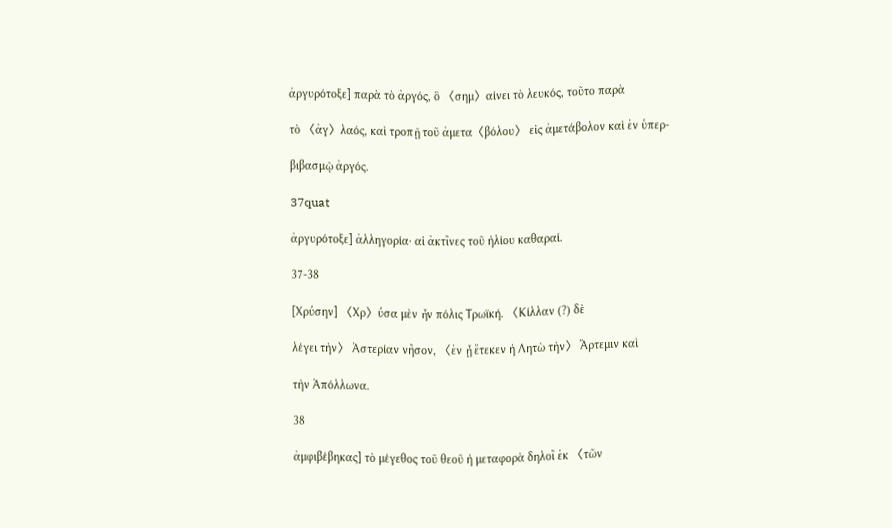ἀργυρότοξε] παρὰ τὸ ἀργός, ὃ 〈σημ〉αίνει τὸ λευκός, τοῦτο παρὰ

τὸ 〈ἀγ〉λαός, καὶ τροπῇ τοῦ ἀμετα〈βόλου〉 εἰς ἀμετάβολον καὶ ἐν ὑπερ-

βιβασμῷ ἀργός.

37quat

ἀργυρότοξε] ἀλληγορία· αἱ ἀκτῖνες τοῦ ἡλίου καθαραί.

37-38

[Χρύσην] 〈Χρ〉ύσα μὲν ἦν πόλις Τρωϊκή. 〈Κίλλαν (?) δὲ

λέγει τὴν〉 Ἀστερίαν νῆσον, 〈ἐν ᾗ ἔτεκεν ἡ Λητὼ τὴν〉 Ἄρτεμιν καὶ

τὴν Ἀπόλλωνα.

38

ἀμφιβέβηκας] τὸ μέγεθος τοῦ θεοῦ ἡ μεταφορὰ δηλοῖ ἐκ 〈τῶν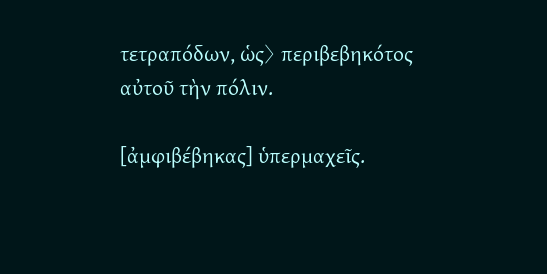τετραπόδων, ὡς〉 περιβεβηκότος αὐτοῦ τὴν πόλιν.

[ἀμφιβέβηκας] ὑπερμαχεῖς.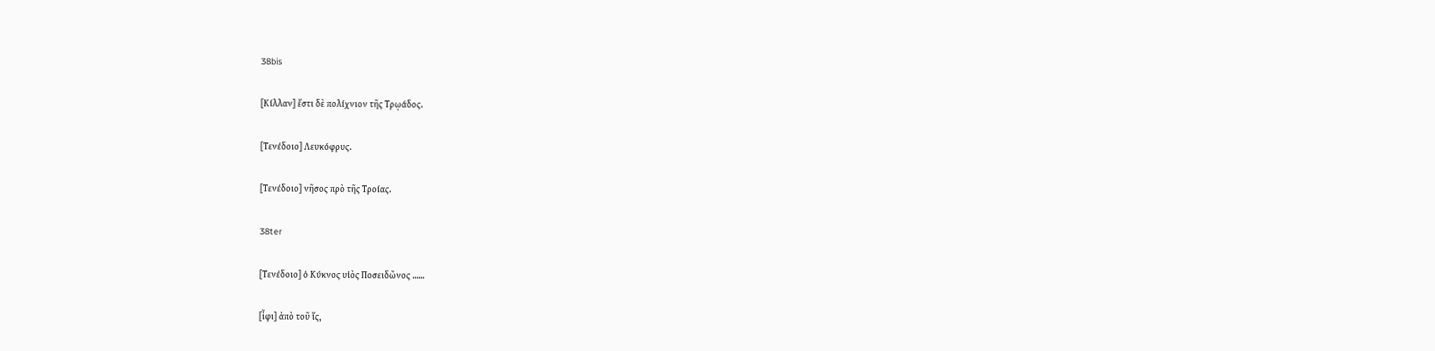38bis

[Κίλλαν] ἔστι δὲ πολίχνιον τῆς Τρῳάδος.

[Τενέδοιο] Λευκόφρυς.

[Τενέδοιο] νῆσος πρὸ τῆς Τροίας.

38ter

[Τενέδοιο] ὁ Κύκνος υἱὸς Ποσειδῶνος ......

[ἶφι] ἀπὸ τοῦ ἴς,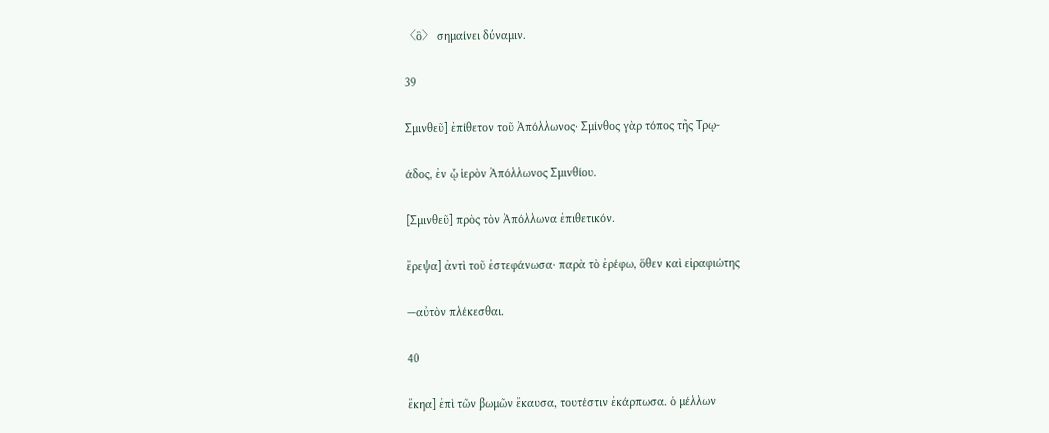〈ὃ〉 σημαίνει δύναμιν.

39

Σμινθεῦ] ἐπίθετον τοῦ Ἀπόλλωνος· Σμίνθος γὰρ τόπος τῆς Τρῳ-

άδος, ἐν ᾧ ἱερὸν Ἀπόλλωνος Σμινθίου.

[Σμινθεῦ] πρὸς τὸν Ἀπόλλωνα ἐπιθετικόν.

ἔρεψα] ἀντὶ τοῦ ἐστεφάνωσα· παρὰ τὸ ἐρέφω, ὅθεν καὶ εἰραφιώτης

—αὐτὸν πλέκεσθαι.

40

ἔκηα] ἐπὶ τῶν βωμῶν ἔκαυσα, τουτέστιν ἐκάρπωσα. ὁ μέλλων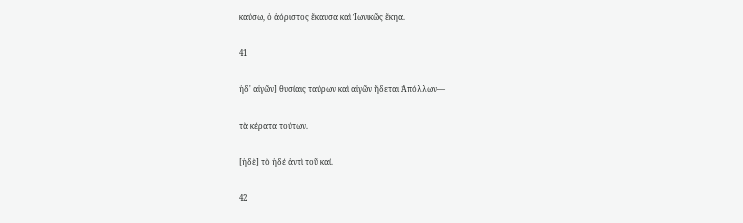καύσω, ὁ ἀόριστος ἔκαυσα καὶ Ἰωνικῶς ἔκηα.

41

ἠδ' αἰγῶν] θυσίαις ταύρων καὶ αἰγῶν ἥδεται Ἀπόλλων—

τὰ κέρατα τούτων.

[ἠδὲ] τὸ ἠδέ ἀντὶ τοῦ καί.

42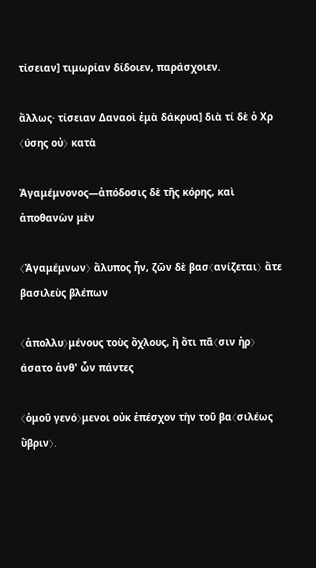τίσειαν] τιμωρίαν δίδοιεν, παράσχοιεν.

ἄλλως· τίσειαν Δαναοὶ ἐμὰ δάκρυα] διὰ τί δὲ ὁ Χρ〈ύσης οὐ〉 κατὰ

Ἀγαμέμνονος—ἀπόδοσις δὲ τῆς κόρης, καὶ ἀποθανὼν μὲν

〈Ἀγαμέμνων〉 ἄλυπος ἦν, ζῶν δὲ βασ〈ανίζεται〉 ἅτε βασιλεὺς βλέπων

〈ἀπολλυ〉μένους τοὺς ὄχλους, ἢ ὅτι πᾶ〈σιν ἠρ〉άσατο ἀνθ' ὧν πάντες

〈ὁμοῦ γενό〉μενοι οὐκ ἐπέσχον τὴν τοῦ βα〈σιλέως ὕβριν〉.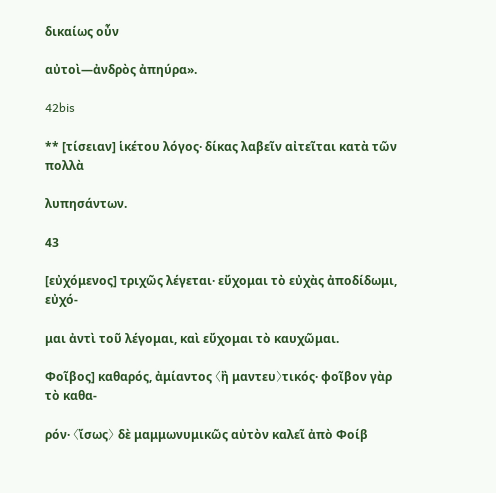δικαίως οὖν

αὐτοὶ—ἀνδρὸς ἀπηύρα».

42bis

** [τίσειαν] ἱκέτου λόγος· δίκας λαβεῖν αἰτεῖται κατὰ τῶν πολλὰ

λυπησάντων.

43

[εὐχόμενος] τριχῶς λέγεται· εὔχομαι τὸ εὐχὰς ἀποδίδωμι, εὐχό-

μαι ἀντὶ τοῦ λέγομαι, καὶ εὔχομαι τὸ καυχῶμαι.

Φοῖβος] καθαρός, ἀμίαντος 〈ἢ μαντευ〉τικός· φοῖβον γὰρ τὸ καθα-

ρόν· 〈ἴσως〉 δὲ μαμμωνυμικῶς αὐτὸν καλεῖ ἀπὸ Φοίβ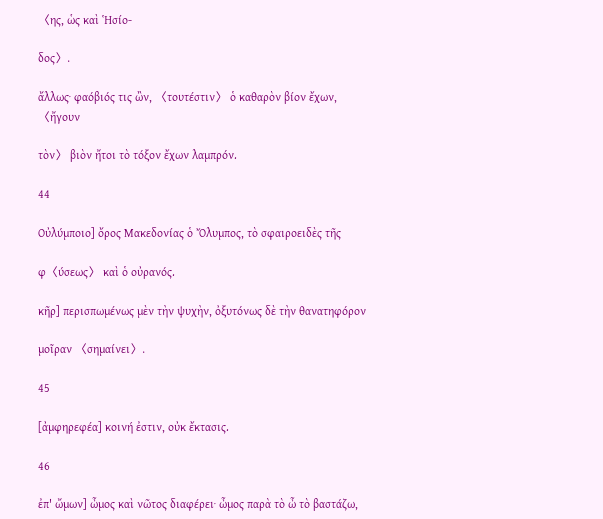〈ης, ὡς καὶ Ἡσίο-

δος〉.

ἄλλως· φαόβιός τις ὢν, 〈τουτέστιν〉 ὁ καθαρὸν βίον ἔχων, 〈ἤγουν

τὸν〉 βιὸν ἤτοι τὸ τόξον ἔχων λαμπρόν.

44

Οὐλύμποιο] ὄρος Μακεδονίας ὁ Ὄλυμπος, τὸ σφαιροειδὲς τῆς

φ〈ύσεως〉 καὶ ὁ οὐρανός.

κῆρ] περισπωμένως μὲν τὴν ψυχὴν, ὀξυτόνως δὲ τὴν θανατηφόρον

μοῖραν 〈σημαίνει〉.

45

[ἀμφηρεφέα] κοινή ἐστιν, οὐκ ἔκτασις.

46

ἐπ' ὤμων] ὦμος καὶ νῶτος διαφέρει· ὦμος παρὰ τὸ ὦ τὸ βαστάζω,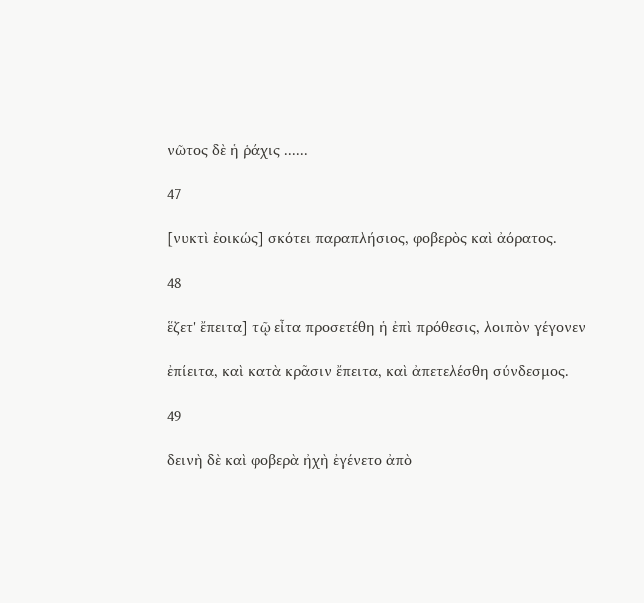νῶτος δὲ ἡ ῥάχις ......

47

[νυκτὶ ἐοικώς] σκότει παραπλήσιος, φοβερὸς καὶ ἀόρατος.

48

ἕζετ' ἔπειτα] τῷ εἶτα προσετέθη ἡ ἐπὶ πρόθεσις, λοιπὸν γέγονεν

ἐπίειτα, καὶ κατὰ κρᾶσιν ἔπειτα, καὶ ἀπετελέσθη σύνδεσμος.

49

δεινὴ δὲ καὶ φοβερὰ ἠχὴ ἐγένετο ἀπὸ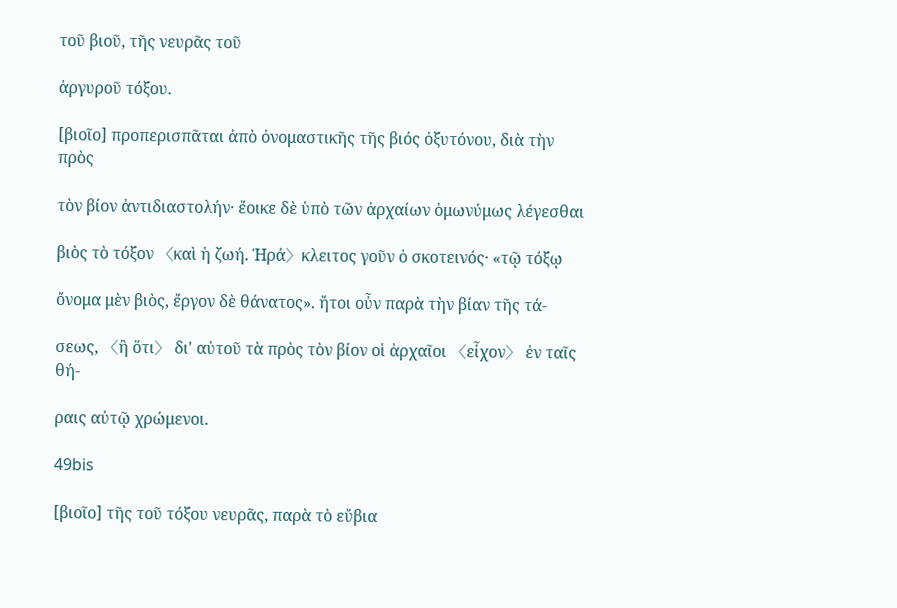τοῦ βιοῦ, τῆς νευρᾶς τοῦ

ἀργυροῦ τόξου.

[βιοῖο] προπερισπᾶται ἀπὸ ὀνομαστικῆς τῆς βιός ὀξυτόνου, διὰ τὴν πρὸς

τὸν βίον ἀντιδιαστολήν· ἔοικε δὲ ὑπὸ τῶν ἀρχαίων ὁμωνύμως λέγεσθαι

βιὸς τὸ τόξον 〈καὶ ἡ ζωή. Ἡρά〉κλειτος γοῦν ὁ σκοτεινός· «τῷ τόξῳ

ὄνομα μὲν βιὸς, ἔργον δὲ θάνατος». ἤτοι οὖν παρὰ τὴν βίαν τῆς τά-

σεως, 〈ἢ ὅτι〉 δι' αὐτοῦ τὰ πρὸς τὸν βίον οἱ ἀρχαῖοι 〈εἶχον〉 ἐν ταῖς θή-

ραις αὐτῷ χρώμενοι.

49bis

[βιοῖο] τῆς τοῦ τόξου νευρᾶς, παρὰ τὸ εὔβια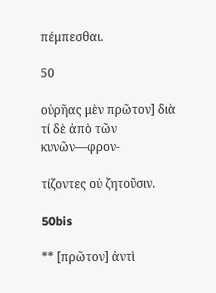πέμπεσθαι.

50

οὐρῆας μὲν πρῶτον] διὰ τί δὲ ἀπὸ τῶν κυνῶν—φρον-

τίζοντες οὐ ζητοῦσιν.

50bis

** [πρῶτον] ἀντὶ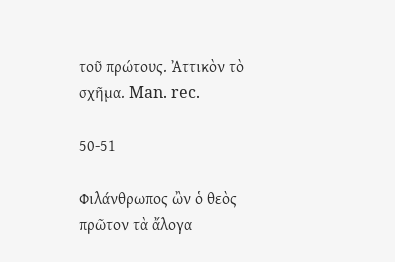τοῦ πρώτους. Ἀττικὸν τὸ σχῆμα. Man. rec.

50-51

Φιλάνθρωπος ὢν ὁ θεὸς πρῶτον τὰ ἄλογα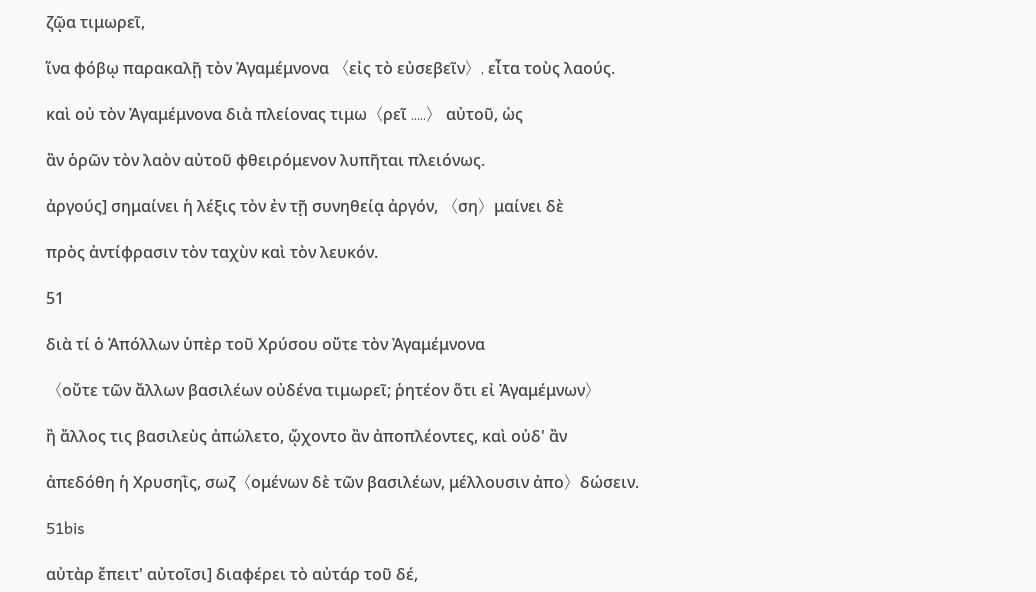ζῷα τιμωρεῖ,

ἵνα φόβῳ παρακαλῇ τὸν Ἀγαμέμνονα 〈εἰς τὸ εὐσεβεῖν〉, εἶτα τοὺς λαούς.

καὶ οὐ τὸν Ἀγαμέμνονα διὰ πλείονας τιμω〈ρεῖ .....〉 αὐτοῦ, ὡς

ἂν ὁρῶν τὸν λαὸν αὐτοῦ φθειρόμενον λυπῆται πλειόνως.

ἀργούς] σημαίνει ἡ λέξις τὸν ἐν τῇ συνηθείᾳ ἀργόν, 〈ση〉μαίνει δὲ

πρὸς ἀντίφρασιν τὸν ταχὺν καὶ τὸν λευκόν.

51

διὰ τί ὁ Ἀπόλλων ὑπὲρ τοῦ Χρύσου οὔτε τὸν Ἀγαμέμνονα

〈οὔτε τῶν ἄλλων βασιλέων οὐδένα τιμωρεῖ; ῥητέον ὅτι εἰ Ἀγαμέμνων〉

ἢ ἄλλος τις βασιλεὺς ἀπώλετο, ᾤχοντο ἂν ἀποπλέοντες, καὶ οὐδ' ἂν

ἀπεδόθη ἡ Χρυσηῒς, σωζ〈ομένων δὲ τῶν βασιλέων, μέλλουσιν ἀπο〉δώσειν.

51bis

αὐτὰρ ἔπειτ' αὐτοῖσι] διαφέρει τὸ αὐτάρ τοῦ δέ,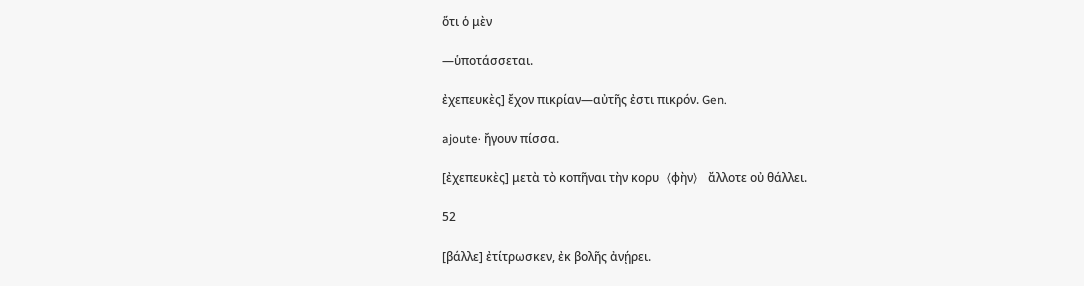ὅτι ὁ μὲν

—ὑποτάσσεται.

ἐχεπευκὲς] ἔχον πικρίαν—αὐτῆς ἐστι πικρόν. Gen.

ajoute· ἤγουν πίσσα.

[ἐχεπευκὲς] μετὰ τὸ κοπῆναι τὴν κορυ〈φὴν〉 ἄλλοτε οὐ θάλλει.

52

[βάλλε] ἐτίτρωσκεν, ἐκ βολῆς ἀνῄρει.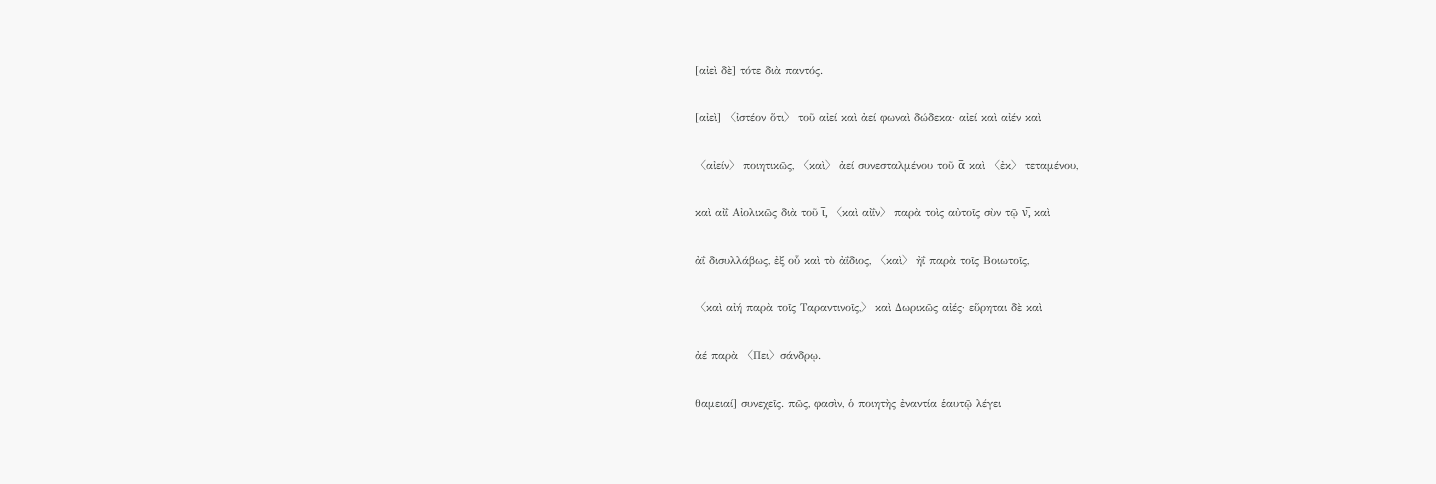[αἰεὶ δὲ] τότε διὰ παντός.

[αἰεὶ] 〈ἰστέον ὅτι〉 τοῦ αἰεί καὶ ἀεί φωναὶ δώδεκα· αἰεί καὶ αἰέν καὶ

〈αἰείν〉 ποιητικῶς, 〈καὶ〉 ἀεί συνεσταλμένου τοῦ α̅ καὶ 〈ἐκ〉 τεταμένου,

καὶ αἰΐ Αἰολικῶς διὰ τοῦ ι̅, 〈καὶ αἰΐν〉 παρὰ τοὶς αὐτοῖς σὺν τῷ ν̅, καὶ

ἀΐ δισυλλάβως, ἐξ οὗ καὶ τὸ ἀΐδιος, 〈καὶ〉 ἠΐ παρὰ τοῖς Βοιωτοῖς,

〈καὶ αἰή παρὰ τοῖς Ταραντινοῖς,〉 καὶ Δωρικῶς αἰές· εὕρηται δὲ καὶ

ἀέ παρὰ 〈Πει〉σάνδρῳ.

θαμειαί] συνεχεῖς. πῶς, φασὶν, ὁ ποιητὴς ἐναντία ἑαυτῷ λέγει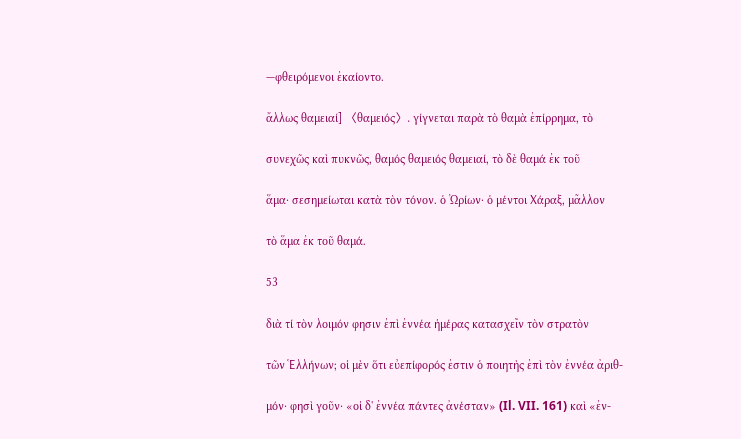—φθειρόμενοι ἐκαίοντο.

ἄλλως θαμειαί] 〈θαμειός〉. γίγνεται παρὰ τὸ θαμὰ ἐπίρρημα, τὸ

συνεχῶς καὶ πυκνῶς, θαμός θαμειός θαμειαί, τὸ δὲ θαμά ἐκ τοῦ

ἅμα· σεσημείωται κατὰ τὸν τόνον. ὁ Ὠρίων· ὁ μέντοι Χάραξ, μᾶλλον

τὸ ἅμα ἐκ τοῦ θαμά.

53

διὰ τί τὸν λοιμόν φησιν ἐπὶ ἐννέα ἡμέρας κατασχεῖν τὸν στρατὸν

τῶν Ἑλλήνων; οἱ μὲν ὅτι εὐεπίφορός ἐστιν ὁ ποιητὴς ἐπὶ τὸν ἐννέα ἀριθ-

μόν· φησὶ γοῦν· «οἱ δ' ἐννέα πάντες ἀνέσταν» (Il. VII. 161) καὶ «ἐν-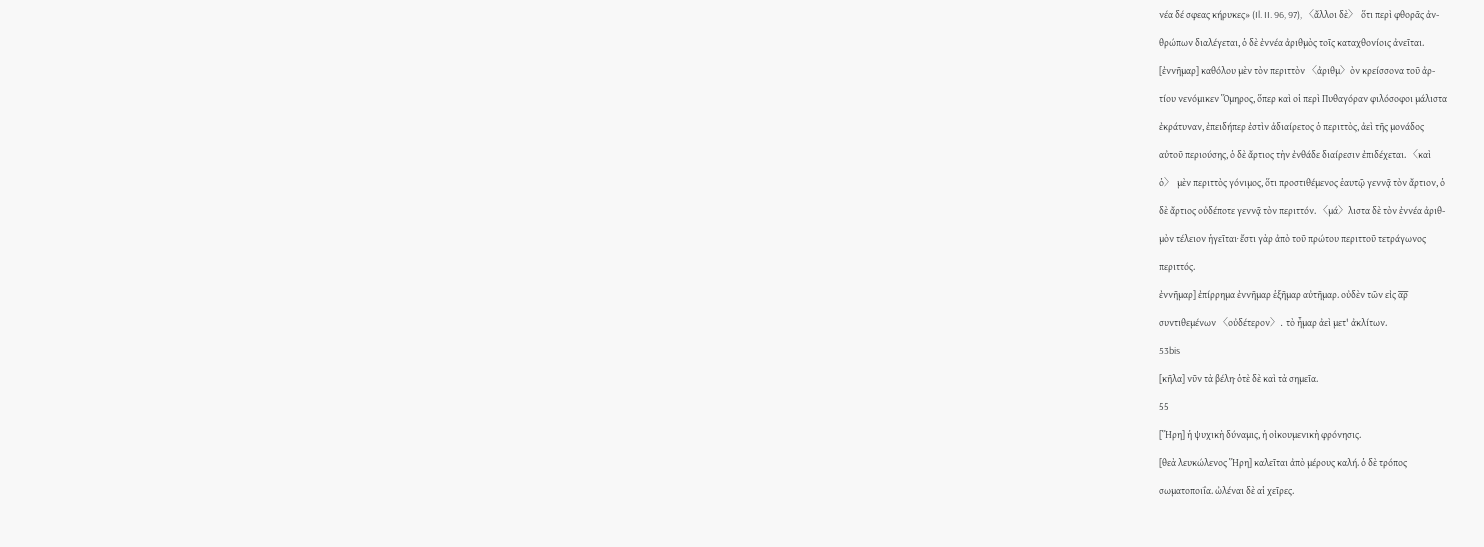νέα δέ σφεας κήρυκες» (Il. II. 96, 97), 〈ἄλλοι δὲ〉 ὅτι περὶ φθορᾶς ἀν-

θρώπων διαλέγεται, ὁ δὲ ἐννέα ἀριθμὸς τοῖς καταχθονίοις ἀνεῖται.

[ἐννῆμαρ] καθόλου μὲν τὸν περιττὸν 〈ἀριθμ〉ὸν κρείσσονα τοῦ ἀρ-

τίου νενόμικεν Ὅμηρος, ὅπερ καὶ οἱ περὶ Πυθαγόραν φιλόσοφοι μάλιστα

ἐκράτυναν, ἐπειδήπερ ἐστὶν ἀδιαίρετος ὁ περιττὸς, ἀεὶ τῆς μονάδος

αὐτοῦ περιούσης, ὁ δὲ ἄρτιος τὴν ἐνθάδε διαίρεσιν ἐπιδέχεται. 〈καὶ

ὁ〉 μὲν περιττὸς γόνιμος, ὅτι προστιθέμενος ἑαυτῷ γεννᾷ τὸν ἄρτιον, ὁ

δὲ ἄρτιος οὐδέποτε γεννᾷ τὸν περιττόν. 〈μά〉λιστα δὲ τὸν ἐννέα ἀριθ-

μὸν τέλειον ἡγεῖται· ἔστι γὰρ ἀπὸ τοῦ πρώτου περιττοῦ τετράγωνος

περιττός.

ἐννῆμαρ] ἐπίρρημα ἐννῆμαρ ἑξῆμαρ αὐτῆμαρ. οὐδὲν τῶν εἰς α̅ρ̅

συντιθεμένων 〈οὐδέτερον〉. τὸ ἦμαρ ἀεὶ μετ' ἀκλίτων.

53bis

[κῆλα] νῦν τὰ βέλη· ὁτὲ δὲ καὶ τὰ σημεῖα.

55

[Ἥρη] ἡ ψυχικὴ δύναμις, ἡ οἰκουμενικὴ φρόνησις.

[θεὰ λευκώλενος Ἥρη] καλεῖται ἀπὸ μέρους καλή. ὁ δὲ τρόπος

σωματοποιΐα. ὠλέναι δὲ αἱ χεῖρες.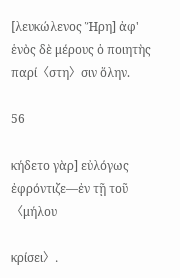[λευκώλενος Ἥρη] ἀφ' ἑνὸς δὲ μέρους ὁ ποιητὴς παρί〈στη〉σιν ὅλην.

56

κήδετο γὰρ] εὐλόγως ἐφρόντιζε—ἐν τῇ τοῦ 〈μήλου

κρίσει〉.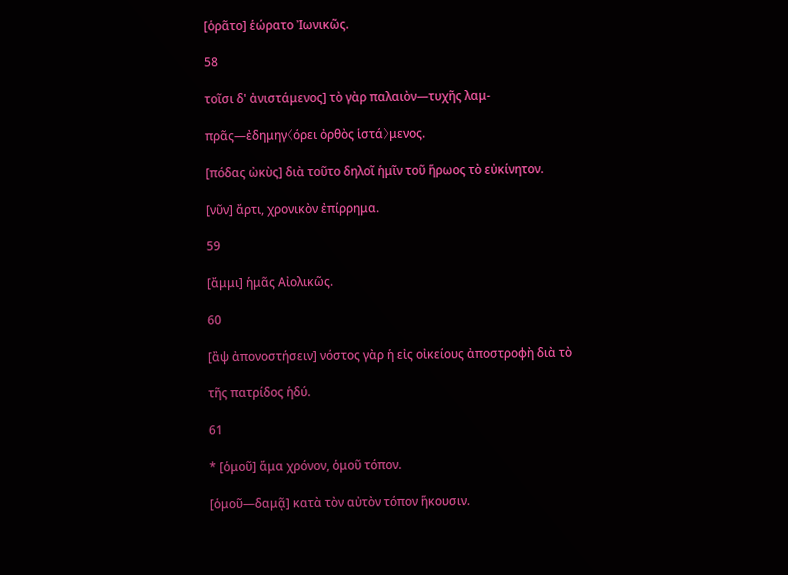[ὁρᾶτο] ἑώρατο Ἰωνικῶς.

58

τοῖσι δ' ἀνιστάμενος] τὸ γὰρ παλαιὸν—τυχῆς λαμ-

πρᾶς—ἐδημηγ〈όρει ὀρθὸς ἱστά〉μενος.

[πόδας ὠκὺς] διὰ τοῦτο δηλοῖ ἡμῖν τοῦ ἥρωος τὸ εὐκίνητον.

[νῦν] ἄρτι, χρονικὸν ἐπίρρημα.

59

[ἄμμι] ἡμᾶς Αἰολικῶς.

60

[ἂψ ἀπονοστήσειν] νόστος γὰρ ἡ εἰς οἰκείους ἀποστροφὴ διὰ τὸ

τῆς πατρίδος ἡδύ.

61

* [ὁμοῦ] ἅμα χρόνον, ὁμοῦ τόπον.

[ὁμοῦ—δαμᾷ] κατὰ τὸν αὐτὸν τόπον ἥκουσιν.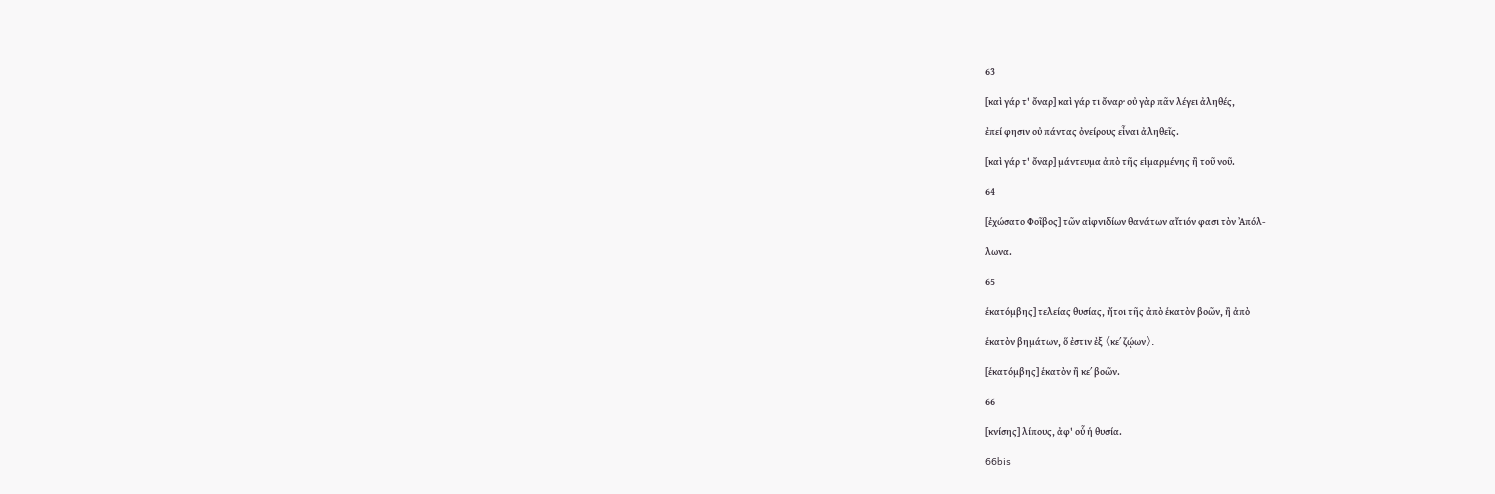63

[καὶ γάρ τ' ὄναρ] καὶ γάρ τι ὄναρ· οὐ γὰρ πᾶν λέγει ἀληθές,

ἐπεί φησιν οὐ πάντας ὀνείρους εἶναι ἀληθεῖς.

[καὶ γάρ τ' ὄναρ] μάντευμα ἀπὸ τῆς εἱμαρμένης ἢ τοῦ νοῦ.

64

[ἐχώσατο Φοῖβος] τῶν αἰφνιδίων θανάτων αἴτιόν φασι τὸν Ἀπόλ-

λωνα.

65

ἑκατόμβης] τελείας θυσίας, ἤτοι τῆς ἀπὸ ἑκατὸν βοῶν, ἢ ἀπὸ

ἑκατὸν βημάτων, ὅ ἐστιν ἐξ 〈κεʹ ζῴων〉.

[ἑκατόμβης] ἑκατὸν ἢ κεʹ βοῶν.

66

[κνίσης] λίπους, ἀφ' οὗ ἡ θυσία.

66bis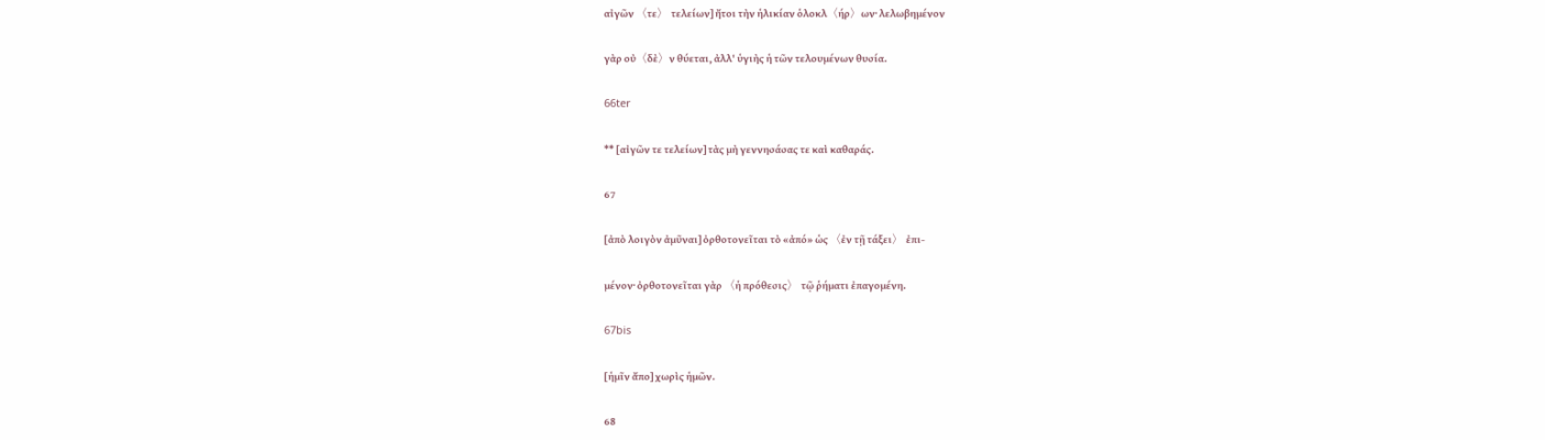αἰγῶν 〈τε〉 τελείων] ἤτοι τὴν ἡλικίαν ὁλοκλ〈ήρ〉ων· λελωβημένον

γὰρ οὐ〈δὲ〉ν θύεται, ἀλλ' ὑγιὴς ἡ τῶν τελουμένων θυσία.

66ter

** [αἰγῶν τε τελείων] τὰς μὴ γεννησάσας τε καὶ καθαράς.

67

[ἀπὸ λοιγὸν ἀμῦναι] ὀρθοτονεῖται τὸ «ἀπό» ὡς 〈ἐν τῇ τάξει〉 ἐπι-

μένον· ὀρθοτονεῖται γὰρ 〈ἡ πρόθεσις〉 τῷ ῥήματι ἐπαγομένη.

67bis

[ἡμῖν ἄπο] χωρὶς ἡμῶν.

68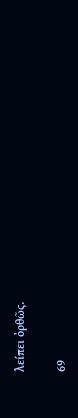λείπει ὀρθῶς.

69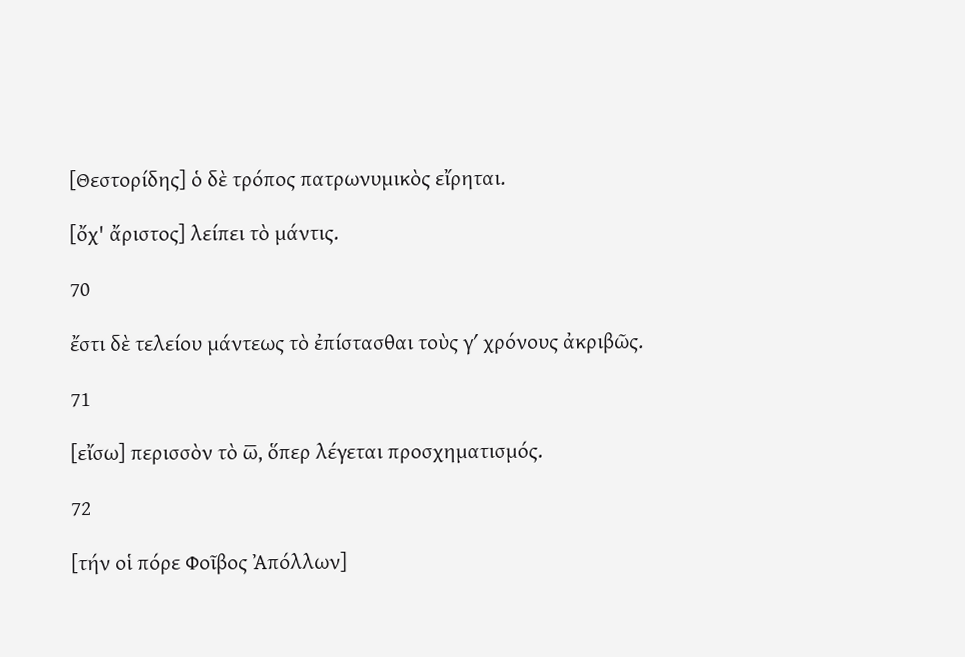[Θεστορίδης] ὁ δὲ τρόπος πατρωνυμικὸς εἴρηται.

[ὄχ' ἄριστος] λείπει τὸ μάντις.

70

ἔστι δὲ τελείου μάντεως τὸ ἐπίστασθαι τοὺς γʹ χρόνους ἀκριβῶς.

71

[εἴσω] περισσὸν τὸ ω̅, ὅπερ λέγεται προσχηματισμός.

72

[τήν οἱ πόρε Φοῖβος Ἀπόλλων]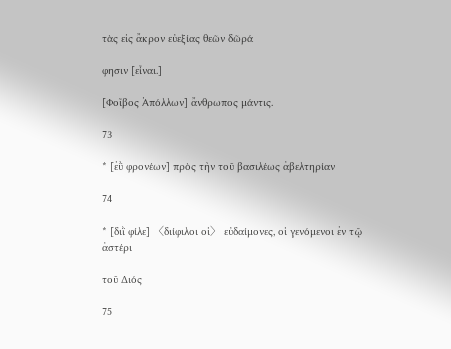τὰς εἰς ἄκρον εὐεξίας θεῶν δῶρά

φησιν [εἶναι.]

[Φοῖβος Ἀπόλλων] ἄνθρωπος μάντις.

73

* [ἐῢ φρονέων] πρὸς τὴν τοῦ βασιλέως ἀβελτηρίαν

74

* [διῒ φίλε] 〈διίφιλοι οἱ〉 εὐδαίμονες, οἱ γενόμενοι ἐν τῷ ἀστέρι

τοῦ Διός

75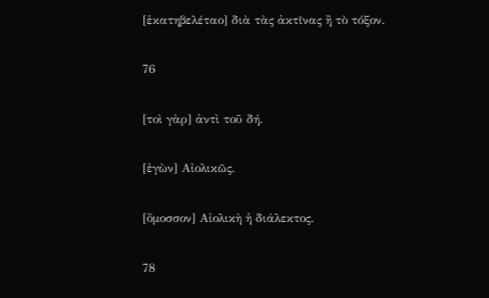[ἑκατηβελέταο] διὰ τὰς ἀκτῖνας ἢ τὸ τόξον.

76

[τοὶ γὰρ] ἀντὶ τοῦ δή.

[ἐγὼν] Αἰολικῶς.

[ὄμοσσον] Αἰολικὴ ἡ διάλεκτος.

78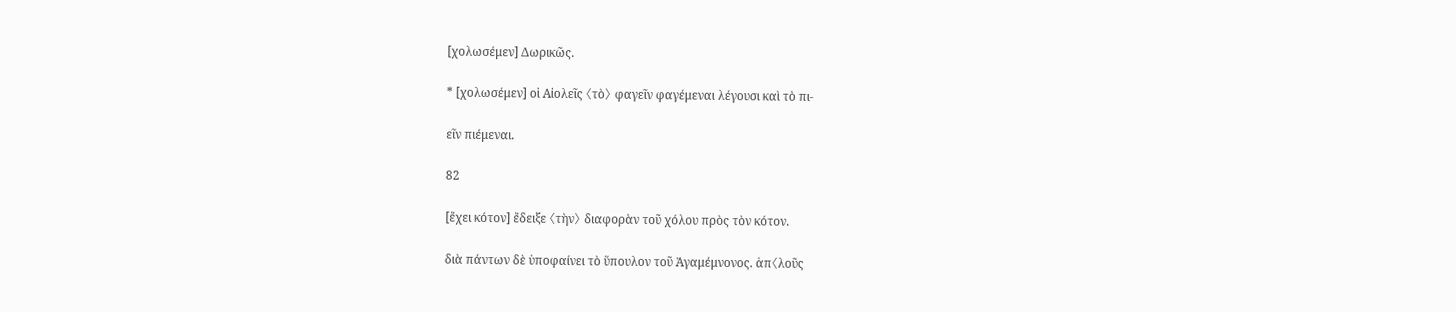[χολωσέμεν] Δωρικῶς.

* [χολωσέμεν] οἱ Αἰολεῖς 〈τὸ〉 φαγεῖν φαγέμεναι λέγουσι καὶ τὸ πι-

εῖν πιέμεναι.

82

[ἔχει κότον] ἔδειξε 〈τὴν〉 διαφορὰν τοῦ χόλου πρὸς τὸν κότον.

διὰ πάντων δὲ ὑποφαίνει τὸ ὕπουλον τοῦ Ἀγαμέμνονος. ἁπ〈λοῦς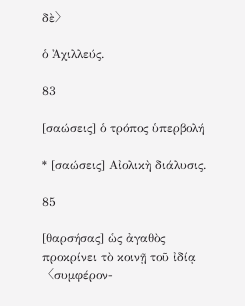δὲ〉

ὁ Ἀχιλλεύς.

83

[σαώσεις] ὁ τρόπος ὑπερβολή

* [σαώσεις] Αἰολικὴ διάλυσις.

85

[θαρσήσας] ὡς ἀγαθὸς προκρίνει τὸ κοινῇ τοῦ ἰδίᾳ 〈συμφέρον-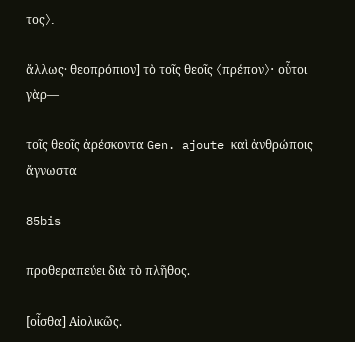τος〉.

ἄλλως· θεοπρόπιον] τὸ τοῖς θεοῖς 〈πρέπον〉· οὗτοι γὰρ—

τοῖς θεοῖς ἀρέσκοντα Gen. ajoute καὶ ἀνθρώποις ἄγνωστα

85bis

προθεραπεύει διὰ τὸ πλῆθος.

[οἶσθα] Αἰολικῶς.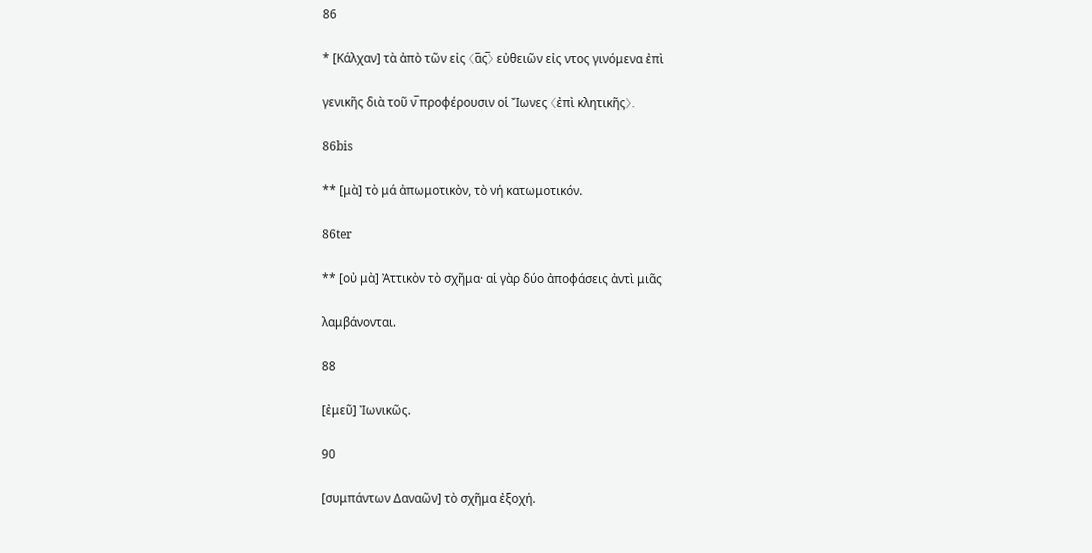86

* [Κάλχαν] τὰ ἀπὸ τῶν εἰς 〈α̅ς̅〉 εὐθειῶν εἰς ντος γινόμενα ἐπὶ

γενικῆς διὰ τοῦ ν̅ προφέρουσιν οἱ Ἴωνες 〈ἐπὶ κλητικῆς〉.

86bis

** [μὰ] τὸ μά ἀπωμοτικὸν, τὸ νή κατωμοτικόν.

86ter

** [οὐ μὰ] Ἀττικὸν τὸ σχῆμα· αἱ γὰρ δύο ἀποφάσεις ἀντὶ μιᾶς

λαμβάνονται.

88

[ἐμεῦ] Ἰωνικῶς.

90

[συμπάντων Δαναῶν] τὸ σχῆμα ἐξοχή.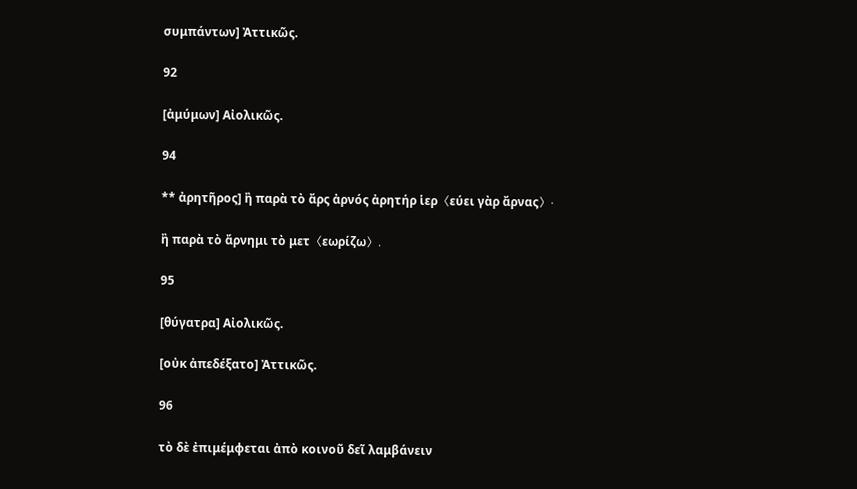συμπάντων] Ἀττικῶς.

92

[ἀμύμων] Αἰολικῶς.

94

** ἀρητῆρος] ἢ παρὰ τὸ ἄρς ἀρνός ἀρητήρ ἱερ〈εύει γὰρ ἄρνας〉·

ἢ παρὰ τὸ ἄρνημι τὸ μετ〈εωρίζω〉.

95

[θύγατρα] Αἰολικῶς.

[οὐκ ἀπεδέξατο] Ἀττικῶς.

96

τὸ δὲ ἐπιμέμφεται ἀπὸ κοινοῦ δεῖ λαμβάνειν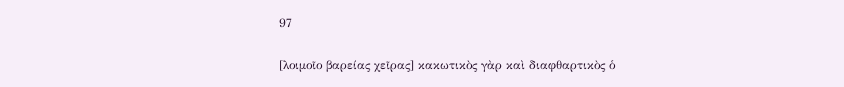97

[λοιμοῖο βαρείας χεῖρας] κακωτικὸς γὰρ καὶ διαφθαρτικὸς ὁ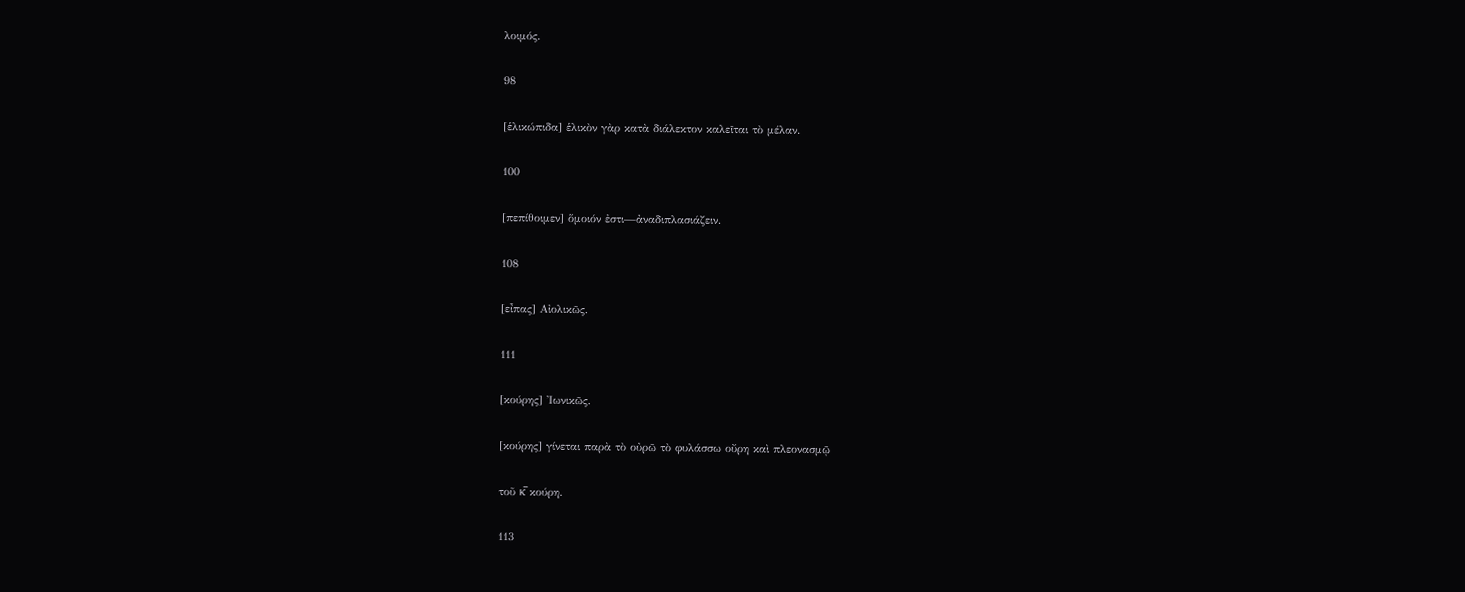λοιμός.

98

[ἑλικώπιδα] ἑλικὸν γὰρ κατὰ διάλεκτον καλεῖται τὸ μέλαν.

100

[πεπίθοιμεν] ὅμοιόν ἐστι—ἀναδιπλασιάζειν.

108

[εἶπας] Αἰολικῶς.

111

[κούρης] Ἰωνικῶς.

[κούρης] γίνεται παρὰ τὸ οὐρῶ τὸ φυλάσσω οὔρη καὶ πλεονασμῷ

τοῦ κ̅ κούρη.

113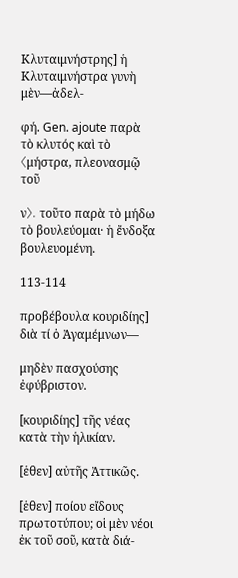Κλυταιμνήστρης] ἡ Κλυταιμνήστρα γυνὴ μὲν—ἀδελ-

φή. Gen. ajoute παρὰ τὸ κλυτός καὶ τὸ 〈μήστρα, πλεονασμῷ τοῦ

ν〉. τοῦτο παρὰ τὸ μήδω τὸ βουλεύομαι· ἡ ἔνδοξα βουλευομένη.

113-114

προβέβουλα κουριδίης] διὰ τί ὁ Ἀγαμέμνων—

μηδὲν πασχούσης ἐφύβριστον.

[κουριδίης] τῆς νέας κατὰ τὴν ἡλικίαν.

[ἑθεν] αὐτῆς Ἀττικῶς.

[ἑθεν] ποίου εἴδους πρωτοτύπου; οἱ μὲν νέοι ἐκ τοῦ σοῦ, κατὰ διά-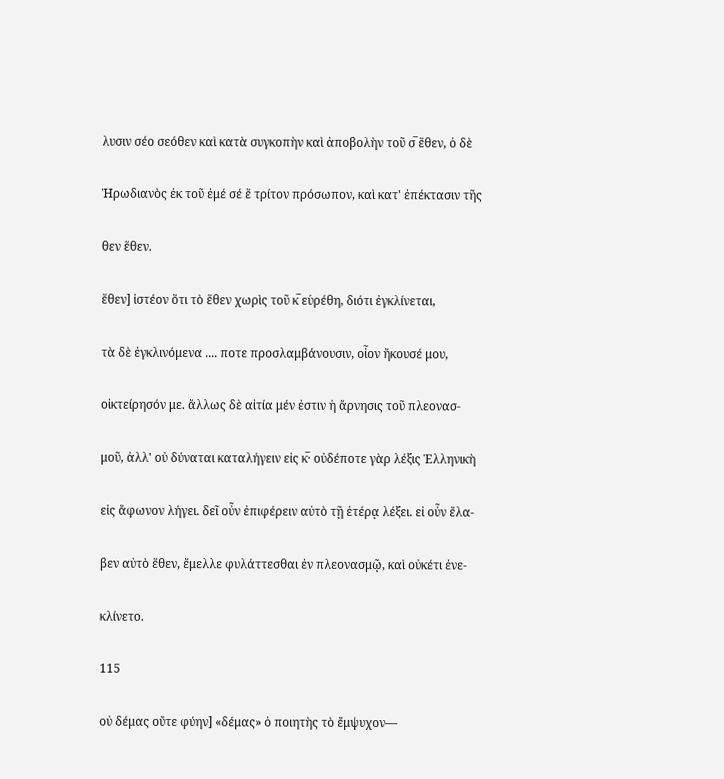λυσιν σέο σεόθεν καὶ κατὰ συγκοπὴν καὶ ἀποβολὴν τοῦ σ̅ ἕθεν, ὁ δὲ

Ἡρωδιανὸς ἐκ τοῦ ἐμέ σέ ἕ τρίτον πρόσωπον, καὶ κατ' ἐπέκτασιν τῆς

θεν ἕθεν.

ἕθεν] ἰστέον ὅτι τὸ ἕθεν χωρὶς τοῦ κ̅ εὑρέθη, διότι ἐγκλίνεται,

τὰ δὲ ἐγκλινόμενα .... ποτε προσλαμβάνουσιν, οἷον ἤκουσέ μου,

οἰκτείρησόν με. ἄλλως δὲ αἰτία μέν ἐστιν ἡ ἄρνησις τοῦ πλεονασ-

μοῦ, ἀλλ' οὐ δύναται καταλήγειν εἰς κ̅· οὐδέποτε γὰρ λέξις Ἑλληνικὴ

εἰς ἄφωνον λήγει. δεῖ οὖν ἐπιφέρειν αὐτὸ τῇ ἑτέρᾳ λέξει. εἰ οὖν ἔλα-

βεν αὐτὸ ἕθεν, ἔμελλε φυλάττεσθαι ἐν πλεονασμῷ, καὶ οὐκέτι ἐνε-

κλίνετο.

115

οὐ δέμας οὔτε φύην] «δέμας» ὁ ποιητὴς τὸ ἔμψυχον—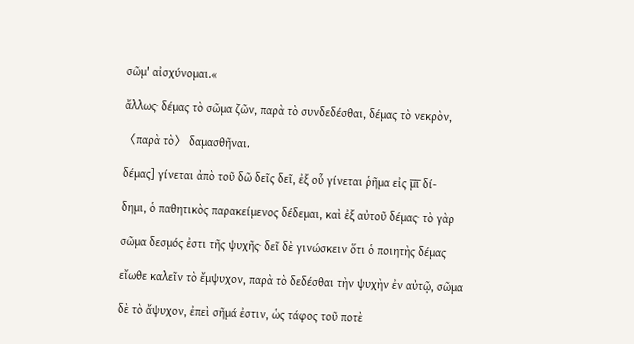σῶμ' αἰσχύνομαι.«

ἄλλως· δέμας τὸ σῶμα ζῶν, παρὰ τὸ συνδεδέσθαι, δέμας τὸ νεκρὸν,

〈παρὰ τὸ〉 δαμασθῆναι.

δέμας] γίνεται ἀπὸ τοῦ δῶ δεῖς δεῖ, ἐξ οὗ γίνεται ῥῆμα εἰς μ̅ι̅ δί-

δημι, ὁ παθητικὸς παρακείμενος δέδεμαι, καὶ ἐξ αὐτοῦ δέμας· τὸ γὰρ

σῶμα δεσμός ἐστι τῆς ψυχῆς· δεῖ δὲ γινώσκειν ὅτι ὁ ποιητὴς δέμας

εἴωθε καλεῖν τὸ ἔμψυχον, παρὰ τὸ δεδέσθαι τὴν ψυχὴν ἐν αὐτῷ, σῶμα

δὲ τὸ ἄψυχον, ἐπεὶ σῆμά ἐστιν, ὡς τάφος τοῦ ποτὲ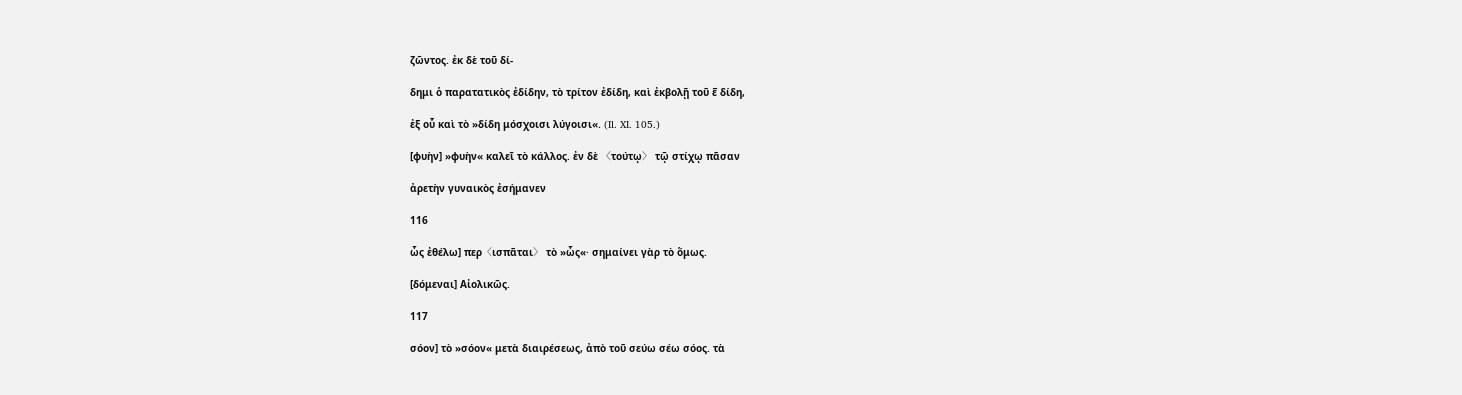ζῶντος. ἐκ δὲ τοῦ δί-

δημι ὁ παρατατικὸς ἐδίδην, τὸ τρίτον ἐδίδη, καὶ ἐκβολῇ τοῦ ε̅ δίδη,

ἐξ οὗ καὶ τὸ »δίδη μόσχοισι λύγοισι«. (Il. XI. 105.)

[φυὴν] »φυὴν« καλεῖ τὸ κάλλος. ἐν δὲ 〈τούτῳ〉 τῷ στίχῳ πᾶσαν

ἀρετὴν γυναικὸς ἐσήμανεν

116

ὧς ἐθέλω] περ〈ισπᾶται〉 τὸ »ὧς«· σημαίνει γὰρ τὸ ὅμως.

[δόμεναι] Αἰολικῶς.

117

σόον] τὸ »σόον« μετὰ διαιρέσεως, ἀπὸ τοῦ σεύω σέω σόος. τὰ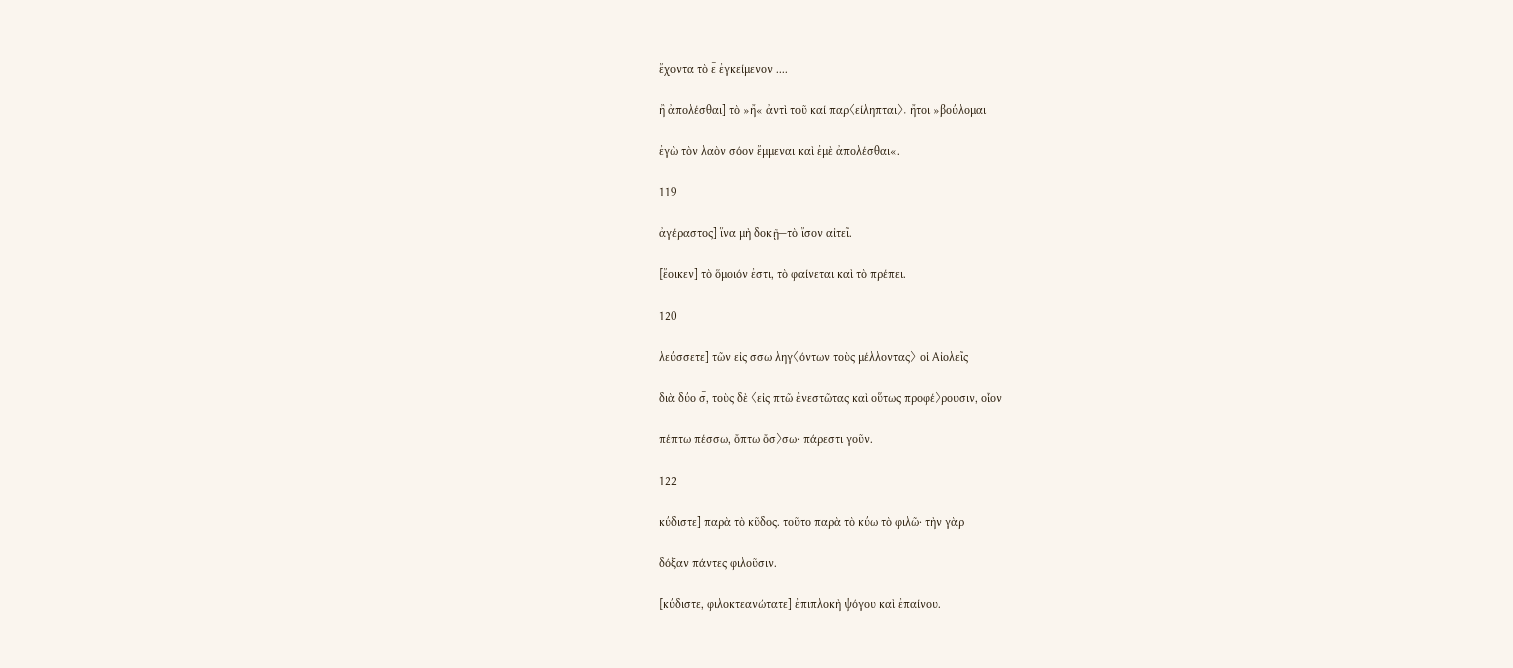ἔχοντα τὸ ε̅ ἐγκείμενον ....

ἢ ἀπολέσθαι] τὸ »ἤ« ἀντὶ τοῦ καί παρ〈είληπται〉. ἤτοι »βούλομαι

ἐγὼ τὸν λαὸν σόον ἔμμεναι καὶ ἐμὲ ἀπολέσθαι«.

119

ἀγέραστος] ἵνα μὴ δοκῇ—τὸ ἴσον αἰτεῖ.

[ἔοικεν] τὸ ὅμοιόν ἐστι, τὸ φαίνεται καὶ τὸ πρέπει.

120

λεύσσετε] τῶν εἰς σσω ληγ〈όντων τοὺς μέλλοντας〉 οἱ Αἰολεῖς

διὰ δύο σ̅, τοὺς δὲ 〈εἰς πτῶ ἐνεστῶτας καὶ οὕτως προφέ〉ρουσιν, οἷον

πέπτω πέσσω, ὄπτω ὄσ〉σω· πάρεστι γοῦν.

122

κύδιστε] παρὰ τὸ κῦδος. τοῦτο παρὰ τὸ κύω τὸ φιλῶ· τὴν γὰρ

δόξαν πάντες φιλοῦσιν.

[κύδιστε, φιλοκτεανώτατε] ἐπιπλοκὴ ψόγου καὶ ἐπαίνου.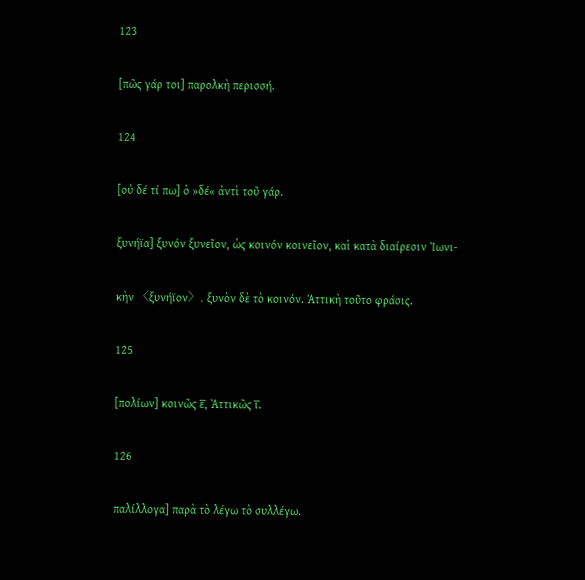123

[πῶς γάρ τοι] παρολκὴ περισσή.

124

[οὐ δέ τί πω] ὁ »δέ« ἀντὶ τοῦ γάρ.

ξυνήϊα] ξυνόν ξυνεῖον, ὡς κοινόν κοινεῖον, καὶ κατὰ διαίρεσιν Ἰωνι-

κὴν 〈ξυνήϊον〉. ξυνὸν δὲ τὸ κοινόν. Ἀττικὴ τοῦτο φράσις.

125

[πολίων] κοινῶς ε̅, Ἀττικῶς ι̅.

126

παλίλλογα] παρὰ τὸ λέγω τὸ συλλέγω.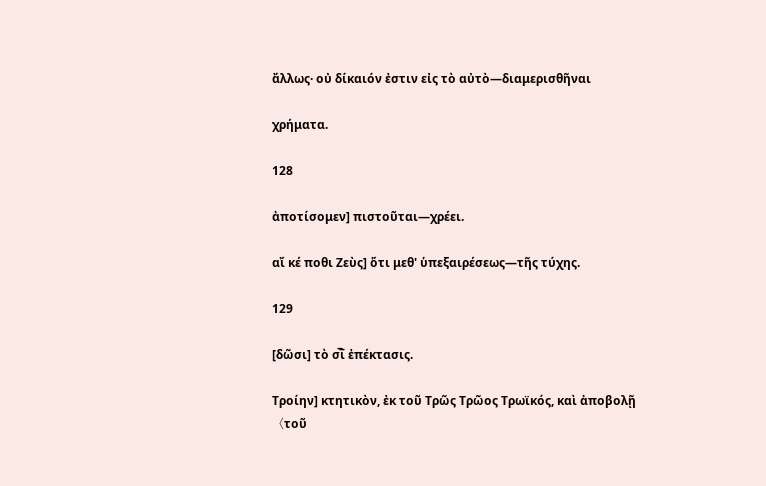ἄλλως· οὐ δίκαιόν ἐστιν εἰς τὸ αὐτὸ—διαμερισθῆναι

χρήματα.

128

ἀποτίσομεν] πιστοῦται—χρέει.

αἴ κέ ποθι Ζεὺς] ὅτι μεθ' ὑπεξαιρέσεως—τῆς τύχης.

129

[δῶσι] τὸ σ̅ι̅ ἐπέκτασις.

Τροίην] κτητικὸν, ἐκ τοῦ Τρῶς Τρῶος Τρωϊκός, καὶ ἀποβολῇ 〈τοῦ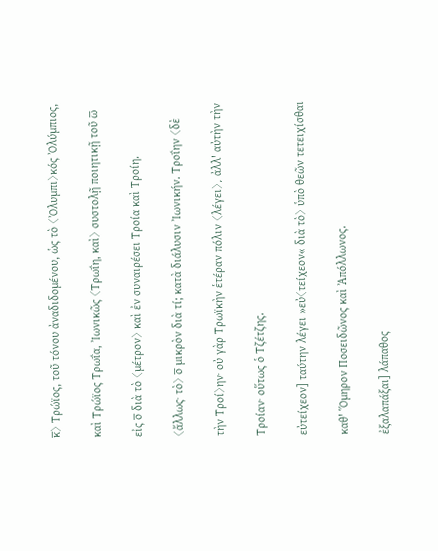κ̅〉 Τρώϊος, τοῦ τόνου ἀναδιδομένου, ὡς τὸ 〈Ὀλυμπι〉κός Ὀλύμπιος,

καὶ Τρώϊος Τρωΐα, Ἰωνικῶς 〈Τρωΐη, καὶ〉 συστολῇ ποιητικῇ τοῦ ω̅

εἰς ο̅ διὰ τὸ 〈μέτρον〉 καὶ ἐν συναιρέσει Τροία καὶ Τροίη.

〈ἄλλως· τὸ〉 ο̅ μικρὸν διὰ τί; κατὰ διάλυσιν Ἰωνικήν. Τροΐην 〈δὲ

τὴν Τροί〉ην· οὐ γὰρ Τρωϊκὴν ἑτέραν πόλιν 〈λέγει〉, ἀλλ' αὐτὴν τὴν

Τροίαν· οὕτως ὁ Τζέτζης.

εὐτείχεον] ταύτην λέγει »εὐ〈τείχεον« διὰ τὸ〉 ὑπὸ θεῶν τετειχίσθαι

καθ' Ὅμηρον Ποσειδῶνος καὶ Ἀπόλλωνος.

ἐξαλαπάξαι] λάπαθος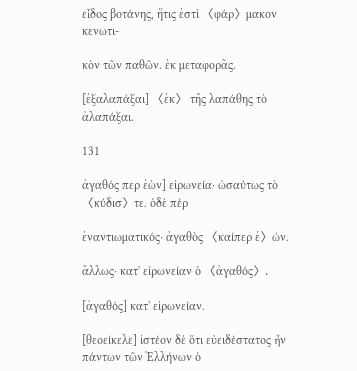εἶδος βοτάνης, ἥτις ἐστὶ 〈φάρ〉μακον κενωτι-

κὸν τῶν παθῶν. ἐκ μεταφορᾶς.

[ἐξαλαπάξαι] 〈ἐκ〉 τῆς λαπάθης τὸ ἀλαπάξαι.

131

ἀγαθός περ ἐὼν] εἰρωνεία· ὡσαύτως τὸ 〈κύδισ〉τε. ὁδὲ πέρ

ἐναντιωματικός· ἀγαθὸς 〈καίπερ ἐ〉ών.

ἄλλως· κατ' εἰρωνείαν ὁ 〈ἀγαθός〉.

[ἀγαθός] κατ' εἰρωνείαν.

[θεοείκελε] ἰστέον δὲ ὅτι εὐειδέστατος ἦν πάντων τῶν Ἑλλήνων ὁ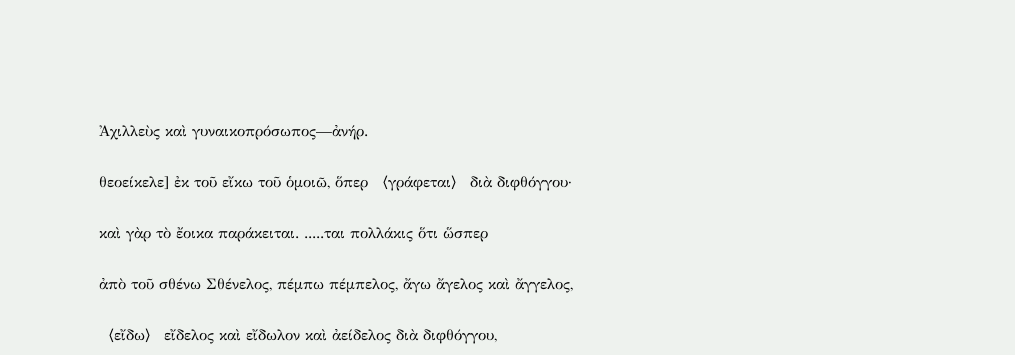Ἀχιλλεὺς καὶ γυναικοπρόσωπος—ἀνήρ.

θεοείκελε] ἐκ τοῦ εἴκω τοῦ ὁμοιῶ, ὅπερ 〈γράφεται〉 διὰ διφθόγγου·

καὶ γὰρ τὸ ἔοικα παράκειται. .....ται πολλάκις ὅτι ὥσπερ

ἀπὸ τοῦ σθένω Σθένελος, πέμπω πέμπελος, ἄγω ἄγελος καὶ ἄγγελος,

〈εἴδω〉 εἴδελος καὶ εἴδωλον καὶ ἀείδελος διὰ διφθόγγου,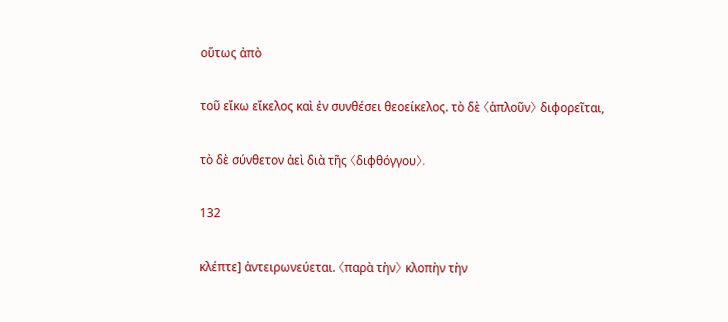οὕτως ἀπὸ

τοῦ εἴκω εἴκελος καὶ ἐν συνθέσει θεοείκελος. τὸ δὲ 〈ἁπλοῦν〉 διφορεῖται,

τὸ δὲ σύνθετον ἀεὶ διὰ τῆς 〈διφθόγγου〉.

132

κλέπτε] ἀντειρωνεύεται. 〈παρὰ τὴν〉 κλοπὴν τὴν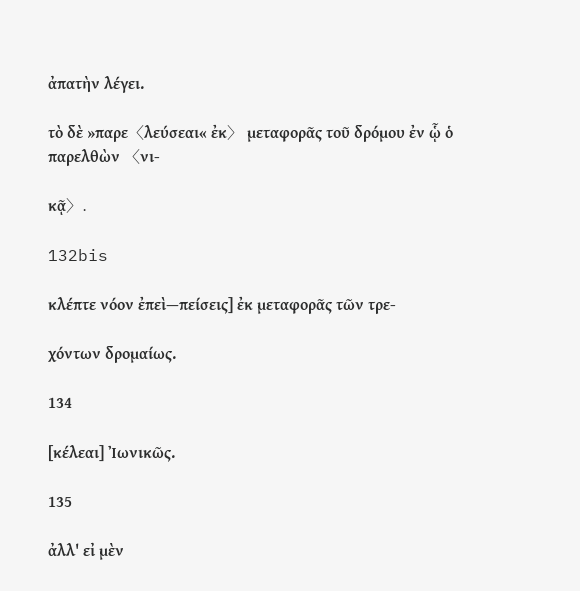ἀπατὴν λέγει.

τὸ δὲ »παρε〈λεύσεαι« ἐκ〉 μεταφορᾶς τοῦ δρόμου ἐν ᾧ ὁ παρελθὼν 〈νι-

κᾷ〉.

132bis

κλέπτε νόον ἐπεὶ—πείσεις] ἐκ μεταφορᾶς τῶν τρε-

χόντων δρομαίως.

134

[κέλεαι] Ἰωνικῶς.

135

ἀλλ' εἰ μὲν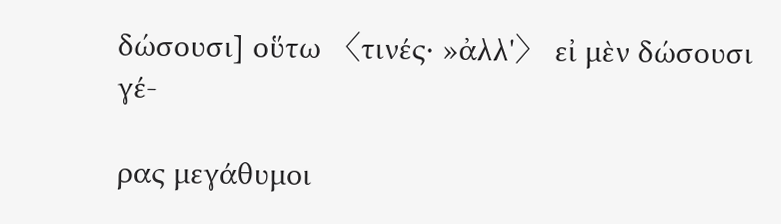δώσουσι] οὕτω 〈τινές· »ἀλλ'〉 εἰ μὲν δώσουσι γέ-

ρας μεγάθυμοι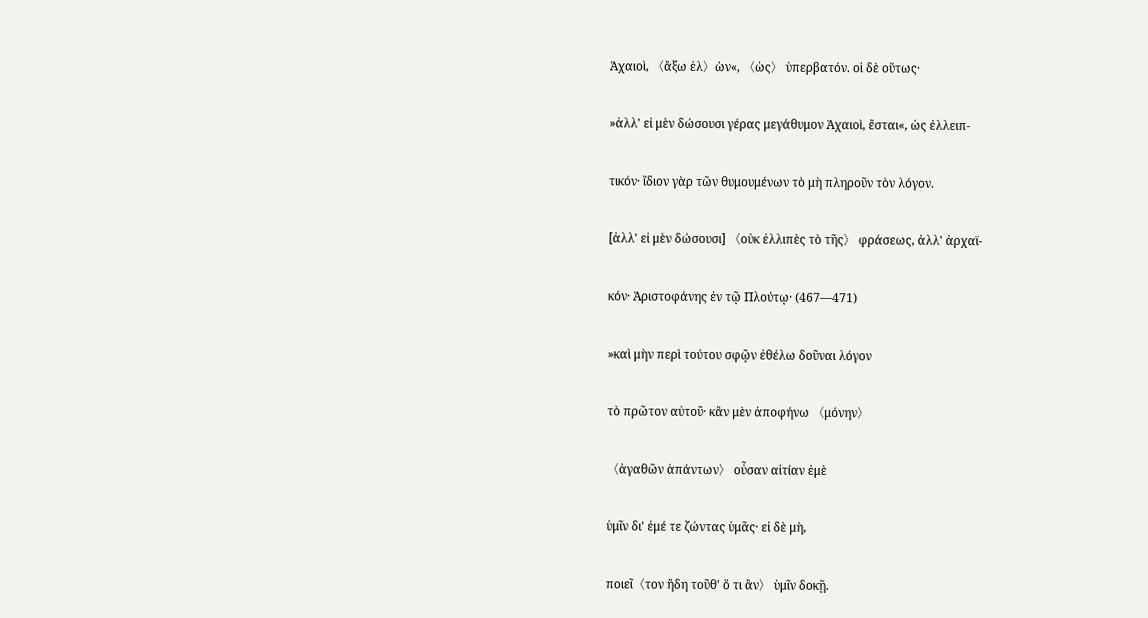Ἀχαιοὶ, 〈ἄξω ἑλ〉ὼν«, 〈ὡς〉 ὑπερβατόν. οἱ δὲ οὕτως·

»ἀλλ' εἰ μὲν δώσουσι γέρας μεγάθυμον Ἀχαιοὶ, ἔσται«, ὡς ἐλλειπ-

τικόν· ἴδιον γὰρ τῶν θυμουμένων τὸ μὴ πληροῦν τὸν λόγον.

[ἀλλ' εἰ μὲν δώσουσι] 〈οὐκ ἐλλιπὲς τὸ τῆς〉 φράσεως, ἀλλ' ἀρχαϊ-

κόν· Ἀριστοφάνης ἐν τῷ Πλούτῳ· (467—471)

»καὶ μὴν περὶ τούτου σφῷν ἐθέλω δοῦναι λόγον

τὸ πρῶτον αὐτοῦ· κἂν μὲν ἀποφήνω 〈μόνην〉

〈ἀγαθῶν ἁπάντων〉 οὖσαν αἰτίαν ἐμὲ

ὑμῖν δι' ἐμέ τε ζώντας ὑμᾶς· εἰ δὲ μὴ,

ποιεῖ〈τον ἤδη τοῦθ' ὅ τι ἂν〉 ὑμῖν δοκῇ.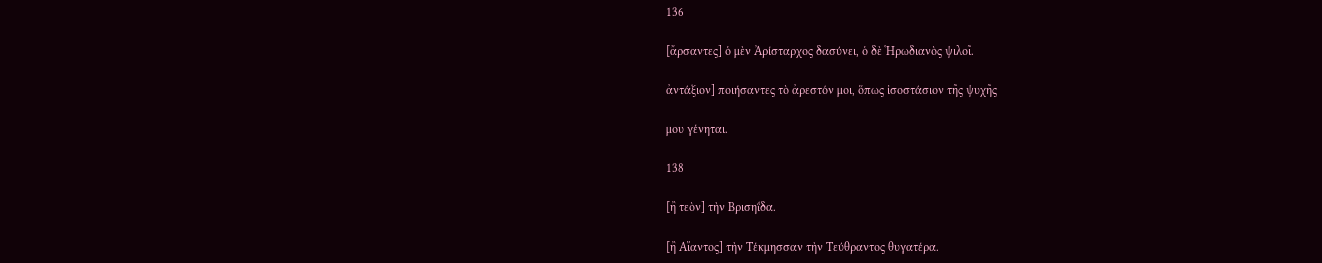136

[ἄρσαντες] ὁ μὲν Ἀρίσταρχος δασύνει, ὁ δὲ Ἡρωδιανὸς ψιλοῖ.

ἀντάξιον] ποιήσαντες τὸ ἀρεστόν μοι, ὅπως ἰσοστάσιον τῆς ψυχῆς

μου γένηται.

138

[ἢ τεὸν] τὴν Βρισηΐδα.

[ἢ Αἴαντος] τὴν Τέκμησσαν τὴν Τεύθραντος θυγατέρα.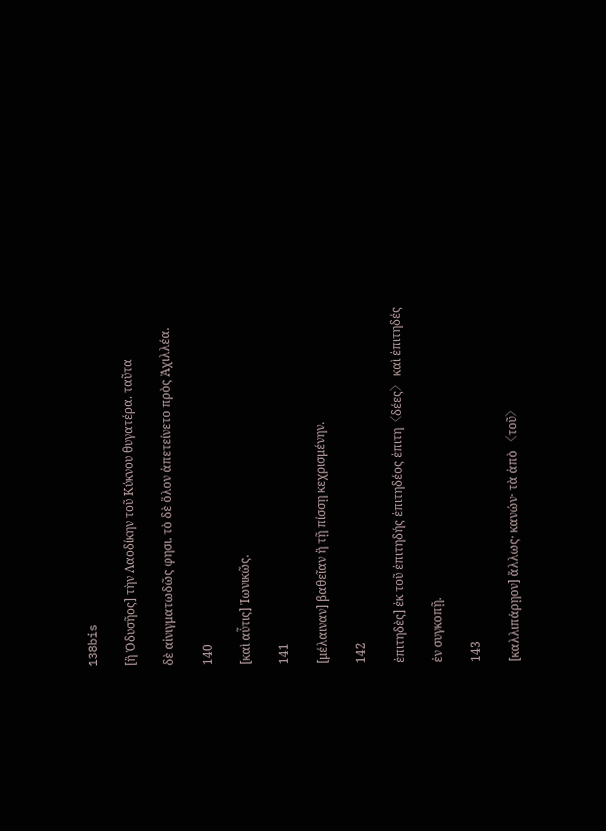138bis

[ἢ Ὀδυσῆος] τὴν Λαοδίκην τοῦ Κύκνου θυγατέρα. ταῦτα

δὲ αἰνιγματωδῶς φησι. τὸ δὲ ὅλον ἀπετείνετο πρὸς Ἀχιλλέα.

140

[καὶ αὖτις] Ἰωνικῶς.

141

[μέλαιναν] βαθεῖαν ἢ τῇ πίσσῃ κεχρισμένην.

142

ἐπιτηδὲς] ἐκ τοῦ ἐπιτηδής ἐπιτηδέος ἐπιτη〈δέες〉 καὶ ἐπιτηδές

ἐν συγκοπῇ.

143

[καλλιπάρῃον] ἄλλως· κανών· τὰ ἀπὸ 〈τοῦ〉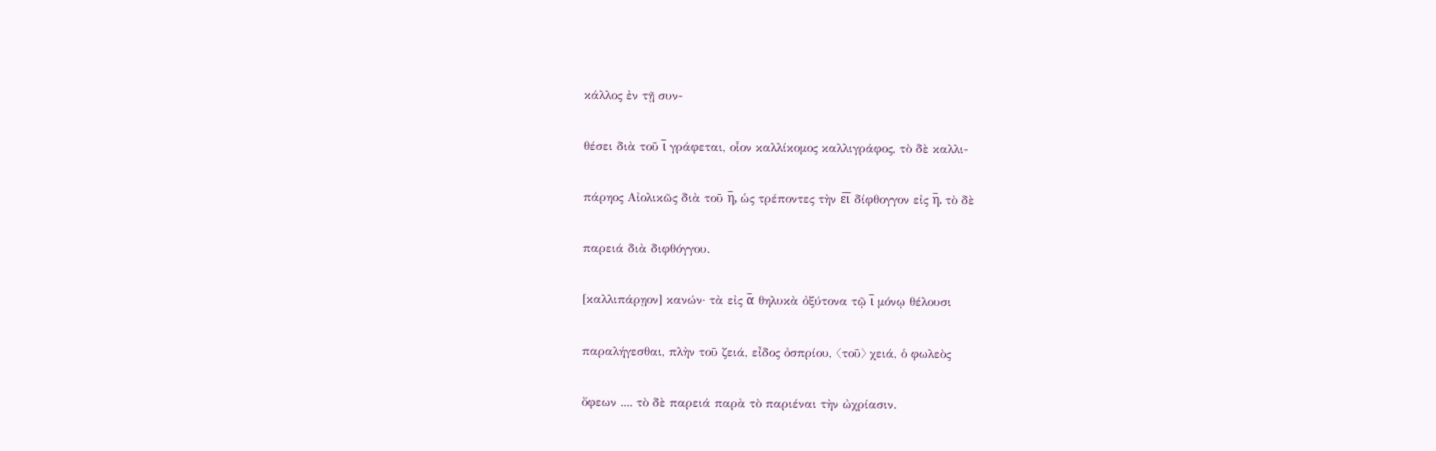κάλλος ἐν τῇ συν-

θέσει διὰ τοῦ ι̅ γράφεται, οἷον καλλίκομος καλλιγράφος, τὸ δὲ καλλι-

πάρηος Αἰολικῶς διὰ τοῦ η̅, ὡς τρέποντες τὴν ε̅ι̅ δίφθογγον εἰς η̅. τὸ δὲ

παρειά διὰ διφθόγγου.

[καλλιπάρῃον] κανών· τὰ εἰς α̅ θηλυκὰ ὀξύτονα τῷ ι̅ μόνῳ θέλουσι

παραλήγεσθαι, πλὴν τοῦ ζειά, εἶδος ὀσπρίου, 〈τοῦ〉 χειά, ὁ φωλεὸς

ὄφεων .... τὸ δὲ παρειά παρὰ τὸ παριέναι τὴν ὠχρίασιν.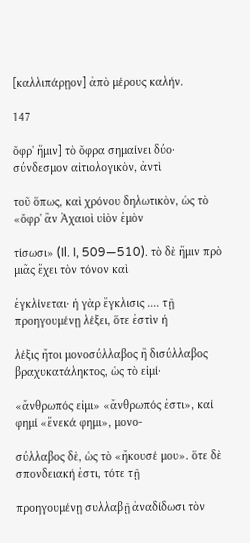[καλλιπάρῃον] ἀπὸ μέρους καλήν.

147

ὄφρ' ἥμιν] τὸ ὄφρα σημαίνει δύο· σύνδεσμον αἰτιολογικὸν, ἀντὶ

τοῦ ὅπως, καὶ χρόνου δηλωτικὸν, ὡς τὸ «ὄφρ' ἂν Ἀχαιοὶ υἱὸν ἐμὸν

τίσωσι» (Il. I, 509—510). τὸ δὲ ἥμιν πρὸ μιᾶς ἔχει τὸν τόνον καὶ

ἐγκλίνεται· ἡ γὰρ ἔγκλισις .... τῇ προηγουμένῃ λέξει, ὅτε ἐστὶν ἡ

λέξις ἤτοι μονοσύλλαβος ἢ δισύλλαβος βραχυκατάληκτος, ὡς τὸ εἰμί·

«ἄνθρωπός εἰμι» «ἄνθρωπός ἐστι», καί φημί «ἕνεκά φημι», μονο-

σύλλαβος δὲ, ὡς τὸ «ἤκουσέ μου». ὅτε δὲ σπονδειακή ἐστι, τότε τῇ

προηγουμένῃ συλλαβῇ ἀναδίδωσι τὸν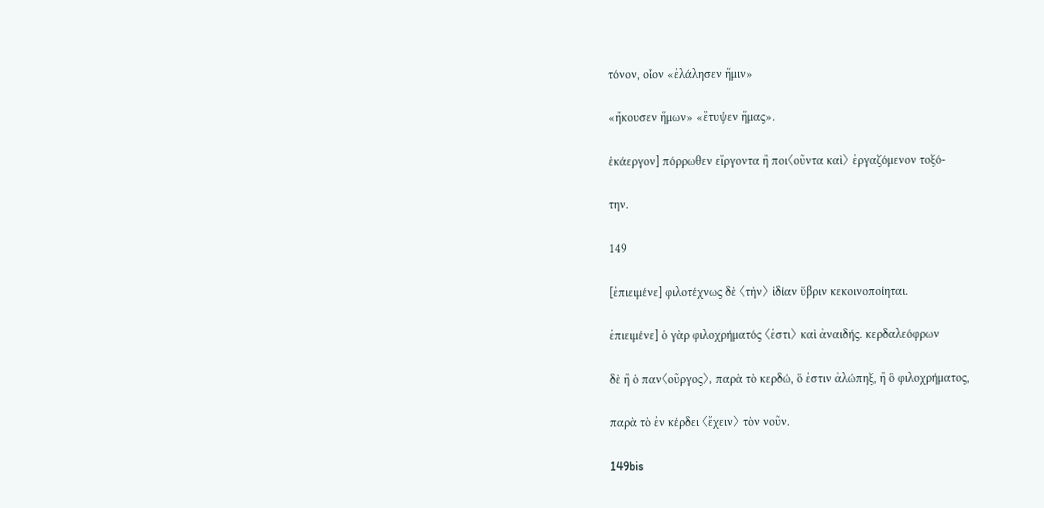τόνον, οἷον «ἐλάλησεν ἥμιν»

«ἤκουσεν ἥμων» «ἔτυψεν ἥμας».

ἑκάεργον] πόρρωθεν εἴργοντα ἢ ποι〈οῦντα καὶ〉 ἐργαζόμενον τοξό-

την.

149

[ἐπιειμένε] φιλοτέχνως δὲ 〈τὴν〉 ἰδίαν ὕβριν κεκοινοποίηται.

ἐπιειμένε] ὁ γὰρ φιλοχρήματός 〈ἐστι〉 καὶ ἀναιδής. κερδαλεόφρων

δὲ ἢ ὁ παν〈οῦργος〉, παρὰ τὸ κερδώ, ὅ ἐστιν ἀλώπηξ, ἢ ὃ φιλοχρήματος,

παρὰ τὸ ἐν κέρδει 〈ἔχειν〉 τὸν νοῦν.

149bis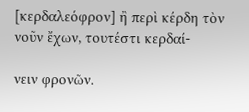[κερδαλεόφρον] ἢ περὶ κέρδη τὸν νοῦν ἔχων, τουτέστι κερδαί-

νειν φρονῶν.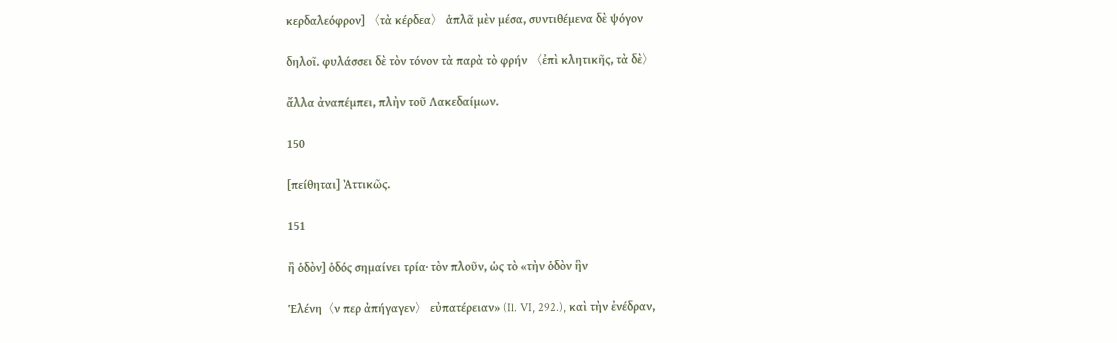κερδαλεόφρον] 〈τὰ κέρδεα〉 ἁπλᾶ μὲν μέσα, συντιθέμενα δὲ ψόγον

δηλοῖ. φυλάσσει δὲ τὸν τόνον τὰ παρὰ τὸ φρήν 〈ἐπὶ κλητικῆς, τὰ δὲ〉

ἄλλα ἀναπέμπει, πλὴν τοῦ Λακεδαίμων.

150

[πείθηται] Ἀττικῶς.

151

ἢ ὁδὸν] ὁδός σημαίνει τρία· τὸν πλοῦν, ὡς τὸ «τὴν ὁδὸν ἣν

Ἑλένη〈ν περ ἀπήγαγεν〉 εὐπατέρειαν» (Il. VI, 292.), καὶ τὴν ἐνέδραν,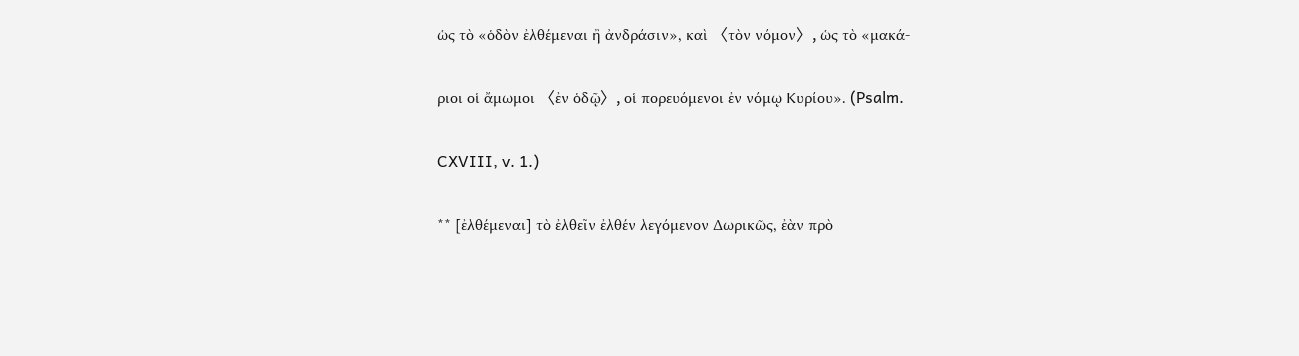ὡς τὸ «ὁδὸν ἐλθέμεναι ἢ ἀνδράσιν», καὶ 〈τὸν νόμον〉, ὡς τὸ «μακά-

ριοι οἱ ἄμωμοι 〈ἐν ὁδῷ〉, οἱ πορευόμενοι ἐν νόμῳ Κυρίου». (Psalm.

CXVIII, v. 1.)

** [ἐλθέμεναι] τὸ ἐλθεῖν ἐλθέν λεγόμενον Δωρικῶς, ἐὰν πρὸ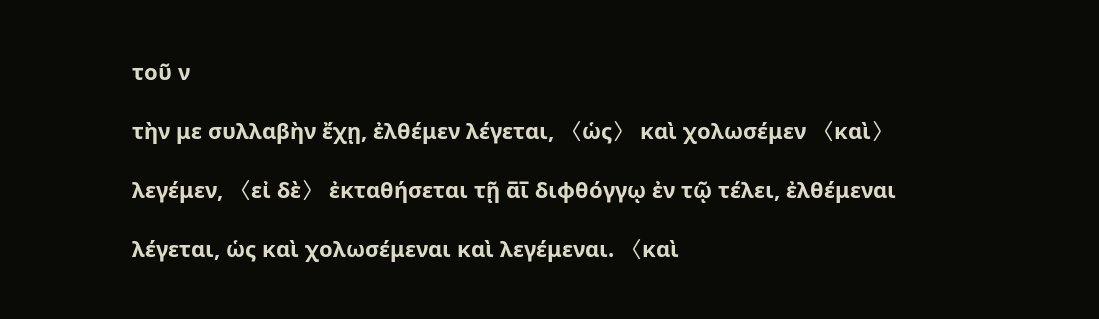τοῦ ν

τὴν με συλλαβὴν ἔχῃ, ἐλθέμεν λέγεται, 〈ὡς〉 καὶ χολωσέμεν 〈καὶ〉

λεγέμεν, 〈εἰ δὲ〉 ἐκταθήσεται τῇ α̅ι̅ διφθόγγῳ ἐν τῷ τέλει, ἐλθέμεναι

λέγεται, ὡς καὶ χολωσέμεναι καὶ λεγέμεναι. 〈καὶ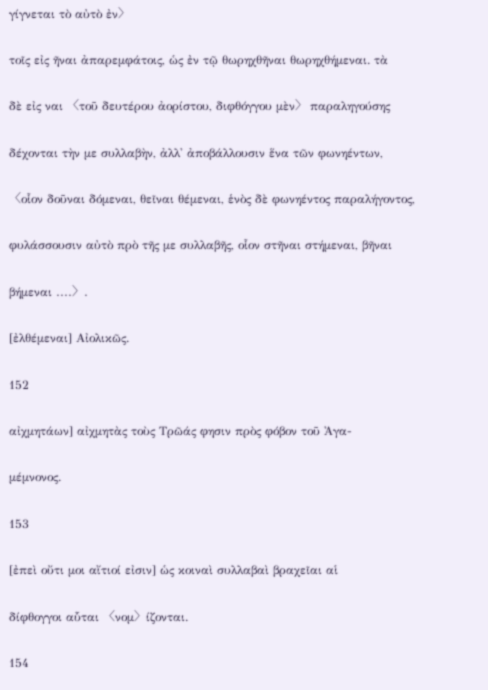γίγνεται τὸ αὐτὸ ἐν〉

τοῖς εἰς ῆναι ἀπαρεμφάτοις, ὡς ἐν τῷ θωρηχθῆναι θωρηχθήμεναι. τὰ

δὲ εἰς ναι 〈τοῦ δευτέρου ἀορίστου, διφθόγγου μὲν〉 παραληγούσης

δέχονται τὴν με συλλαβὴν, ἀλλ' ἀποβάλλουσιν ἕνα τῶν φωνηέντων,

〈οἷον δοῦναι δόμεναι, θεῖναι θέμεναι, ἑνὸς δὲ φωνηέντος παραλήγοντος,

φυλάσσουσιν αὐτὸ πρὸ τῆς με συλλαβῆς, οἷον στῆναι στήμεναι, βῆναι

βήμεναι ....〉.

[ἐλθέμεναι] Αἰολικῶς.

152

αἰχμητάων] αἰχμητὰς τοὺς Τρῶάς φησιν πρὸς φόβον τοῦ Ἀγα-

μέμνονος.

153

[ἐπεὶ οὔτι μοι αἴτιοί εἰσιν] ὡς κοιναὶ συλλαβαὶ βραχεῖαι αἱ

δίφθογγοι αὗται 〈νομ〉ίζονται.

154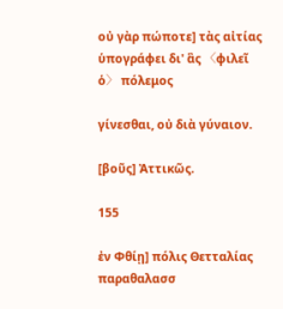οὐ γὰρ πώποτε] τὰς αἰτίας ὑπογράφει δι' ἃς 〈φιλεῖ ὁ〉 πόλεμος

γίνεσθαι, οὐ διὰ γύναιον.

[βοῦς] Ἀττικῶς.

155

ἐν Φθίῃ] πόλις Θετταλίας παραθαλασσ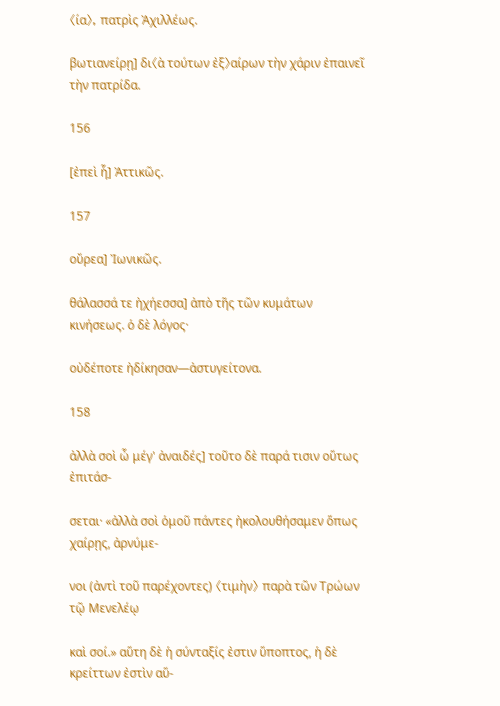〈ία〉, πατρὶς Ἀχιλλέως.

βωτιανείρῃ] δι〈ὰ τούτων ἐξ〉αίρων τὴν χάριν ἐπαινεῖ τὴν πατρίδα.

156

[ἐπεὶ ἧ] Ἀττικῶς.

157

οὔρεα] Ἰωνικῶς.

θάλασσά τε ἠχήεσσα] ἀπὸ τῆς τῶν κυμάτων κινήσεως. ὁ δὲ λόγος·

οὐδέποτε ἠδίκησαν—ἀστυγείτονα.

158

ἀλλὰ σοὶ ὦ μέγ' ἀναιδές] τοῦτο δὲ παρά τισιν οὕτως ἐπιτάσ-

σεται· «ἀλλὰ σοὶ ὁμοῦ πάντες ἠκολουθήσαμεν ὅπως χαίρῃς, ἀρνύμε-

νοι (ἀντὶ τοῦ παρέχοντες) 〈τιμὴν〉 παρὰ τῶν Τρώων τῷ Μενελέῳ

καὶ σοί.» αὕτη δὲ ἡ σύνταξίς ἐστιν ὕποπτος, ἡ δὲ κρείττων ἐστὶν αὕ-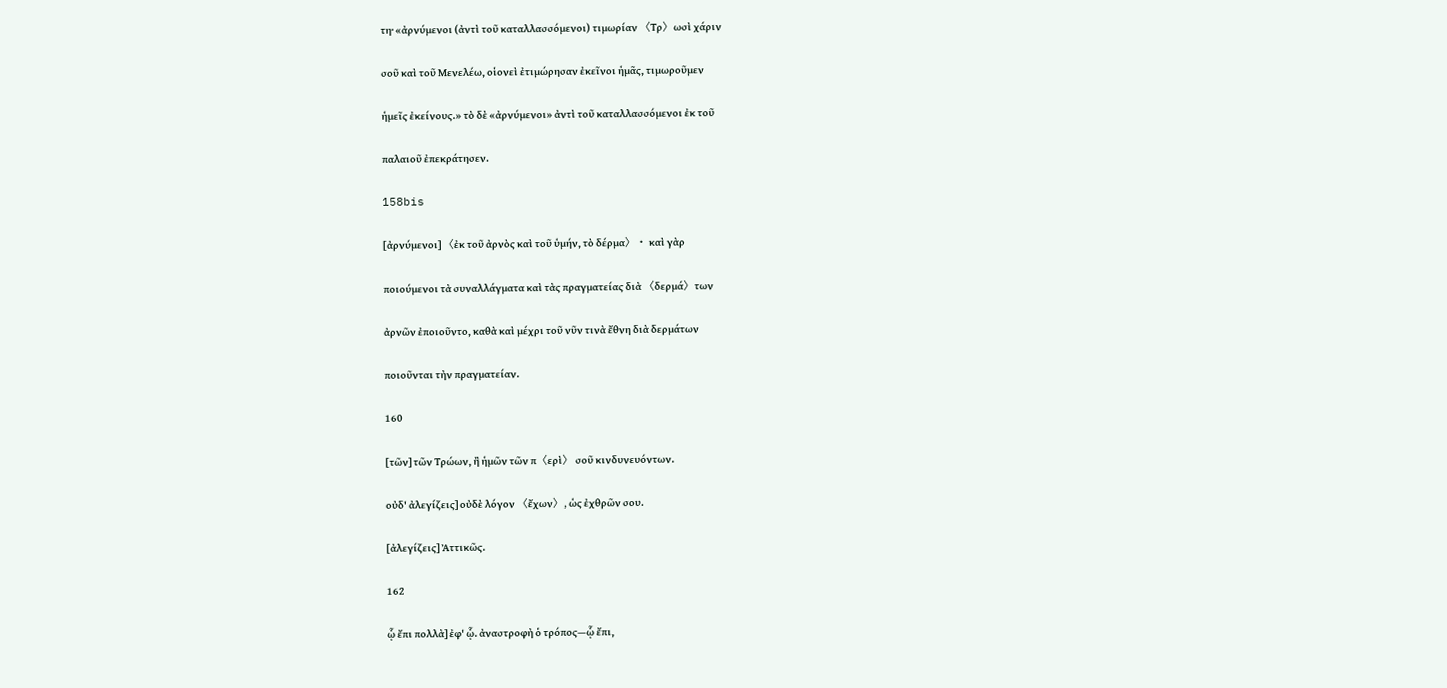τη· «ἀρνύμενοι (ἀντὶ τοῦ καταλλασσόμενοι) τιμωρίαν 〈Τρ〉ωσὶ χάριν

σοῦ καὶ τοῦ Μενελέω, οἱονεὶ ἐτιμώρησαν ἐκεῖνοι ἡμᾶς, τιμωροῦμεν

ἡμεῖς ἐκείνους.» τὸ δὲ «ἀρνύμενοι» ἀντὶ τοῦ καταλλασσόμενοι ἐκ τοῦ

παλαιοῦ ἐπεκράτησεν.

158bis

[ἀρνύμενοι] 〈ἐκ τοῦ ἀρνὸς καὶ τοῦ ὑμήν, τὸ δέρμα〉· καὶ γὰρ

ποιούμενοι τὰ συναλλάγματα καὶ τὰς πραγματείας διὰ 〈δερμά〉των

ἀρνῶν ἐποιοῦντο, καθὰ καὶ μέχρι τοῦ νῦν τινὰ ἔθνη διὰ δερμάτων

ποιοῦνται τὴν πραγματείαν.

160

[τῶν] τῶν Τρώων, ἢ ἡμῶν τῶν π〈ερὶ〉 σοῦ κινδυνευόντων.

οὐδ' ἀλεγίζεις] οὐδὲ λόγον 〈ἔχων〉, ὡς ἐχθρῶν σου.

[ἀλεγίζεις] Ἀττικῶς.

162

ᾧ ἔπι πολλὰ] ἐφ' ᾧ. ἀναστροφὴ ὁ τρόπος—ᾧ ἔπι,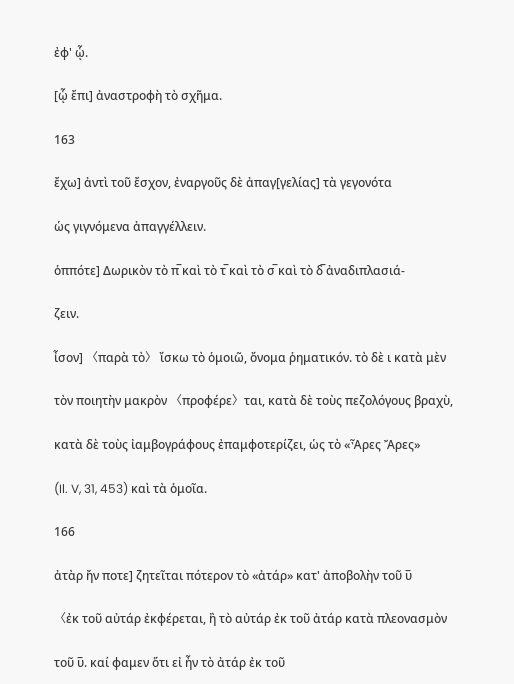ἐφ' ᾧ.

[ᾧ ἔπι] ἀναστροφὴ τὸ σχῆμα.

163

ἔχω] ἀντὶ τοῦ ἔσχον, ἐναργοῦς δὲ ἀπαγ[γελίας] τὰ γεγονότα

ὡς γιγνόμενα ἀπαγγέλλειν.

ὁππότε] Δωρικὸν τὸ π̅ καὶ τὸ τ̅ καὶ τὸ σ̅ καὶ τὸ δ̅ ἀναδιπλασιά-

ζειν.

ἶσον] 〈παρὰ τὸ〉 ἴσκω τὸ ὁμοιῶ, ὄνομα ῥηματικόν. τὸ δὲ ι κατὰ μὲν

τὸν ποιητὴν μακρὸν 〈προφέρε〉ται, κατὰ δὲ τοὺς πεζολόγους βραχὺ,

κατὰ δὲ τοὺς ἰαμβογράφους ἐπαμφοτερίζει, ὡς τὸ «Ἆρες Ἄρες»

(Il. V, 31, 453) καὶ τὰ ὁμοῖα.

166

ἀτὰρ ἤν ποτε] ζητεῖται πότερον τὸ «ἀτάρ» κατ' ἀποβολὴν τοῦ υ̅

〈ἐκ τοῦ αὐτάρ ἐκφέρεται, ἢ τὸ αὐτάρ ἐκ τοῦ ἀτάρ κατὰ πλεονασμὸν

τοῦ υ̅. καί φαμεν ὅτι εἰ ἦν τὸ ἀτάρ ἐκ τοῦ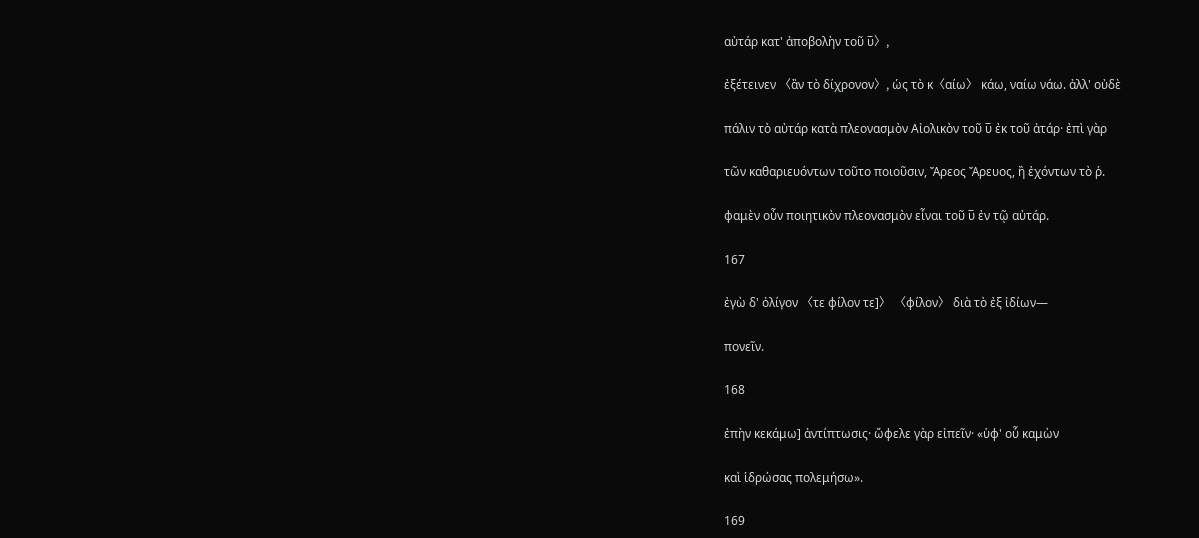αὐτάρ κατ' ἀποβολὴν τοῦ υ̅〉,

ἐξέτεινεν 〈ἂν τὸ δίχρονον〉, ὡς τὸ κ〈αίω〉 κάω, ναίω νάω. ἀλλ' οὐδὲ

πάλιν τὸ αὐτάρ κατὰ πλεονασμὸν Αἰολικὸν τοῦ υ̅ ἐκ τοῦ ἀτάρ· ἐπὶ γὰρ

τῶν καθαριευόντων τοῦτο ποιοῦσιν, Ἄρεος Ἄρευος, ἢ ἐχόντων τὸ ῥ.

φαμὲν οὖν ποιητικὸν πλεονασμὸν εἶναι τοῦ υ̅ ἐν τῷ αὐτάρ.

167

ἐγὼ δ' ὀλίγον 〈τε φίλον τε]〉 〈φίλον〉 διὰ τὸ ἐξ ἰδίων—

πονεῖν.

168

ἐπὴν κεκάμω] ἀντίπτωσις· ὤφελε γὰρ εἰπεῖν· «ὑφ' οὗ καμὼν

καὶ ἱδρώσας πολεμήσω».

169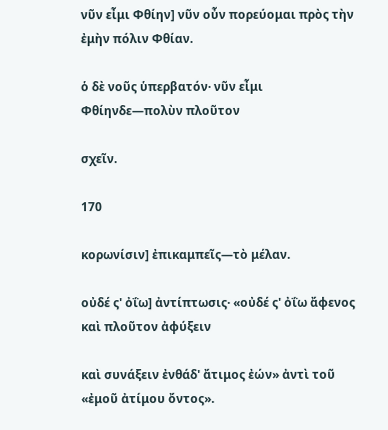νῦν εἶμι Φθίην] νῦν οὖν πορεύομαι πρὸς τὴν ἐμὴν πόλιν Φθίαν.

ὁ δὲ νοῦς ὑπερβατόν· νῦν εἶμι Φθίηνδε—πολὺν πλοῦτον

σχεῖν.

170

κορωνίσιν] ἐπικαμπεῖς—τὸ μέλαν.

οὐδέ ς' ὀΐω] ἀντίπτωσις· «οὐδέ ς' ὀΐω ἄφενος καὶ πλοῦτον ἀφύξειν

καὶ συνάξειν ἐνθάδ' ἄτιμος ἐών» ἀντὶ τοῦ «ἐμοῦ ἀτίμου ὄντος».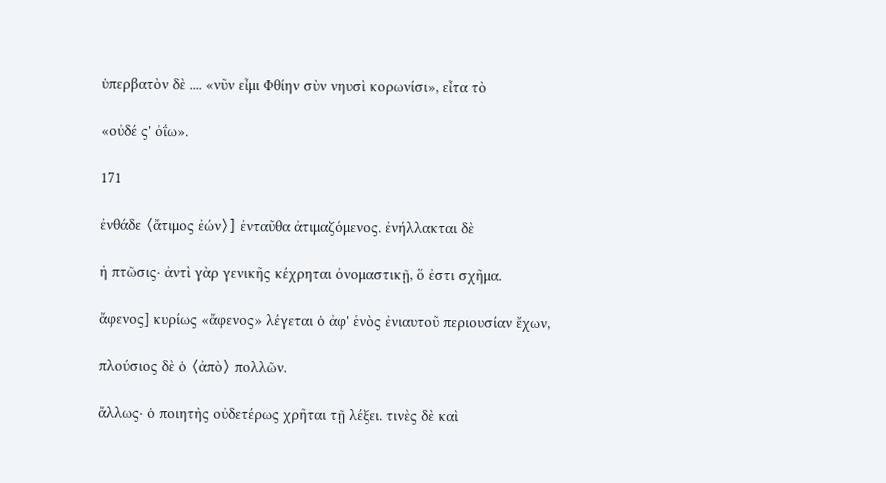ὑπερβατὸν δὲ .... «νῦν εἶμι Φθίην σὺν νηυσὶ κορωνίσι», εἶτα τὸ

«οὐδέ ς' ὀΐω».

171

ἐνθάδε 〈ἄτιμος ἐών〉] ἐνταῦθα ἀτιμαζόμενος. ἐνήλλακται δὲ

ἡ πτῶσις· ἀντὶ γὰρ γενικῆς κέχρηται ὀνομαστικῇ, ὅ ἐστι σχῆμα.

ἄφενος] κυρίως «ἄφενος» λέγεται ὁ ἀφ' ἑνὸς ἐνιαυτοῦ περιουσίαν ἔχων,

πλούσιος δὲ ὁ 〈ἀπὸ〉 πολλῶν.

ἄλλως· ὁ ποιητὴς οὐδετέρως χρῆται τῇ λέξει. τινὲς δὲ καὶ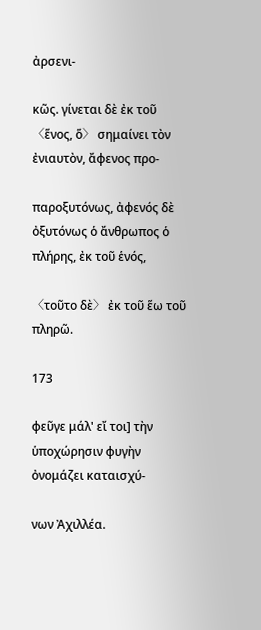ἀρσενι-

κῶς. γίνεται δὲ ἐκ τοῦ 〈ἕνος, ὅ〉 σημαίνει τὸν ἐνιαυτὸν, ἄφενος προ-

παροξυτόνως, ἀφενός δὲ ὀξυτόνως ὁ ἄνθρωπος ὁ πλήρης, ἐκ τοῦ ἑνός,

〈τοῦτο δὲ〉 ἐκ τοῦ ἕω τοῦ πληρῶ.

173

φεῦγε μάλ' εἴ τοι] τὴν ὑποχώρησιν φυγὴν ὀνομάζει καταισχύ-

νων Ἀχιλλέα.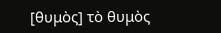[θυμὸς] τὸ θυμὸς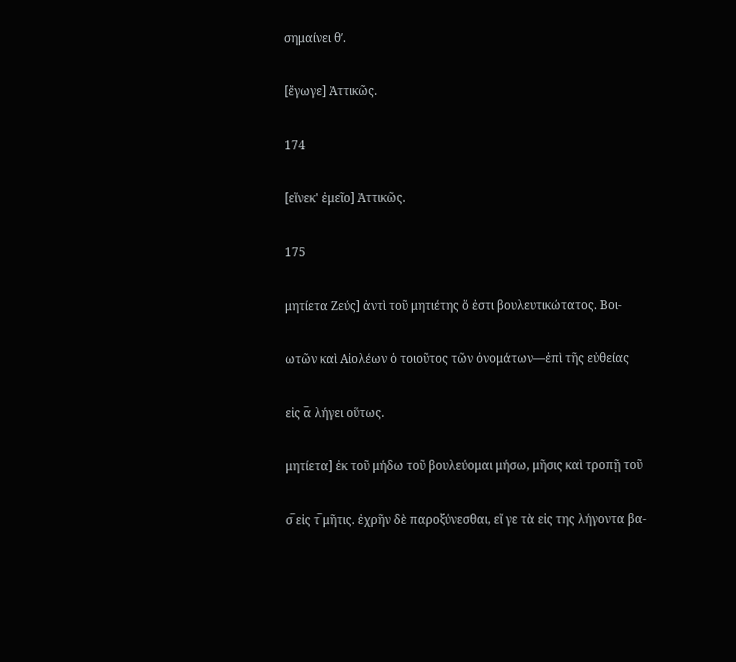σημαίνει θʹ.

[ἔγωγε] Ἀττικῶς.

174

[εἵνεκ' ἐμεῖο] Ἀττικῶς.

175

μητίετα Ζεύς] ἀντὶ τοῦ μητιέτης ὅ ἐστι βουλευτικώτατος. Βοι-

ωτῶν καὶ Αἰολέων ὁ τοιοῦτος τῶν ὀνομάτων—ἐπὶ τῆς εὐθείας

εἰς α̅ λήγει οὕτως.

μητίετα] ἐκ τοῦ μήδω τοῦ βουλεύομαι μήσω, μῆσις καὶ τροπῇ τοῦ

σ̅ εἰς τ̅ μῆτις. ἐχρῆν δὲ παροξύνεσθαι, εἴ γε τὰ εἰς της λήγοντα βα-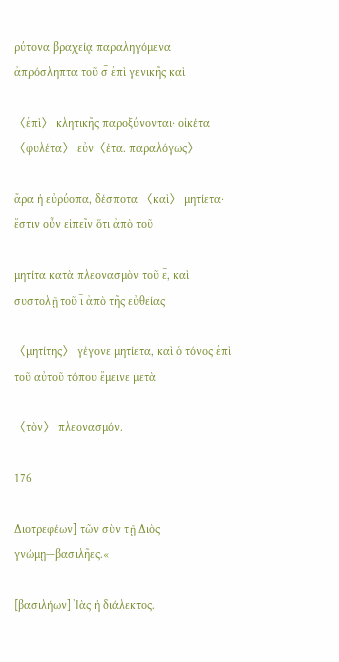ρύτονα βραχείᾳ παραληγόμενα ἀπρόσληπτα τοῦ σ̅ ἐπὶ γενικῆς καὶ

〈ἐπὶ〉 κλητικῆς παροξύνονται· οἰκέτα 〈φυλέτα〉 εὐν〈έτα. παραλόγως〉

ἄρα ἡ εὐρύοπα, δέσποτα 〈καὶ〉 μητίετα· ἔστιν οὖν εἰπεῖν ὅτι ἀπὸ τοῦ

μητίτα κατὰ πλεονασμὸν τοῦ ε̅, καὶ συστολῇ τοῦ ι̅ ἀπὸ τῆς εὐθείας

〈μητίτης〉 γέγονε μητίετα, καὶ ὁ τόνος ἐπὶ τοῦ αὐτοῦ τόπου ἔμεινε μετὰ

〈τὸν〉 πλεονασμόν.

176

Διοτρεφέων] τῶν σὺν τῇ Διὸς γνώμῃ—βασιλῆες.«

[βασιλήων] Ἰὰς ἡ διάλεκτος.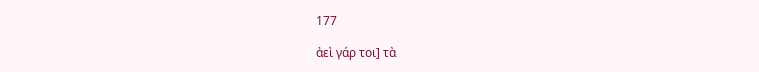177

ἀεὶ γάρ τοι] τὰ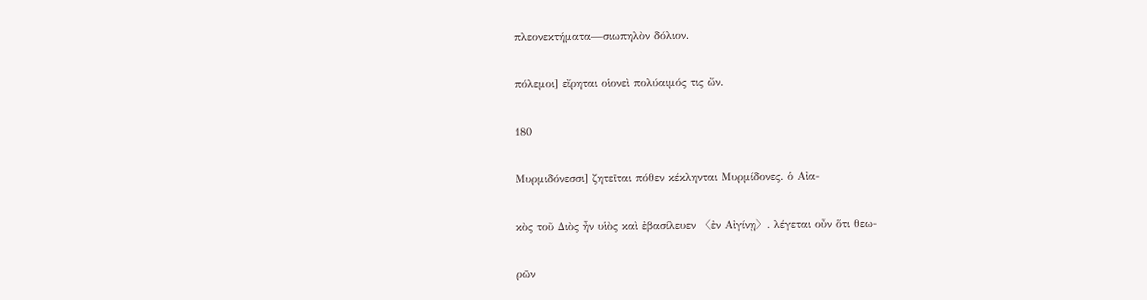πλεονεκτήματα—σιωπηλὸν δόλιον.

πόλεμοι] εἴρηται οἱονεὶ πολύαιμός τις ὤν.

180

Μυρμιδόνεσσι] ζητεῖται πόθεν κέκληνται Μυρμίδονες. ὁ Αἰα-

κὸς τοῦ Διὸς ἦν υἱὸς καὶ ἐβασίλευεν 〈ἐν Αἰγίνῃ〉. λέγεται οὖν ὅτι θεω-

ρῶν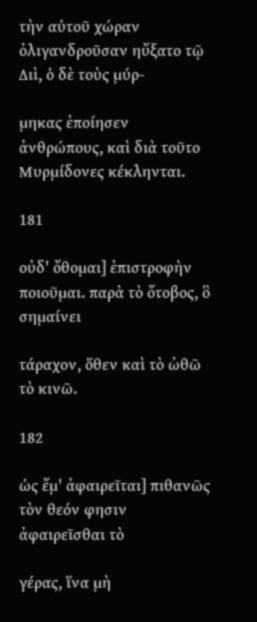τὴν αὑτοῦ χώραν ὀλιγανδροῦσαν ηὔξατο τῷ Διὶ, ὁ δὲ τοὺς μύρ-

μηκας ἐποίησεν ἀνθρώπους, καὶ διὰ τοῦτο Μυρμίδονες κέκληνται.

181

οὐδ' ὄθομαι] ἐπιστροφὴν ποιοῦμαι. παρὰ τὸ ὄτοβος, ὃ σημαίνει

τάραχον, ὅθεν καὶ τὸ ὠθῶ τὸ κινῶ.

182

ὡς ἔμ' ἀφαιρεῖται] πιθανῶς τὸν θεόν φησιν ἀφαιρεῖσθαι τὸ

γέρας, ἵνα μὴ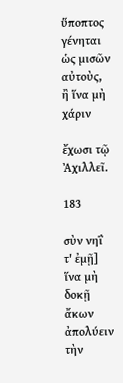ὕποπτος γένηται ὡς μισῶν αὐτοὺς, ἢ ἵνα μὴ χάριν

ἔχωσι τῷ Ἀχιλλεῖ.

183

σὺν νηΐ τ' ἐμῇ] ἵνα μὴ δοκῇ ἄκων ἀπολύειν τὴν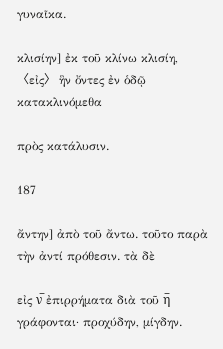γυναῖκα.

κλισίην] ἐκ τοῦ κλίνω κλισίη, 〈εἰς〉 ἣν ὄντες ἐν ὁδῷ κατακλινόμεθα

πρὸς κατάλυσιν.

187

ἄντην] ἀπὸ τοῦ ἄντω. τοῦτο παρὰ τὴν ἀντί πρόθεσιν. τὰ δὲ

εἰς ν̅ ἐπιρρήματα διὰ τοῦ η̅ γράφονται· προχύδην, μίγδην.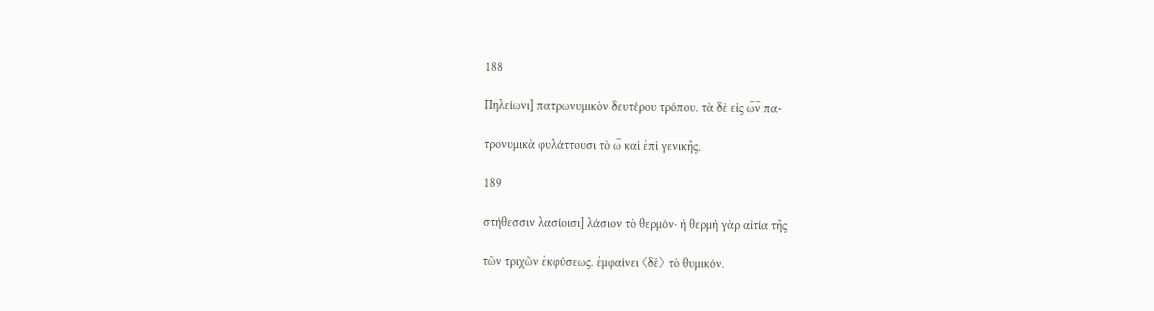188

Πηλείωνι] πατρωνυμικὸν δευτέρου τρόπου. τὰ δὲ εἰς ω̅ν̅ πα-

τρονυμικὰ φυλάττουσι τὸ ω̅ καὶ ἐπὶ γενικῆς.

189

στήθεσσιν λασίοισι] λάσιον τὸ θερμόν· ἡ θερμὴ γὰρ αἰτία τῆς

τῶν τριχῶν ἐκφύσεως. ἐμφαίνει 〈δὲ〉 τὸ θυμικόν.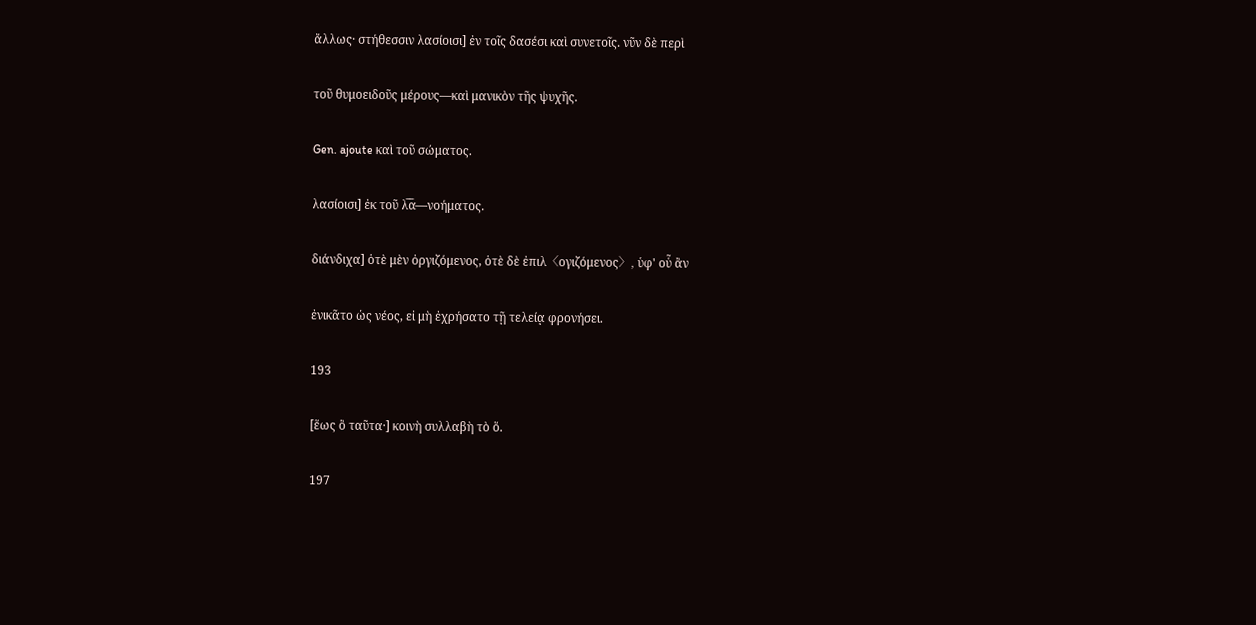ἄλλως· στήθεσσιν λασίοισι] ἐν τοῖς δασέσι καὶ συνετοῖς. νῦν δὲ περὶ

τοῦ θυμοειδοῦς μέρους—καὶ μανικὸν τῆς ψυχῆς.

Gen. ajoute καὶ τοῦ σώματος.

λασίοισι] ἐκ τοῦ λ̅α̅—νοήματος.

διάνδιχα] ὁτὲ μὲν ὀργιζόμενος, ὁτὲ δὲ ἐπιλ〈ογιζόμενος〉, ὑφ' οὗ ἂν

ἐνικᾶτο ὡς νέος, εἰ μὴ ἐχρήσατο τῇ τελείᾳ φρονήσει.

193

[ἕως ὃ ταῦτα·] κοινὴ συλλαβὴ τὸ ὅ.

197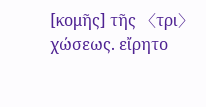[κομῆς] τῆς 〈τρι〉χώσεως. εἴρητο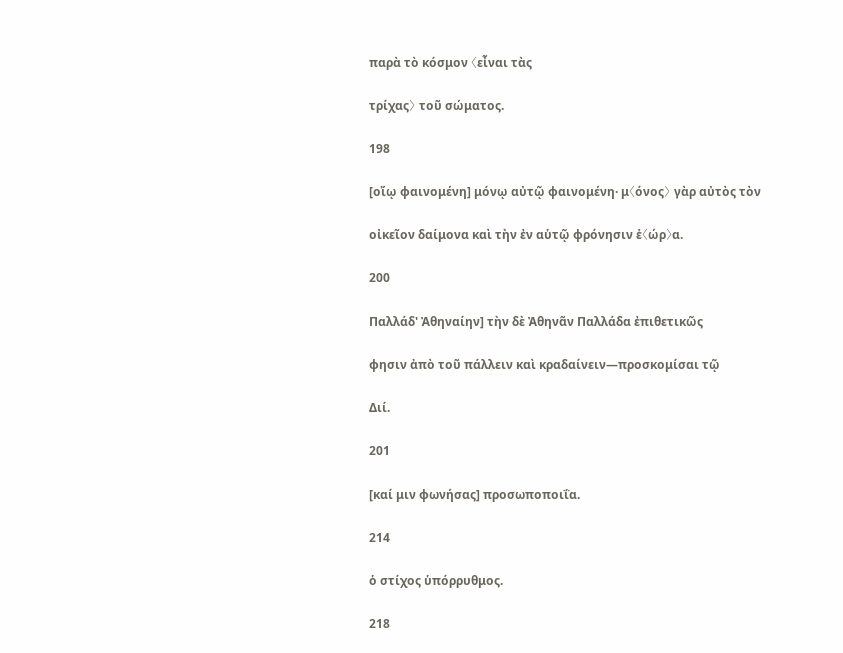παρὰ τὸ κόσμον 〈εἶναι τὰς

τρίχας〉 τοῦ σώματος.

198

[οἴῳ φαινομένη] μόνῳ αὐτῷ φαινομένη· μ〈όνος〉 γὰρ αὐτὸς τὸν

οἰκεῖον δαίμονα καὶ τὴν ἐν αὑτῷ φρόνησιν ἑ〈ώρ〉α.

200

Παλλάδ' Ἀθηναίην] τὴν δὲ Ἀθηνᾶν Παλλάδα ἐπιθετικῶς

φησιν ἀπὸ τοῦ πάλλειν καὶ κραδαίνειν—προσκομίσαι τῷ

Διί.

201

[καί μιν φωνήσας] προσωποποιΐα.

214

ὁ στίχος ὑπόρρυθμος.

218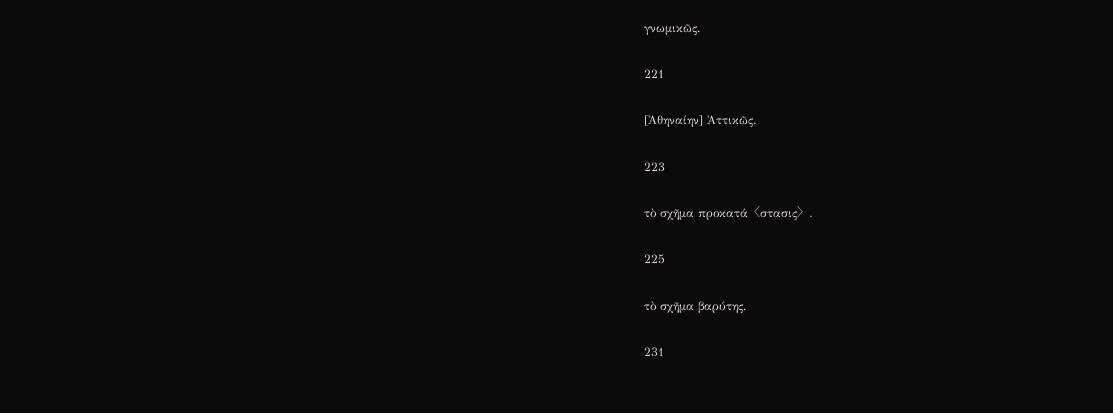γνωμικῶς.

221

[Ἀθηναίην] Ἀττικῶς.

223

τὸ σχῆμα προκατά〈στασις〉.

225

τὸ σχῆμα βαρύτης.

231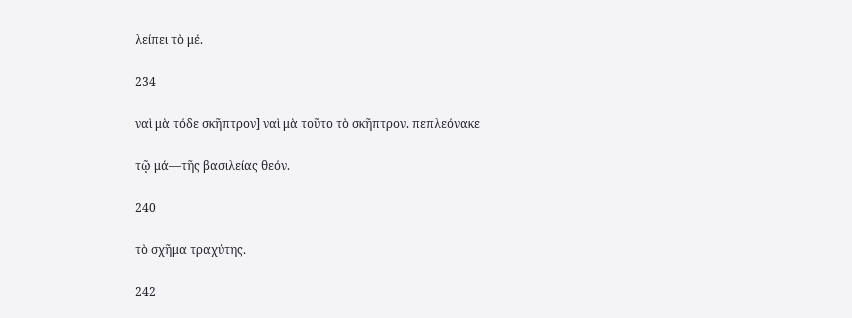λείπει τὸ μέ.

234

ναὶ μὰ τόδε σκῆπτρον] ναὶ μὰ τοῦτο τὸ σκῆπτρον. πεπλεόνακε

τῷ μά—τῆς βασιλείας θεόν.

240

τὸ σχῆμα τραχύτης.

242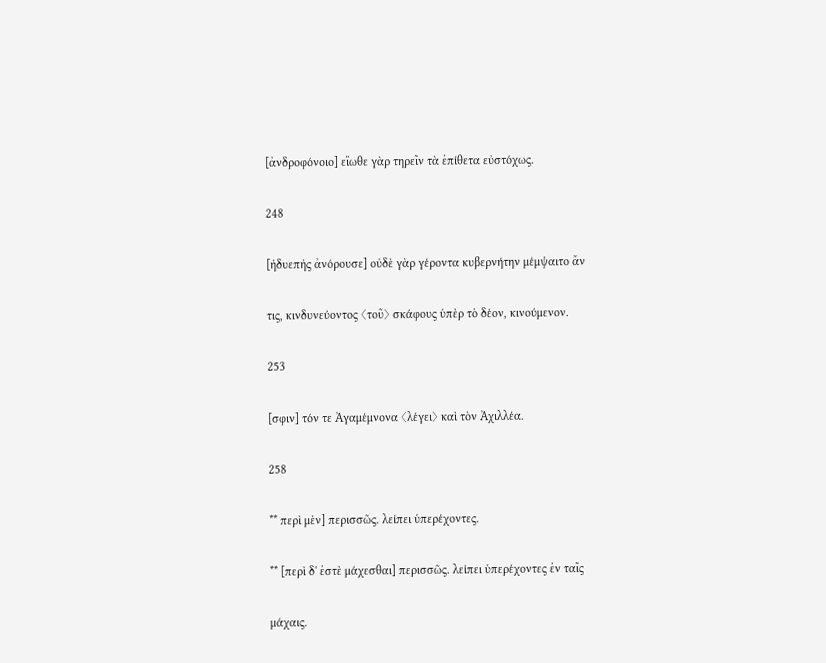[ἀνδροφόνοιο] εἴωθε γὰρ τηρεῖν τὰ ἐπίθετα εὐστόχως.

248

[ἡδυεπὴς ἀνόρουσε] οὐδὲ γὰρ γέροντα κυβερνήτην μέμψαιτο ἄν

τις, κινδυνεύοντος 〈τοῦ〉 σκάφους ὑπὲρ τὸ δέον, κινούμενον.

253

[σφιν] τόν τε Ἀγαμέμνονα 〈λέγει〉 καὶ τὸν Ἀχιλλέα.

258

** περὶ μὲν] περισσῶς. λείπει ὑπερέχοντες.

** [περὶ δ' ἐστὲ μάχεσθαι] περισσῶς. λείπει ὑπερέχοντες ἐν ταῖς

μάχαις.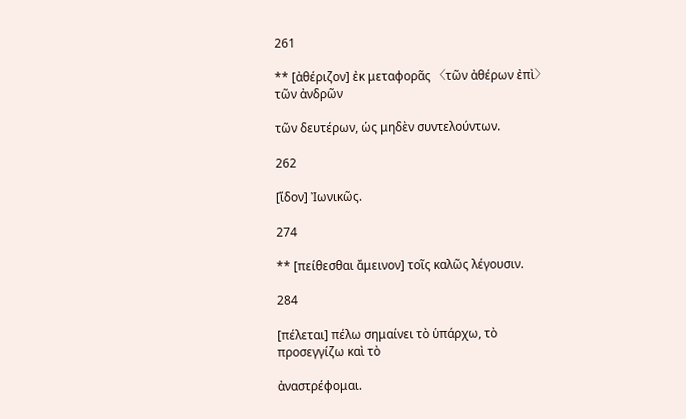261

** [ἀθέριζον] ἐκ μεταφορᾶς 〈τῶν ἀθέρων ἐπὶ〉 τῶν ἀνδρῶν

τῶν δευτέρων, ὡς μηδὲν συντελούντων.

262

[ἴδον] Ἰωνικῶς.

274

** [πείθεσθαι ἄμεινον] τοῖς καλῶς λέγουσιν.

284

[πέλεται] πέλω σημαίνει τὸ ὑπάρχω, τὸ προσεγγίζω καὶ τὸ

ἀναστρέφομαι.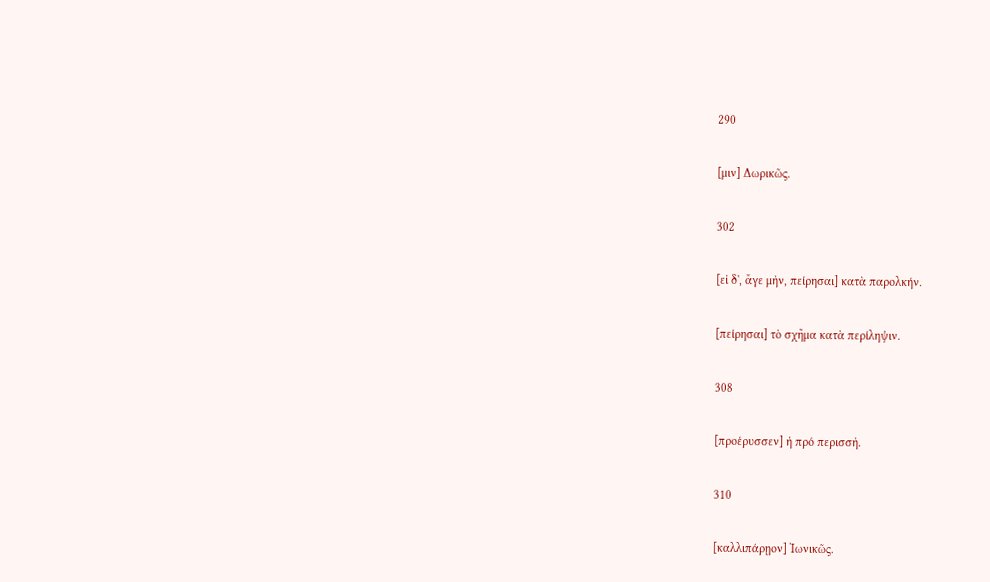290

[μιν] Δωρικῶς.

302

[εἰ δ', ἄγε μὴν, πείρησαι] κατὰ παρολκήν.

[πείρησαι] τὸ σχῆμα κατὰ περίληψιν.

308

[προέρυσσεν] ἡ πρό περισσὴ.

310

[καλλιπάρῃον] Ἰωνικῶς.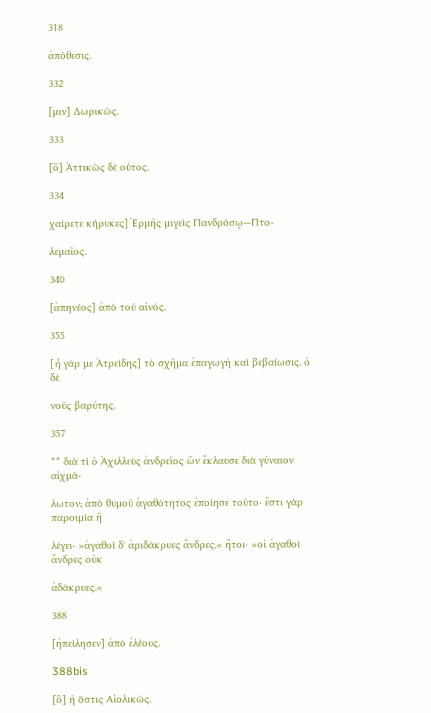318

ἀπόθεσις.

332

[μιν] Δωρικῶς.

333

[ὃ] Ἀττικῶς δὲ οὗτος.

334

χαίρετε κήρυκες] Ἑρμῆς μιγεὶς Πανδρόσῳ—Πτο-

λεμαῖος.

340

[ἀπηνέος] ἀπὸ τοῦ αἰνός.

355

[ἦ γάρ με Ἀτρείδης] τὸ σχῆμα ἐπαγωγὴ καὶ βεβαίωσις. ὁ δὲ

νοῦς βαρύτης.

357

** διὰ τί ὁ Ἀχιλλεὺς ἀνδρεῖος ὢν ἔκλαυσε διὰ γύναιον αἰχμά-

λωτον; ἀπὸ θυμοῦ ἀγαθότητος ἐποίησε τοῦτο· ἔστι γὰρ παροιμία ἣ

λέγει· »ἀγαθοὶ δ' ἀριδάκρυες ἄνδρες,« ἤτοι· »οἱ ἀγαθοὶ ἄνδρες οὐκ

ἀδάκρυες.«

388

[ἠπείλησεν] ἀπὸ ἐλέους.

388bis

[ὃ] ἡ ὅστις Αἰολικῶς.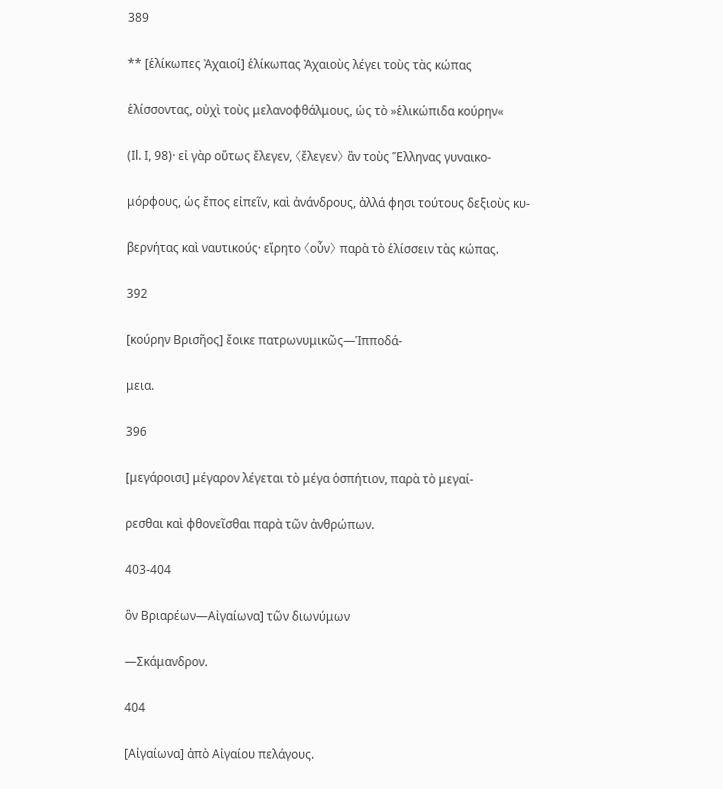389

** [ἑλίκωπες Ἀχαιοί] ἑλίκωπας Ἀχαιοὺς λέγει τοὺς τὰς κώπας

ἑλίσσοντας, οὐχὶ τοὺς μελανοφθάλμους, ὡς τὸ »ἑλικώπιδα κούρην«

(Il. I, 98)· εἰ γὰρ οὕτως ἔλεγεν, 〈ἔλεγεν〉 ἂν τοὺς Ἕλληνας γυναικο-

μόρφους, ὡς ἔπος εἰπεῖν, καὶ ἀνάνδρους, ἀλλά φησι τούτους δεξιοὺς κυ-

βερνήτας καὶ ναυτικούς· εἴρητο 〈οὖν〉 παρὰ τὸ ἑλίσσειν τὰς κώπας.

392

[κούρην Βρισῆος] ἔοικε πατρωνυμικῶς—Ἱπποδά-

μεια.

396

[μεγάροισι] μέγαρον λέγεται τὸ μέγα ὁσπήτιον, παρὰ τὸ μεγαί-

ρεσθαι καὶ φθονεῖσθαι παρὰ τῶν ἀνθρώπων.

403-404

ὃν Βριαρέων—Αἰγαίωνα] τῶν διωνύμων

—Σκάμανδρον.

404

[Αἰγαίωνα] ἀπὸ Αἰγαίου πελάγους.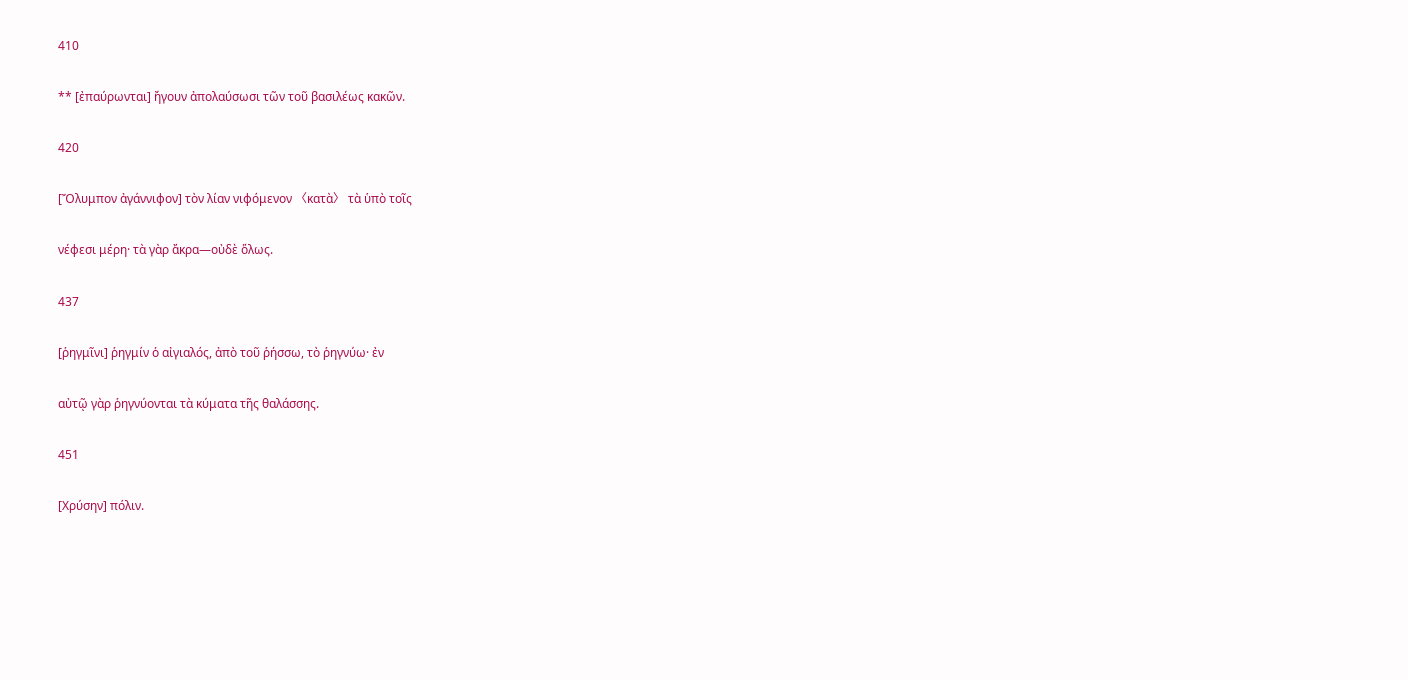410

** [ἐπαύρωνται] ἤγουν ἀπολαύσωσι τῶν τοῦ βασιλέως κακῶν.

420

[Ὄλυμπον ἀγάννιφον] τὸν λίαν νιφόμενον 〈κατὰ〉 τὰ ὑπὸ τοῖς

νέφεσι μέρη· τὰ γὰρ ἄκρα—οὐδὲ ὅλως.

437

[ῥηγμῖνι] ῥηγμίν ὁ αἰγιαλός, ἀπὸ τοῦ ῥήσσω, τὸ ῥηγνύω· ἐν

αὐτῷ γὰρ ῥηγνύονται τὰ κύματα τῆς θαλάσσης.

451

[Χρύσην] πόλιν.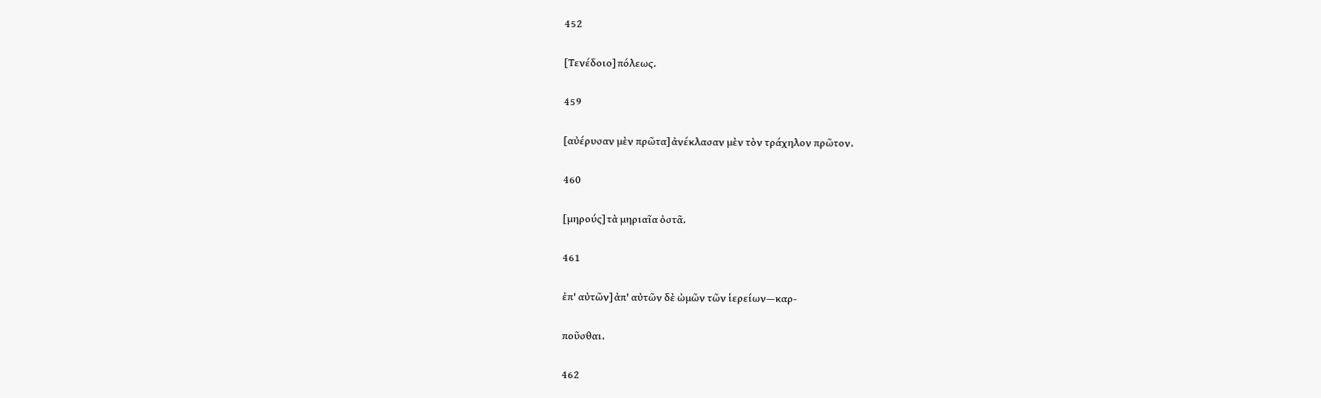452

[Τενέδοιο] πόλεως.

459

[αὐέρυσαν μὲν πρῶτα] ἀνέκλασαν μὲν τὸν τράχηλον πρῶτον.

460

[μηρούς] τὰ μηριαῖα ὀστᾶ.

461

ἐπ' αὐτῶν] ἀπ' αὐτῶν δὲ ὠμῶν τῶν ἱερείων—καρ-

ποῦσθαι.

462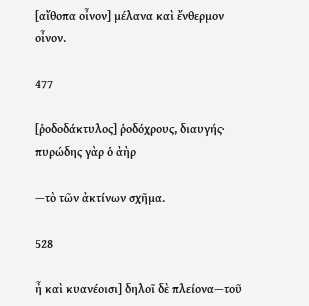[αἴθοπα οἶνον] μέλανα καὶ ἔνθερμον οἶνον.

477

[ῥοδοδάκτυλος] ῥοδόχρους, διαυγής· πυρώδης γὰρ ὁ ἀὴρ

—τὸ τῶν ἀκτίνων σχῆμα.

528

ἦ καὶ κυανέοισι] δηλοῖ δὲ πλείονα—τοῦ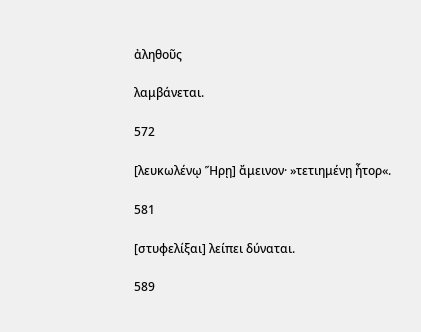ἀληθοῦς

λαμβάνεται.

572

[λευκωλένῳ Ἥρῃ] ἄμεινον· »τετιημένῃ ἦτορ«.

581

[στυφελίξαι] λείπει δύναται.

589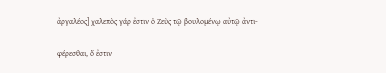ἀργαλέος] χαλεπὸς γάρ ἐστιν ὁ Ζεὺς τῷ βουλομένῳ αὐτῷ ἀντι-

φέρεσθαι, ὅ ἐστιν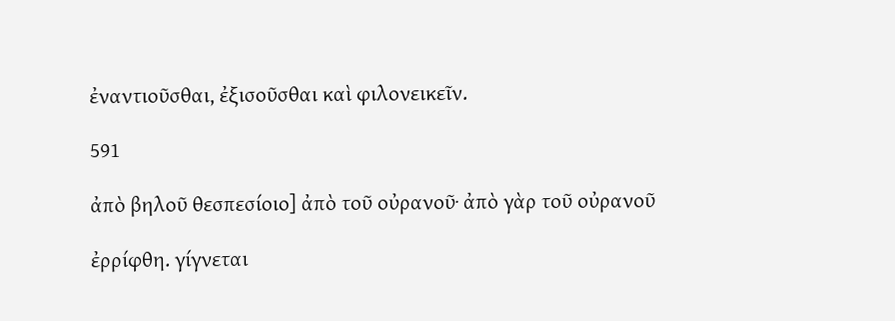ἐναντιοῦσθαι, ἐξισοῦσθαι καὶ φιλονεικεῖν.

591

ἀπὸ βηλοῦ θεσπεσίοιο] ἀπὸ τοῦ οὐρανοῦ· ἀπὸ γὰρ τοῦ οὐρανοῦ

ἐρρίφθη. γίγνεται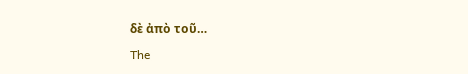δὲ ἀπὸ τοῦ…

The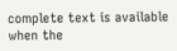complete text is available when the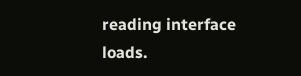reading interface loads.